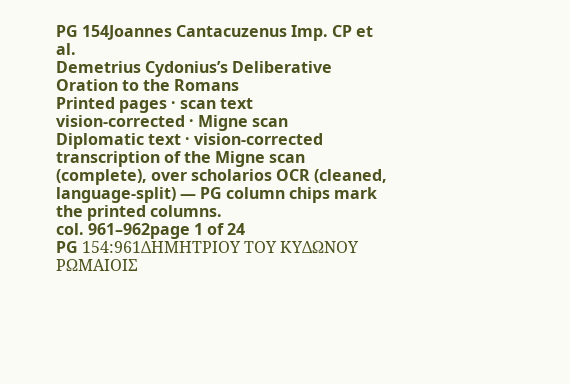PG 154Joannes Cantacuzenus Imp. CP et al.
Demetrius Cydonius’s Deliberative Oration to the Romans
Printed pages · scan text
vision-corrected · Migne scan
Diplomatic text · vision-corrected transcription of the Migne scan (complete), over scholarios OCR (cleaned, language-split) — PG column chips mark the printed columns.
col. 961–962page 1 of 24
PG 154:961ΔΗΜΗΤΡΙΟΥ ΤΟΥ ΚΥΔΩΝΟΥ ΡΩΜΑΙΟΙΣ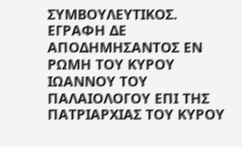ΣΥΜΒΟΥΛΕΥΤΙΚΟΣ. ΕΓΡΑΦΗ ΔΕ ΑΠΟΔΗΜΗΣΑΝΤΟΣ ΕΝ ΡΩΜΗ ΤΟΥ ΚΥΡΟΥ ΙΩΑΝΝΟΥ ΤΟΥ ΠΑΛΑΙΟΛΟΓΟΥ ΕΠΙ ΤΗΣ ΠΑΤΡΙΑΡΧΙΑΣ ΤΟΥ ΚΥΡΟΥ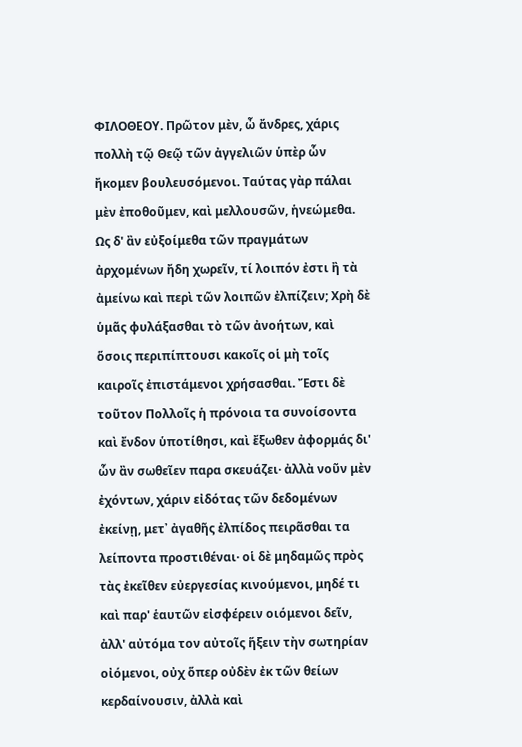ΦΙΛΟΘΕΟΥ. Πρῶτον μὲν, ὦ ἄνδρες, χάρις πολλὴ τῷ Θεῷ τῶν ἀγγελιῶν ὑπὲρ ὧν ἤκομεν βουλευσόμενοι. Ταύτας γὰρ πάλαι μὲν ἐποθοῦμεν, καὶ μελλουσῶν, ἡνεώμεθα. Ως δ' ἂν εὐξοίμεθα τῶν πραγμάτων ἀρχομένων ἤδη χωρεῖν, τί λοιπόν ἐστι ἢ τὰ ἀμείνω καὶ περὶ τῶν λοιπῶν ἐλπίζειν; Χρὴ δὲ ὑμᾶς φυλάξασθαι τὸ τῶν ἀνοήτων, καὶ ὅσοις περιπίπτουσι κακοῖς οἱ μὴ τοῖς καιροῖς ἐπιστάμενοι χρήσασθαι. Ἔστι δὲ τοῦτον Πολλοῖς ἡ πρόνοια τα συνοίσοντα καὶ ἔνδον ὑποτίθησι, καὶ ἔξωθεν ἀφορμάς δι' ὧν ἂν σωθεῖεν παρα σκευάζει· ἀλλὰ νοῦν μὲν ἐχόντων, χάριν εἰδότας τῶν δεδομένων ἐκείνῃ, μετ᾿ ἀγαθῆς ἐλπίδος πειρᾶσθαι τα λείποντα προστιθέναι· οἱ δὲ μηδαμῶς πρὸς τὰς ἐκεῖθεν εὐεργεσίας κινούμενοι, μηδέ τι καὶ παρ' ἑαυτῶν εἰσφέρειν οιόμενοι δεῖν, ἀλλ' αὐτόμα τον αὐτοῖς ἥξειν τὴν σωτηρίαν οἰόμενοι, οὐχ ὅπερ οὐδὲν ἐκ τῶν θείων κερδαίνουσιν, ἀλλὰ καὶ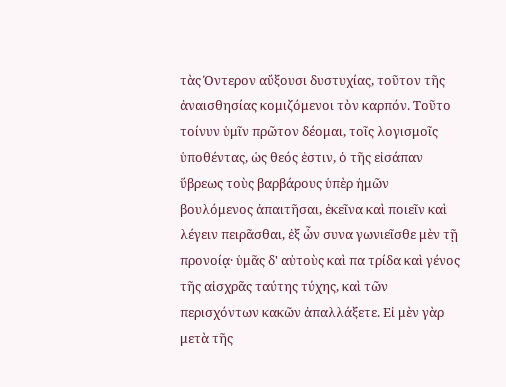τὰς Όντερον αὔξουσι δυστυχίας, τοῦτον τῆς ἀναισθησίας κομιζόμενοι τὸν καρπόν. Τοῦτο τοίνυν ὑμῖν πρῶτον δέομαι, τοῖς λογισμοῖς ὑποθέντας, ὡς θεός ἐστιν, ὁ τῆς εἰσάπαν ὕβρεως τοὺς βαρβάρους ὑπὲρ ἡμῶν βουλόμενος ἀπαιτῆσαι, ἐκεῖνα καὶ ποιεῖν καὶ λέγειν πειρᾶσθαι, ἐξ ὧν συνα γωνιεῖσθε μὲν τῇ προνοίᾳ· ὑμᾶς δ' αὐτοὺς καὶ πα τρίδα καὶ γένος τῆς αἰσχρᾶς ταύτης τύχης, καὶ τῶν περισχόντων κακῶν ἀπαλλάξετε. Εἰ μὲν γὰρ μετὰ τῆς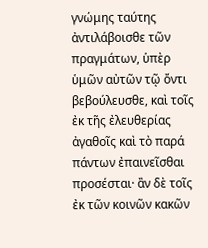γνώμης ταύτης ἀντιλάβοισθε τῶν πραγμάτων, ὑπὲρ ὑμῶν αὐτῶν τῷ ὄντι βεβούλευσθε, καὶ τοῖς ἐκ τῆς ἐλευθερίας ἀγαθοῖς καὶ τὸ παρά πάντων ἐπαινεῖσθαι προσέσται· ἂν δὲ τοῖς ἐκ τῶν κοινῶν κακῶν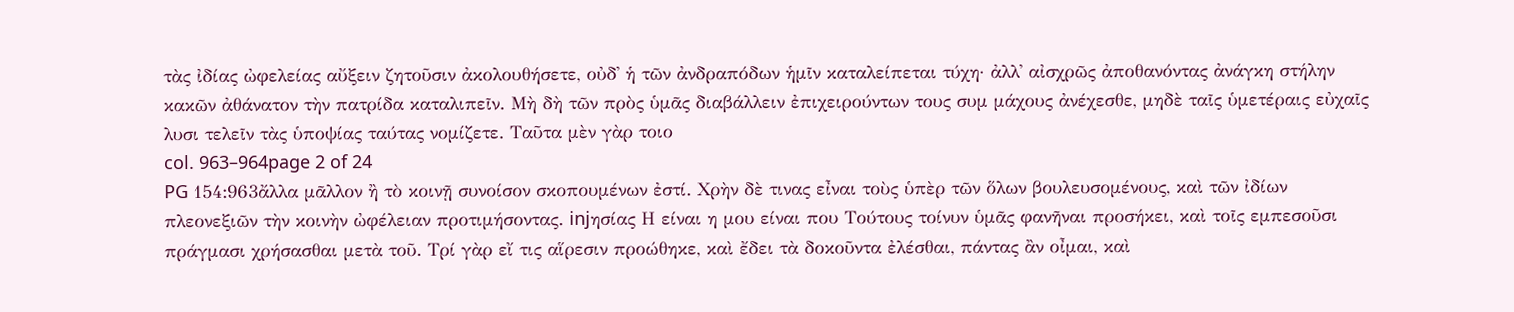τὰς ἰδίας ὠφελείας αὔξειν ζητοῦσιν ἀκολουθήσετε, οὐδ᾽ ἡ τῶν ἀνδραπόδων ἡμῖν καταλείπεται τύχη· ἀλλ᾽ αἰσχρῶς ἀποθανόντας ἀνάγκη στήλην κακῶν ἀθάνατον τὴν πατρίδα καταλιπεῖν. Μὴ δὴ τῶν πρὸς ὑμᾶς διαβάλλειν ἐπιχειρούντων τους συμ μάχους ἀνέχεσθε, μηδὲ ταῖς ὑμετέραις εὐχαῖς λυσι τελεῖν τὰς ὑποψίας ταύτας νομίζετε. Ταῦτα μὲν γὰρ τοιο
col. 963–964page 2 of 24
PG 154:963ἄλλα μᾶλλον ἢ τὸ κοινῇ συνοίσον σκοπουμένων ἐστί. Χρὴν δὲ τινας εἶναι τοὺς ὑπὲρ τῶν ὅλων βουλευσομένους, καὶ τῶν ἰδίων πλεονεξιῶν τὴν κοινὴν ὠφέλειαν προτιμήσοντας. injησίας Η είναι η μου είναι που Τούτους τοίνυν ὑμᾶς φανῆναι προσήκει, καὶ τοῖς εμπεσοῦσι πράγμασι χρήσασθαι μετὰ τοῦ. Τρί γὰρ εἴ τις αἵρεσιν προώθηκε, καὶ ἔδει τὰ δοκοῦντα ἐλέσθαι, πάντας ἂν οἶμαι, καὶ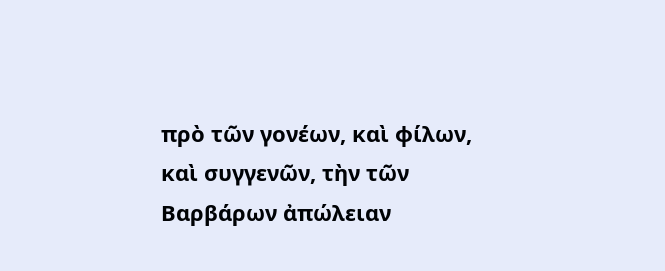πρὸ τῶν γονέων, καὶ φίλων, καὶ συγγενῶν, τὴν τῶν Βαρβάρων ἀπώλειαν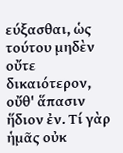εύξασθαι, ὡς τούτου μηδὲν οὔτε δικαιότερον, οὔθ' ἅπασιν ἥδιον ἐν. Τί γὰρ ἡμᾶς οὐκ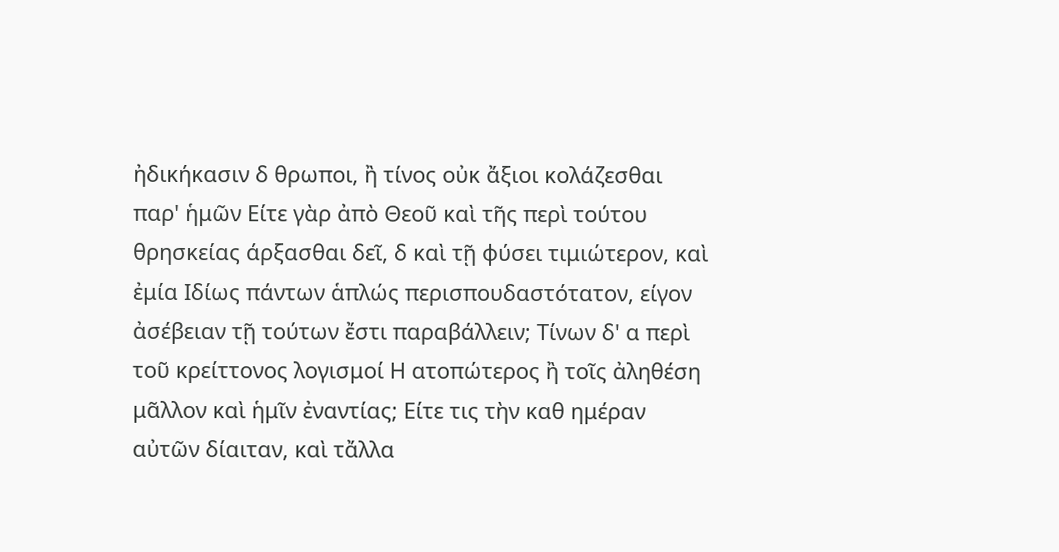ἠδικήκασιν δ θρωποι, ἢ τίνος οὐκ ἄξιοι κολάζεσθαι παρ' ἡμῶν Είτε γὰρ ἀπὸ Θεοῦ καὶ τῆς περὶ τούτου θρησκείας άρξασθαι δεῖ, δ καὶ τῇ φύσει τιμιώτερον, καὶ ἐμία Ιδίως πάντων ἁπλώς περισπουδαστότατον, είγον ἀσέβειαν τῇ τούτων ἔστι παραβάλλειν; Τίνων δ' α περὶ τοῦ κρείττονος λογισμοί Η ατοπώτερος ἢ τοῖς ἀληθέση μᾶλλον καὶ ἡμῖν ἐναντίας; Είτε τις τὴν καθ ημέραν αὐτῶν δίαιταν, καὶ τἄλλα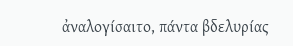ἀναλογίσαιτο, πάντα βδελυρίας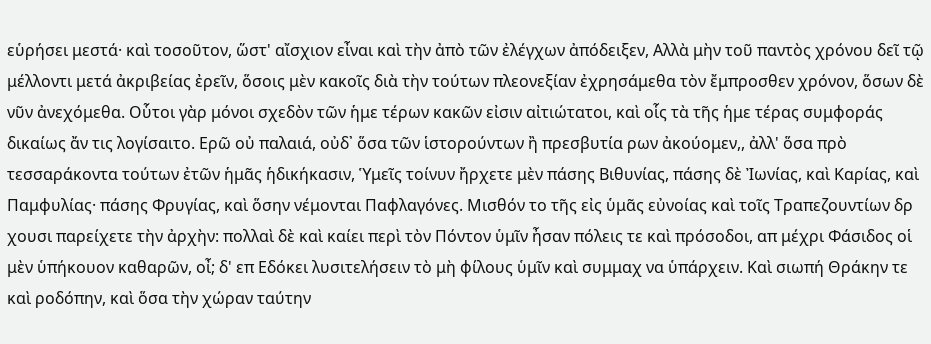εὑρήσει μεστά· καὶ τοσοῦτον, ὥστ' αἴσχιον εἶναι καὶ τὴν ἀπὸ τῶν ἐλέγχων ἀπόδειξεν, Αλλὰ μὴν τοῦ παντὸς χρόνου δεῖ τῷ μέλλοντι μετά ἀκριβείας ἐρεῖν, ὅσοις μὲν κακοῖς διὰ τὴν τούτων πλεονεξίαν ἐχρησάμεθα τὸν ἔμπροσθεν χρόνον, ὅσων δὲ νῦν ἀνεχόμεθα. Οὗτοι γὰρ μόνοι σχεδὸν τῶν ἡμε τέρων κακῶν εἰσιν αἰτιώτατοι, καὶ οἷς τὰ τῆς ἡμε τέρας συμφοράς δικαίως ἄν τις λογίσαιτο. Ερῶ οὐ παλαιά, οὐδ᾽ ὅσα τῶν ἱστορούντων ἢ πρεσβυτία ρων ἀκούομεν,, ἀλλ' ὅσα πρὸ τεσσαράκοντα τούτων ἐτῶν ἡμᾶς ἡδικήκασιν, Ὑμεῖς τοίνυν ἤρχετε μὲν πάσης Βιθυνίας, πάσης δὲ Ἰωνίας, καὶ Καρίας, καὶ Παμφυλίας· πάσης Φρυγίας, καὶ ὅσην νέμονται Παφλαγόνες. Μισθόν το τῆς εἰς ὑμᾶς εὐνοίας καὶ τοῖς Τραπεζουντίων δρ χουσι παρείχετε τὴν ἀρχὴν: πολλαὶ δὲ καὶ καίει περὶ τὸν Πόντον ὑμῖν ἦσαν πόλεις τε καὶ πρόσοδοι, απ μέχρι Φάσιδος οἱ μὲν ὑπήκουον καθαρῶν, οἶ; δ' επ Εδόκει λυσιτελήσειν τὸ μὴ φίλους ὑμῖν καὶ συμμαχ να ὑπάρχειν. Καὶ σιωπή Θράκην τε καὶ ροδόπην, καὶ ὅσα τὴν χώραν ταύτην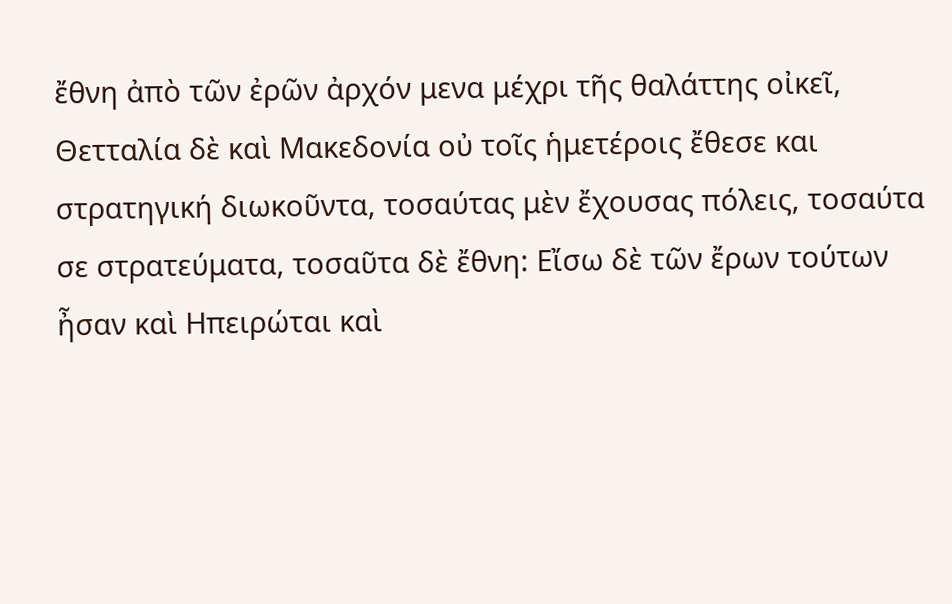ἔθνη ἀπὸ τῶν ἐρῶν ἀρχόν μενα μέχρι τῆς θαλάττης οἰκεῖ, Θετταλία δὲ καὶ Μακεδονία οὐ τοῖς ἡμετέροις ἔθεσε και στρατηγική διωκοῦντα, τοσαύτας μὲν ἔχουσας πόλεις, τοσαύτα σε στρατεύματα, τοσαῦτα δὲ ἔθνη: Εἴσω δὲ τῶν ἔρων τούτων ἦσαν καὶ Ηπειρώται καὶ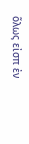ὅλως εἰσπ ἐν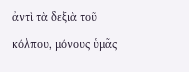ἀντὶ τὰ δεξιὰ τοῦ κόλπου, μόνους ὑμᾶς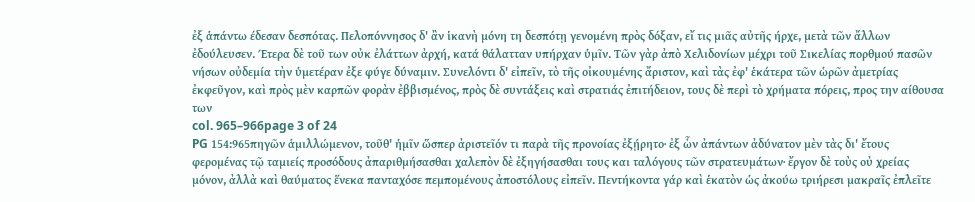ἐξ ἁπάντω έδεσαν δεσπότας. Πελοπόννησος δ' ἂν ἱκανὴ μόνη τη δεσπότῃ γενομένη πρὸς δόξαν, εἴ τις μιᾶς αὐτῆς ήρχε, μετὰ τῶν ἄλλων ἐδούλευσεν. Έτερα δὲ τοῦ των οὐκ ἐλάττων ἀρχή, κατά θάλατταν υπήρχαν ὑμῖν. Τῶν γὰρ ἀπὸ Χελιδονίων μέχρι τοῦ Σικελίας πορθμού πασῶν νήσων οὐδεμία τὴν ὑμετέραν ἐξε φύγε δύναμιν. Συνελόντι δ' εἰπεῖν, τὸ τῆς οἰκουμένης ἄριστον, καὶ τὰς ἐφ' ἑκάτερα τῶν ὡρῶν ἀμετρίας ἐκφεῦγον, καὶ πρὸς μὲν καρπῶν φορὰν ἐββισμένος, πρὸς δὲ συντάξεις καὶ στρατιάς ἐπιτήδειον, τους δὲ περὶ τὸ χρήματα πόρεις, προς την αίθουσα των
col. 965–966page 3 of 24
PG 154:965πηγῶν ἁμιλλώμενον, τοῦθ' ἡμῖν ὥσπερ ἀριστεῖόν τι παρὰ τῆς προνοίας ἐξῄρητο· ἐξ ὧν ἀπάντων ἀδύνατον μὲν τὰς δι' ἔτους φερομένας τῷ ταμιείς προσόδους ἀπαριθμήσασθαι χαλεπὸν δὲ ἐξηγήσασθαι τους και ταλόγους τῶν στρατευμάτων· ἔργον δὲ τοὺς οὐ χρείας μόνον, ἀλλὰ καὶ θαύματος ἕνεκα πανταχόσε πεμπομένους ἀποστόλους εἰπεῖν. Πεντήκοντα γάρ καὶ ἑκατὸν ὡς ἀκούω τριήρεσι μακραῖς ἐπλεῖτε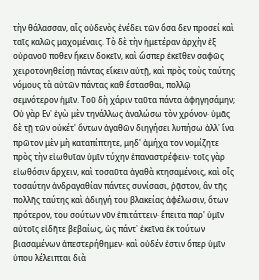τὴν θάλασσαν, αἷς οὐδενὸς ἐνέδει τῶν ὅσα δεν προσεί καὶ ταῖς καλῶς μαχομέναις. Τὸ δὲ τὴν ἡμετέραν ἀρχὴν ἐξ οὐρανοῦ ποθεν ἥκειν δοκεῖν, καὶ ὥσπερ ἐκεῖθεν σαφῶς χειροτονηθείσῃ πάντας εἴκειν αὐτῇ, καὶ πρὸς τοὺς ταύτης νόμους τὰ αὐτῶν πάντας καθ ἔστασθαι, πολλῷ σεμνότερον ἡμῖν. Τοῦ δὴ χάριν ταῦτα πάντα ἀφηγησάμην; Οὐ γὰρ Εν᾿ ἐγὼ μὲν τηνάλλως ἀναλώσω τὸν χρόνον· ὑμᾶς δὲ τῇ τῶν οὐκέτ' ὄντων ἀγαθῶν διηγήσει λυπήσω ἀλλ᾽ ἵνα πρῶτον μὲν μὴ καταπίπτητε, μηδ' ἀμήχα τον νομίζητε πρὸς τὴν εἰωθυῖαν ὑμῖν τύχην ἐπαναστρέφειν· τοῖς γὰρ εἰωθόσιν ἄρχειν, καὶ τοσαῦτα ἀγαθὰ κτησαμένοις, καὶ οἷς τοσαύτην ἀνδραγαθίαν πάντες συνίσασι, ῥᾷστον, ἂν τῆς πολλῆς ταύτης καὶ ἀδιηγή του βλακείας ἀφέλωσιν, ὅτων πρότερον, του σούτων νῦν ἐπιτάττειν· ἔπειτα παρ' ὑμῖν αὐτοῖς εἰδῆτε βεβαίως, ὡς πάντ᾽ ἐκεῖνα ἐκ τούτων βιασαμένων ἀπεστερήθημεν· καὶ οὐδέν ἐστιν ὅπερ ὑμῖν ὑπου λέλειπται διὰ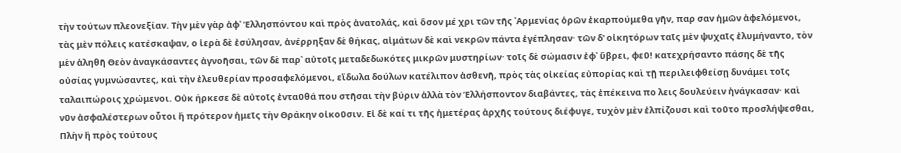τὴν τούτων πλεονεξίαν. Τὴν μὲν γὰρ ἀφ᾽ Ἑλλησπόντου καὶ πρὸς ἀνατολάς, καὶ ὅσον μέ χρι τῶν τῆς ᾿Αρμενίας ὁρῶν ἐκαρπούμεθα γῆν, παρ σαν ἡμῶν ἀφελόμενοι, τὰς μὲν πόλεις κατέσκαψαν, ο ἱερὰ δὲ ἐσύλησαν, ἀνέρρηξαν δὲ θήκας, αἱμάτων δὲ καὶ νεκρῶν πάντα ἐγέπλησαν· τῶν δ' οἰκητόρων ταῖς μὲν ψυχαῖς ἐλυμήναντο, τὸν μὲν ἀληθῆ Θεὸν ἀναγκάσαντες ἀγνοῆσαι, τῶν δὲ παρ᾽ αὐτοῖς μεταδεδωκότες μικρῶν μυστηρίων· τοῖς δὲ σώμασιν ἐφ᾽ ὕβρει, φεῦ! κατεχρήσαντο πάσης δὲ τῆς οὐσίας γυμνώσαντες, καὶ τὴν ἐλευθερίαν προσαφελόμενοι, εἴδωλα δούλων κατέλιπον ἀσθενῆ, πρὸς τὰς οἰκείας εὐπορίας καὶ τῇ περιλειφθείσῃ δυνάμει τοῖς ταλαιπώροις χρώμενοι. Οὐκ ήρκεσε δὲ αὐτοῖς ἐνταῦθά που στῆσαι τὴν βύριν ἀλλὰ τὸν Ἑλλήσποντον διαβάντες, τὰς ἐπέκεινα πο λεις δουλεύειν ἠνάγκασαν· καὶ νῦν ἀσφαλέστερων οὗτοι ἢ πρότερον ἡμεῖς τὴν Θράκην οἰκοῦσιν. Εἰ δὲ καί τι τῆς ἡμετέρας ἀρχῆς τούτους διέφυγε, τυχὸν μὲν ἐλπίζουσι καὶ τοῦτο προσλήψεσθαι, Πλὴν ἢ πρὸς τούτους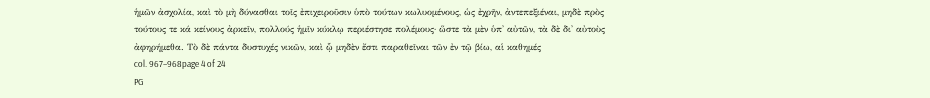ἡμῶν ἀσχολία, καὶ τὸ μὴ δύνασθαι τοῖς ἐπιχειροῦσιν ὑπὸ τούτων κωλυομένους, ὡς ἐχρῆν, ἀντεπεξιέναι, μηδὲ πρὸς τούτους τε κά κείνους ἀρκεῖν, πολλούς ἡμῖν κύκλῳ περιέστησε πολέμους· ὥστε τὰ μὲν ὑπ' αὐτῶν, τὰ δὲ δι' αὐτοὺς ἀφηρήμεθα. Τὸ δὲ πάντα δυστυχές νικῶν, καὶ ᾧ μηδὲν ἔστι παραθεῖναι τῶν ἐν τῷ βίω, αἱ καθημές
col. 967–968page 4 of 24
PG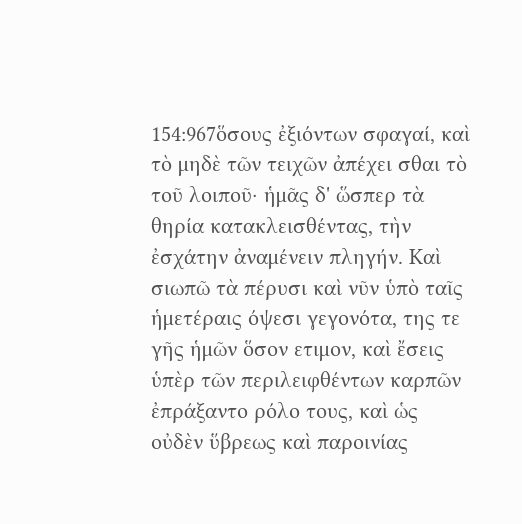154:967ὅσους ἐξιόντων σφαγαί, καὶ τὸ μηδὲ τῶν τειχῶν ἀπέχει σθαι τὸ τοῦ λοιποῦ· ἡμᾶς δ' ὥσπερ τὰ θηρία κατακλεισθέντας, τὴν ἐσχάτην ἀναμένειν πληγήν. Καὶ σιωπῶ τὰ πέρυσι καὶ νῦν ὑπὸ ταῖς ἡμετέραις όψεσι γεγονότα, της τε γῆς ἡμῶν ὅσον ετιμον, καὶ ἔσεις ὑπὲρ τῶν περιλειφθέντων καρπῶν ἐπράξαντο ρόλο τους, καὶ ὡς οὐδὲν ὕβρεως καὶ παροινίας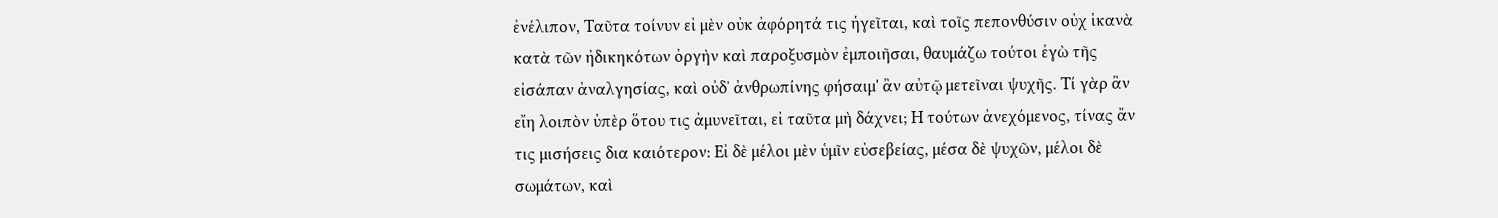ἐνέλιπον, Ταῦτα τοίνυν εἰ μὲν οὐκ ἀφόρητά τις ἡγεῖται, καὶ τοῖς πεπονθύσιν οὐχ ἱκανὰ κατὰ τῶν ἠδικηκότων ὀργὴν καὶ παροξυσμὸν ἐμποιῆσαι, θαυμάζω τούτοι ἐγὼ τῆς εἰσάπαν ἀναλγησίας, καὶ οὐδ᾽ ἀνθρωπίνης φήσαιμ' ἂν αὐτῷ μετεῖναι ψυχῆς. Τί γὰρ ἂν εἴη λοιπὸν ὑπὲρ ὅτου τις ἀμυνεῖται, εἰ ταῦτα μὴ δάχνει; Η τούτων ἀνεχόμενος, τίνας ἄν τις μισήσεις δια καιότερον: Εἰ δὲ μέλοι μὲν ὑμῖν εὐσεβείας, μέσα δὲ ψυχῶν, μέλοι δὲ σωμάτων, καὶ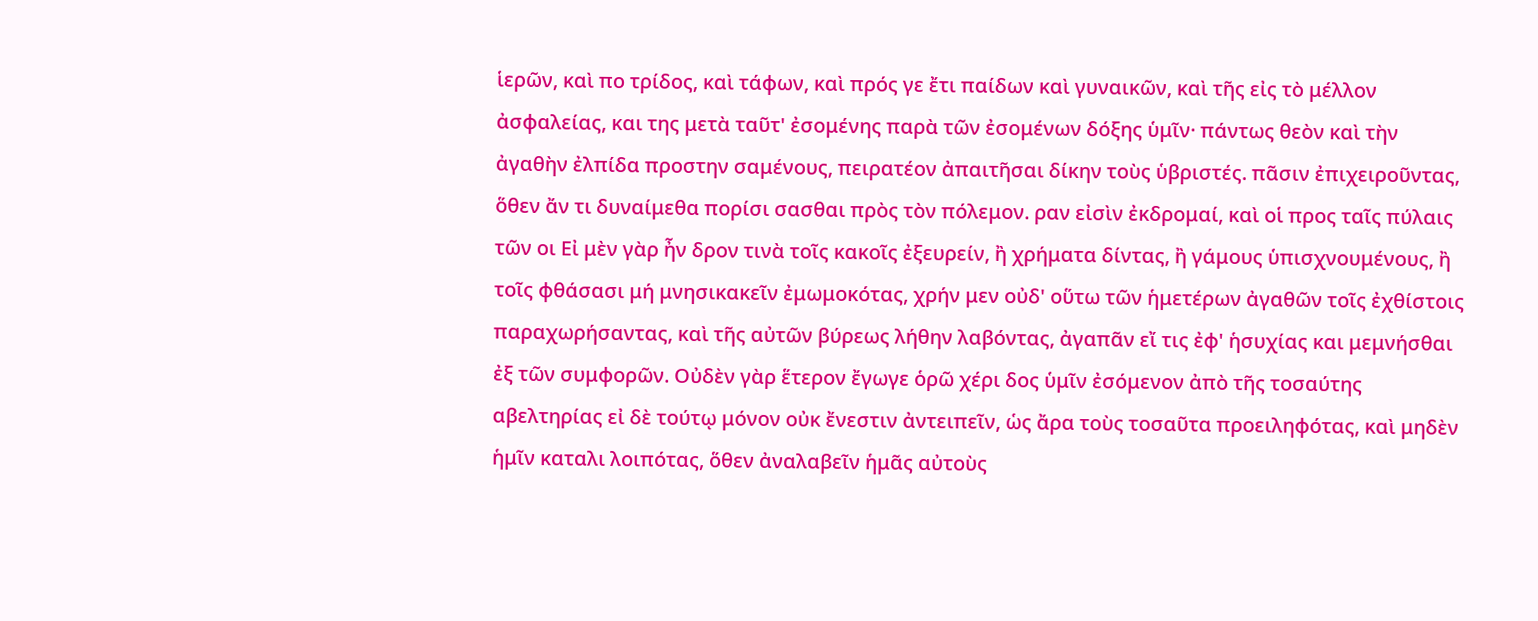ἱερῶν, καὶ πο τρίδος, καὶ τάφων, καὶ πρός γε ἔτι παίδων καὶ γυναικῶν, καὶ τῆς εἰς τὸ μέλλον ἀσφαλείας, και της μετὰ ταῦτ' ἐσομένης παρὰ τῶν ἐσομένων δόξης ὑμῖν· πάντως θεὸν καὶ τὴν ἀγαθὴν ἐλπίδα προστην σαμένους, πειρατέον ἀπαιτῆσαι δίκην τοὺς ὑβριστές. πᾶσιν ἐπιχειροῦντας, ὅθεν ἄν τι δυναίμεθα πορίσι σασθαι πρὸς τὸν πόλεμον. ραν εἰσὶν ἐκδρομαί, καὶ οἱ προς ταῖς πύλαις τῶν οι Εἰ μὲν γὰρ ἦν δρον τινὰ τοῖς κακοῖς ἐξευρείν, ἢ χρήματα δίντας, ἢ γάμους ὑπισχνουμένους, ἢ τοῖς φθάσασι μή μνησικακεῖν ἐμωμοκότας, χρήν μεν οὐδ' οὕτω τῶν ἡμετέρων ἀγαθῶν τοῖς ἐχθίστοις παραχωρήσαντας, καὶ τῆς αὐτῶν βύρεως λήθην λαβόντας, ἀγαπᾶν εἴ τις ἐφ' ἡσυχίας και μεμνήσθαι ἐξ τῶν συμφορῶν. Οὐδὲν γὰρ ἕτερον ἔγωγε ὁρῶ χέρι δος ὑμῖν ἐσόμενον ἀπὸ τῆς τοσαύτης αβελτηρίας εἰ δὲ τούτῳ μόνον οὐκ ἔνεστιν ἀντειπεῖν, ὡς ἄρα τοὺς τοσαῦτα προειληφότας, καὶ μηδὲν ἡμῖν καταλι λοιπότας, ὅθεν ἀναλαβεῖν ἡμᾶς αὐτοὺς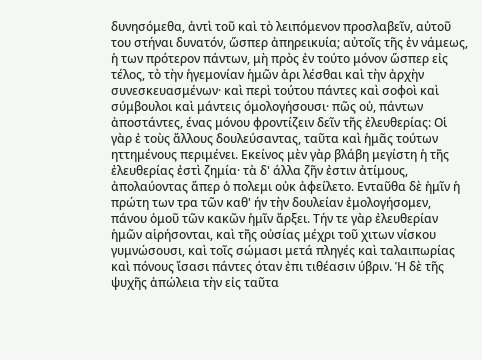δυνησόμεθα, ἀντὶ τοῦ καὶ τὸ λειπόμενον προσλαβεῖν, αὐτοῦ του στήναι δυνατόν, ὥσπερ ἀπηρεικυία; αὐτοῖς τῆς ἐν νάμεως, ἡ των πρότερον πάντων, μὴ πρὸς ἐν τούτο μόνον ὥσπερ εἰς τέλος, τὸ τὴν ἡγεμονίαν ἡμῶν ἀρι λέσθαι καὶ τὴν ἀρχὴν συνεσκευασμένων· καὶ περὶ τούτου πάντες καὶ σοφοὶ καὶ σύμβουλοι καὶ μάντεις όμολογήσουσι· πῶς οὐ, πάντων ἀποστάντες, ένας μόνου φροντίζειν δεῖν τῆς ἐλευθερίας: Οἱ γὰρ ἐ τοὺς ἄλλους δουλεύσαντας, ταῦτα καὶ ἡμᾶς τούτων ηττημένους περιμένει. Εκείνος μὲν γὰρ βλάβη μεγίστη ἡ τῆς ἐλευθερίας ἐστὶ ζημία· τὰ δ' άλλα ζῆν ἐστιν ἀτίμους, ἀπολαύοντας ἅπερ ὁ πολεμι οὐκ ἀφείλετο. Ενταῦθα δὲ ἡμῖν ἡ πρώτη των τρα τῶν καθ' ήν τὴν δουλείαν ἐμολογήσομεν, πάνου ὁμοῦ τῶν κακῶν ἡμῖν ἄρξει. Τήν τε γὰρ ἐλευθερίαν ἡμῶν αἱρήσονται, καὶ τῆς οὐσίας μέχρι τοῦ χιτων νίσκου γυμνώσουσι, καὶ τοῖς σώμασι μετά πληγές καὶ ταλαιπωρίας καὶ πόνους ἴσασι πάντες όταν ἐπι τιθέασιν ύβριν. Ἡ δὲ τῆς ψυχῆς ἀπώλεια τὴν εἰς ταῦτα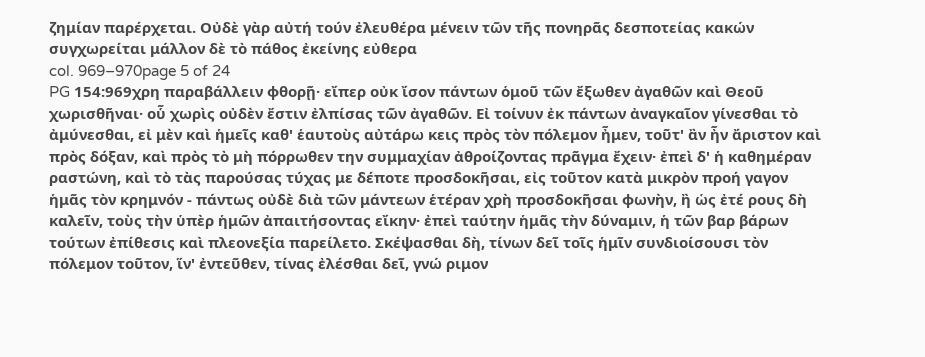ζημίαν παρέρχεται. Οὐδὲ γὰρ αὐτή τούν ἐλευθέρα μένειν τῶν τῆς πονηρᾶς δεσποτείας κακών συγχωρείται μάλλον δὲ τὸ πάθος ἐκείνης εὐθερα
col. 969–970page 5 of 24
PG 154:969χρη παραβάλλειν φθορῇ· εἴπερ οὐκ ἴσον πάντων ὁμοῦ τῶν ἔξωθεν ἀγαθῶν καὶ Θεοῦ χωρισθῆναι· οὗ χωρὶς οὐδὲν ἔστιν ἐλπίσας τῶν ἀγαθῶν. Εἰ τοίνυν ἐκ πάντων ἀναγκαῖον γίνεσθαι τὸ ἀμύνεσθαι, εἰ μὲν καὶ ἡμεῖς καθ' ἑαυτοὺς αὐτάρω κεις πρὸς τὸν πόλεμον ἦμεν, τοῦτ' ἂν ἦν ἄριστον καὶ πρὸς δόξαν, καὶ πρὸς τὸ μὴ πόρρωθεν την συμμαχίαν ἀθροίζοντας πρᾶγμα ἔχειν· ἐπεὶ δ' ἡ καθημέραν ραστώνη, καὶ τὸ τὰς παρούσας τύχας με δέποτε προσδοκῆσαι, εἰς τοῦτον κατὰ μικρὸν προή γαγον ἡμᾶς τὸν κρημνόν - πάντως οὐδὲ διὰ τῶν μάντεων ἑτέραν χρὴ προσδοκῆσαι φωνὴν, ἢ ὡς ἐτέ ρους δὴ καλεῖν, τοὺς τὴν ὑπὲρ ἡμῶν ἀπαιτήσοντας εἴκην· ἐπεὶ ταύτην ἡμᾶς τὴν δύναμιν, ἡ τῶν βαρ βάρων τούτων ἐπίθεσις καὶ πλεονεξία παρείλετο. Σκέψασθαι δὴ, τίνων δεῖ τοῖς ἡμῖν συνδιοίσουσι τὸν πόλεμον τοῦτον, ἵν' ἐντεῦθεν, τίνας ἐλέσθαι δεῖ, γνώ ριμον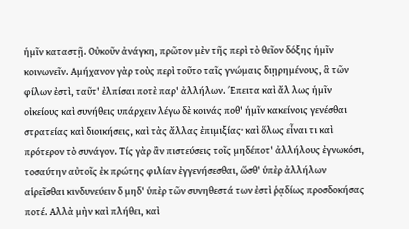ἡμῖν καταστῇ. Οὐκοῦν ἀνάγκη, πρῶτον μὲν τῆς περὶ τὸ θεῖον δόξης ἡμῖν κοινωνεῖν. Αμήχανον γὰρ τοὺς περὶ τοῦτο ταῖς γνώμαις διῃρημένους, ἃ τῶν φίλων ἐστὶ, ταῦτ' ἐλπίσαι ποτὲ παρ' ἀλλήλων. Έπειτα καὶ ἄλ λως ἡμῖν οἰκείους καὶ συνήθεις υπάρχειν λέγω δὲ κοινάς ποθ' ἡμῖν κακείνοις γενέσθαι στρατείας καὶ διοικήσεις, καὶ τὰς ἄλλας ἐπιμιξίας· καὶ ὅλως εἶναι τι καὶ πρότερον τὸ συνάγον. Τίς γὰρ ἂν πιστεύσεις τοῖς μηδέποτ' ἀλλήλους ἐγνωκόσι, τοσαύτην αὐτοῖς ἐκ πρώτης φιλίαν ἐγγενήσεσθαι, ὥσθ' ὑπὲρ ἀλλήλων αἱρεῖσθαι κινδυνεύειν δ μηδ' ὑπὲρ τῶν συνηθεστά των ἐστὶ ῥᾳδίως προσδοκήσας ποτέ. Αλλὰ μὴν καὶ πλήθει, καὶ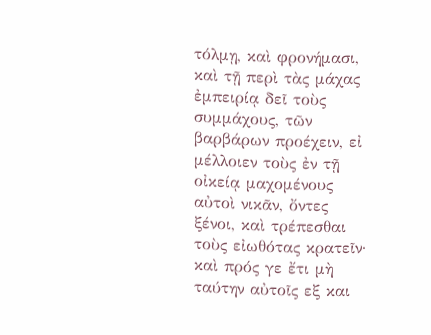τόλμῃ, καὶ φρονήμασι, καὶ τῇ περὶ τὰς μάχας ἐμπειρίᾳ δεῖ τοὺς συμμάχους, τῶν βαρβάρων προέχειν, εἰ μέλλοιεν τοὺς ἐν τῇ οἰκείᾳ μαχομένους αὐτοὶ νικᾶν, ὄντες ξένοι, καὶ τρέπεσθαι τοὺς εἰωθότας κρατεῖν· καὶ πρός γε ἔτι μὴ ταύτην αὐτοῖς εξ και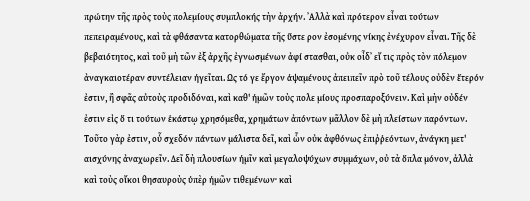πρώτην τῆς πρὸς τοὺς πολεμίους συμπλοκής τὴν ἀρχήν. ᾿Αλλὰ καὶ πρότερον εἶναι τούτων πεπειραμένους, καὶ τὰ φθάσαντα κατορθώματα τῆς ὕστε ρον ἐσομένης νίκης ἐνέχυρον εἶναι. Τῆς δὲ βεβαιότητος, καὶ τοῦ μὴ τῶν ἐξ ἀρχῆς ἐγνωσμένων ἀφί στασθαι, οὐκ οἶδ᾽ εἴ τις πρὸς τὸν πόλεμον ἀναγκαιοτέραν συντέλειαν ἡγεῖται. Ως τό γε ἔργον ἁψαμένους ἀπειπεῖν πρὸ τοῦ τέλους οὐδὲν ἕτερόν ἐστιν, ἢ σφᾶς αὐτοὺς προδιδόναι, καὶ καθ' ἡμῶν τοὺς πολε μίους προσπαροξύνειν. Καὶ μὴν οὐδέν ἐστιν εἰς ὅ τι τούτων ἑκάστῳ χρησόμεθα, χρημάτων ἀπόντων μᾶλλον δὲ μὴ πλείστων παρόντων. Τοῦτο γὰρ ἐστιν, οὗ σχεδόν πάντων μάλιστα δεῖ, καὶ ὧν οὐκ ἀφθόνως ἐπιῤῥεόντων, ἀνάγκη μετ' αισχύνης ἀναχωρεῖν. Δεῖ δὴ πλουσίων ἡμῖν καὶ μεγαλοψύχων συμμάχων, οὐ τὰ ὅπλα μόνον, ἀλλὰ καὶ τοὺς οἴκοι θησαυροὺς ὑπὲρ ἡμῶν τιθεμένων· καὶ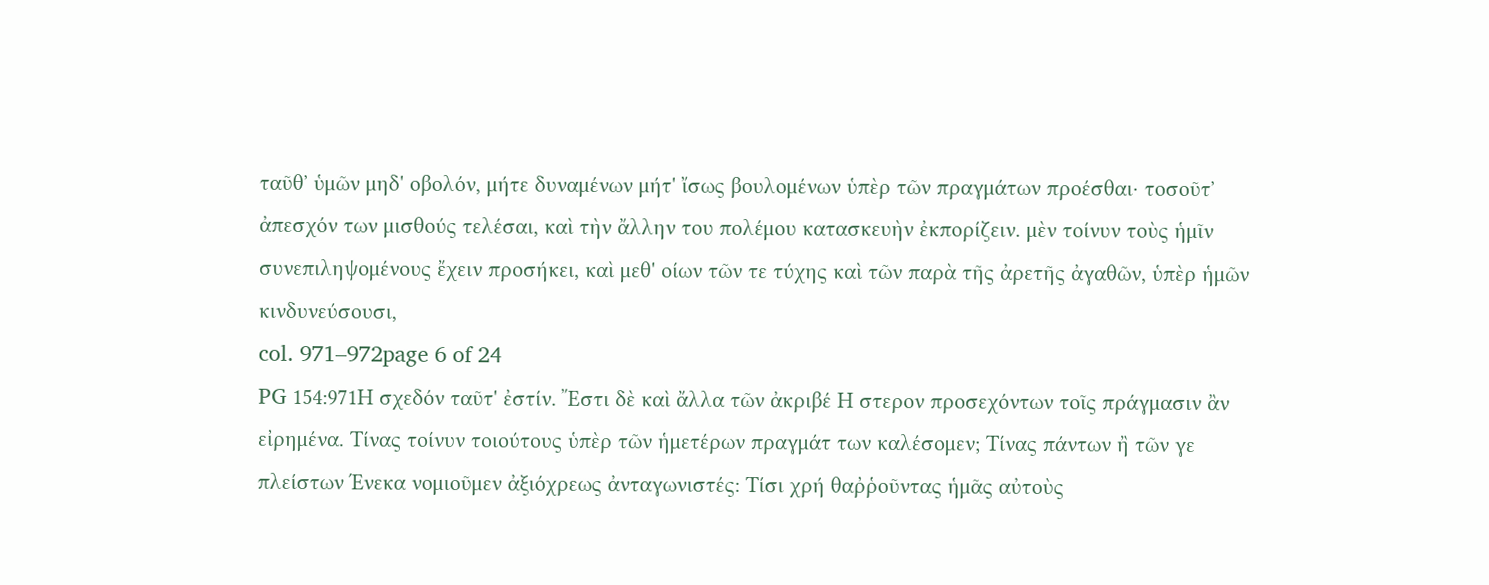ταῦθ᾽ ὑμῶν μηδ' οβολόν, μήτε δυναμένων μήτ' ἴσως βουλομένων ὑπὲρ τῶν πραγμάτων προέσθαι· τοσοῦτ᾽ ἀπεσχόν των μισθούς τελέσαι, καὶ τὴν ἄλλην του πολέμου κατασκευὴν ἐκπορίζειν. μὲν τοίνυν τοὺς ἡμῖν συνεπιληψομένους ἔχειν προσήκει, καὶ μεθ' οίων τῶν τε τύχης καὶ τῶν παρὰ τῆς ἀρετῆς ἀγαθῶν, ὑπὲρ ἡμῶν κινδυνεύσουσι,
col. 971–972page 6 of 24
PG 154:971Η σχεδόν ταῦτ' ἐστίν. Ἔστι δὲ καὶ ἄλλα τῶν ἀκριβέ Η στερον προσεχόντων τοῖς πράγμασιν ἂν εἰρημένα. Τίνας τοίνυν τοιούτους ὑπὲρ τῶν ἡμετέρων πραγμάτ των καλέσομεν; Τίνας πάντων ἢ τῶν γε πλείστων Ένεκα νομιοῦμεν ἀξιόχρεως ἀνταγωνιστές: Τίσι χρή θαῤῥοῦντας ἡμᾶς αὐτοὺς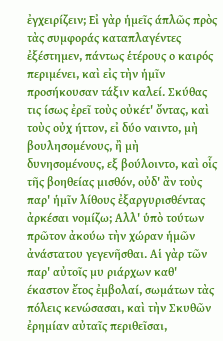ἐγχειρίζειν; Εἰ γὰρ ἡμεῖς άπλῶς πρὸς τὰς συμφοράς καταπλαγέντες ἐξέστημεν, πάντως ἑτέρους ο καιρός περιμένει, καὶ εἰς τὴν ἡμῖν προσήκουσαν τάξιν καλεί. Σκύθας τις ίσως ἐρεῖ τοὺς οὐκέτ' ὄντας, καὶ τοὺς οὐχ ήττον, εἰ δύο ναιντο, μὴ βουλησομένους, ἢ μὴ δυνησομένους, εξ βούλοιντο, καὶ οἷς τῆς βοηθείας μισθόν, οὐδ' ἂν τοὺς παρ' ἡμῖν λίθους ἐξαργυρισθέντας ἀρκέσαι νομίζω; Αλλ' ὑπὸ τούτων πρῶτον ἀκούω τὴν χώραν ἡμῶν ἀνάστατου γεγενῆσθαι. Αἱ γὰρ τῶν παρ' αὐτοῖς μυ ριάρχων καθ' έκαστον ἔτος ἐμβολαί, σωμάτων τὰς πόλεις κενώσασαι, καὶ τὴν Σκυθῶν ἐρημίαν αὐταῖς περιθεῖσαι,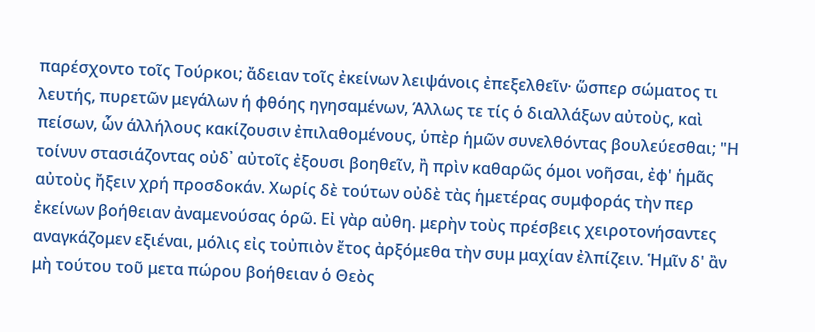παρέσχοντο τοῖς Τούρκοι; ἄδειαν τοῖς ἐκείνων λειψάνοις ἐπεξελθεῖν· ὥσπερ σώματος τι λευτής, πυρετῶν μεγάλων ή φθόης ηγησαμένων, Άλλως τε τίς ὁ διαλλάξων αὐτοὺς, καὶ πείσων, ὧν άλλήλους κακίζουσιν ἐπιλαθομένους, ὑπὲρ ἡμῶν συνελθόντας βουλεύεσθαι; "Η τοίνυν στασιάζοντας οὐδ᾽ αὐτοῖς ἐξουσι βοηθεῖν, ἢ πρὶν καθαρῶς όμοι νοῆσαι, ἐφ' ἡμᾶς αὐτοὺς ἤξειν χρή προσδοκάν. Χωρίς δὲ τούτων οὐδὲ τὰς ἡμετέρας συμφοράς τὴν περ ἐκείνων βοήθειαν ἀναμενούσας ὁρῶ. Εἰ γὰρ αὐθη. μερὴν τοὺς πρέσβεις χειροτονήσαντες αναγκάζομεν εξιέναι, μόλις εἰς τοὐπιὸν ἔτος ἀρξόμεθα τὴν συμ μαχίαν ἐλπίζειν. Ἡμῖν δ' ἂν μὴ τούτου τοῦ μετα πώρου βοήθειαν ὁ Θεὸς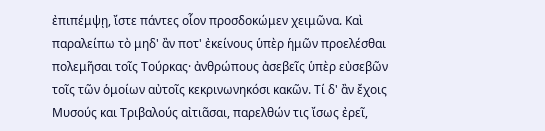ἐπιπέμψῃ, ἴστε πάντες οἷον προσδοκώμεν χειμῶνα. Καὶ παραλείπω τὸ μηδ' ἂν ποτ' ἐκείνους ὑπὲρ ἡμῶν προελέσθαι πολεμῆσαι τοῖς Τούρκας· ἀνθρώπους ἀσεβεῖς ὑπὲρ εὐσεβῶν τοῖς τῶν ὁμοίων αὐτοῖς κεκρινωνηκόσι κακῶν. Τί δ' ἂν ἔχοις Μυσούς και Τριβαλούς αἰτιᾶσαι, παρελθών τις ἴσως ἐρεῖ,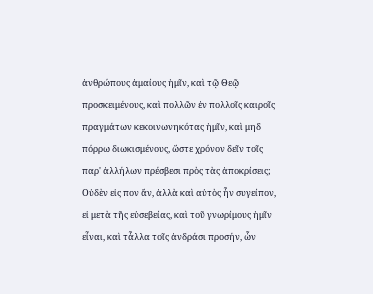ἀνθρώπους ἀμαίους ἡμῖν, καὶ τῷ Θεῷ προσκειμένους, καὶ πολλῶν ἐν πολλοῖς καιροῖς πραγμάτων κεκοινωνηκότας ἡμῖν, καὶ μηδ πόρρω διωκισμένους, ὥστε χρόνον δεῖν τοῖς παρ' ἀλλήλων πρέσβεσι πρὸς τὰς ἀποκρίσεις; Οὐδὲν εἰς πον ἄν, ἀλλὰ καὶ αὐτὸς ἦν συγείπον, εἰ μετὰ τῆς εὐσεβείας, καὶ τοῦ γνωρίμους ἡμῖν εἶναι, καὶ τἆλλα τοῖς ἀνδράσι προσήν, ὧν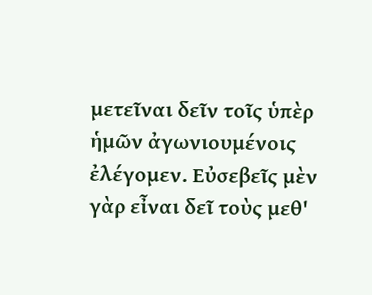μετεῖναι δεῖν τοῖς ὑπὲρ ἡμῶν ἀγωνιουμένοις ἐλέγομεν. Εὐσεβεῖς μὲν γὰρ εἶναι δεῖ τοὺς μεθ'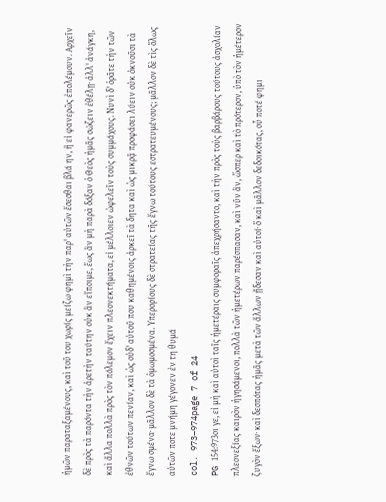ἡμῶν παραταξαμένους, καὶ τοῦ του χωρίς μείζω φημὶ τὴν παρ' αὐτῶν ἔσεσθαι βλά ην, ἢ εἰ φανερῶς ἐπολέμουν. Αρχεῖν δὲ πρὸς τὰ παρόντα τὴν ἀρετὴν ταύτην οὐκ ἂν εἴποιμε, ἕως ἂν μὴ παρὰ δόξαν ὁ Θεὸς ἡμᾶς σώζειν ἐθέλῃ· ἀλλ' ἀνάγκη, καὶ ἄλλα πολλὰ πρὸς τὸν πόλεμον ἔχειν πλεονεκτήματα, εἰ μέλλοιεν ὠφελεῖν τοὺς συμμάχους. Νυνὶ δ' ὁρᾶτε τὴν τῶν ἐθνῶν τούτων πενίαν, καὶ ὡς οὐδ' αὐτοῦ που καθημένοις ἀρκεῖ τὰ δητα καὶ ὡς μικρᾷ προφάσει λύειν οὐκ ὀκνοῦσι τὰ ἔγνω σμένα· μᾶλλον δὲ τὰ ὁμωμοσμένα. Υπερορίους δὲ στρατείας τῆς ἔγνω τούτους εστρατευμένους; μᾶλλον δὲ τὶς ὅλως αὐτῶν ποτε μνήμη γέγονεν ἐν τη θυμά
col. 973–974page 7 of 24
PG 154:973οι γε, εἰ μὴ καὶ αὐτοὶ ταῖς ἡμετέραις συμφοραῖς ἀπεχρήσαντο, καὶ τὴν πρὸς τοὺς βαρβάρους τούτους ἀσχολίαν πλεονεξίας καιρὸν ἡγησάμενοι, πολλὰ τῶν ἡμετέρων παρέσπασαν, καὶ νῦν ἂν, ὥσπερ καὶ τὸ πρότερον, ὑπὸ τὸν ἡμέτερον ζυγὸν ἔξων· καὶ δεσπότας ἡμᾶς μετὰ τῶν ἄλλων ᾔδεσαν καὶ αὐτοί· ὅ καὶ μᾶλλον δεδοικότας, οὗ ποτέ φημι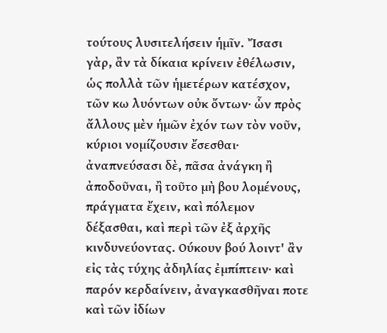τούτους λυσιτελήσειν ἡμῖν. Ἴσασι γὰρ, ἂν τὰ δίκαια κρίνειν ἐθέλωσιν, ὡς πολλὰ τῶν ἡμετέρων κατέσχον, τῶν κω λυόντων οὐκ ὄντων· ὧν πρὸς ἄλλους μὲν ἡμῶν ἐχόν των τὸν νοῦν, κύριοι νομίζουσιν ἔσεσθαι· ἀναπνεύσασι δὲ, πᾶσα ἀνάγκη ἢ ἀποδοῦναι, ἢ τοῦτο μὴ βου λομένους, πράγματα ἔχειν, καὶ πόλεμον δέξασθαι, καὶ περὶ τῶν ἐξ ἀρχῆς κινδυνεύοντας. Ούκουν βού λοιντ' ἂν εἰς τὰς τύχης ἀδηλίας ἐμπίπτειν· καὶ παρόν κερδαίνειν, ἀναγκασθῆναι ποτε καὶ τῶν ἰδίων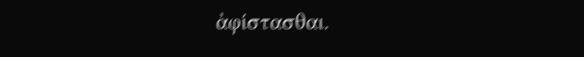ἀφίστασθαι.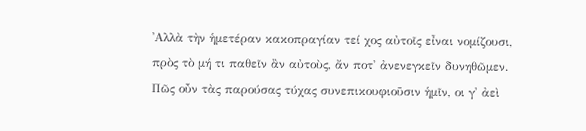᾿Αλλὰ τὴν ἡμετέραν κακοπραγίαν τεί χος αὐτοῖς εἶναι νομίζουσι, πρὸς τὸ μή τι παθεῖν ἂν αὐτοὺς, ἄν ποτ' ἀνενεγκεῖν δυνηθῶμεν. Πῶς οὖν τὰς παρούσας τύχας συνεπικουφιοῦσιν ἡμῖν, οι γ' ἀεὶ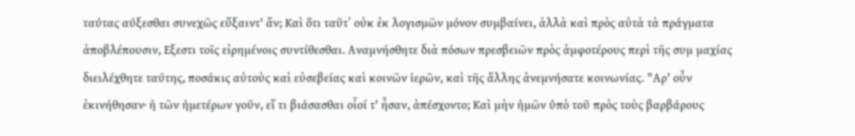ταύτας αύξεσθαι συνεχῶς εὔξαιντ' ἄν; Καὶ ὅτι ταῦτ᾽ οὐκ ἐκ λογισμῶν μόνον συμβαίνει, ἀλλὰ καὶ πρὸς αὐτὰ τὰ πράγματα ἀποβλέπουσιν, Εξεστι τοῖς εἰρημένοις συντίθεσθαι. Αναμνήσθητε διὰ πόσων πρεσβειῶν πρὸς ἀμφοτέρους περὶ τῆς συμ μαχίας διειλέχθητε ταύτης, ποσάκις αὐτοὺς καὶ εὐσεβείας καὶ κοινῶν ἱερῶν, καὶ τῆς ἄλλης ἀνεμνήσατε κοινωνίας. "Αρ' οὖν ἐκινήθησαν· ἡ τῶν ἡμετέρων γοῦν, εἴ τι βιάσασθαι οἷοί τ' ἦσαν, ἀπέσχοντο; Καὶ μὴν ἡμῶν ὑπὸ τοῦ πρὸς τοὺς βαρβάρους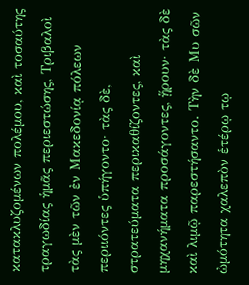κατακλυζομένων πολέμου, καὶ τοσαύτης τραγωδίας ἡμᾶς περιεστώσης, Τριβαλοὶ τὰς μὲν τῶν ἐν Μακεδονίᾳ πόλεων περιιόντες ὑπήγοντο· τὰς δὲ, στρατεύματα περικαθίζοντες, καὶ μηχανήματα προσάγοντες, ᾕρουν· τὰς δὲ καὶ λιμῷ παρεστήσαντο. Τὴν δὲ Μυ σῶν ὠμότητα χαλεπὸν ἑτέρῳ τῳ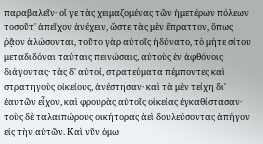παραβαλεῖν· οἴ γε τὰς χειμαζομένας τῶν ἡμετέρων πόλεων τοσοῦτ' ἀπεῖχον ἀνέχειν, ὥστε τὰς μὲν ἔπραττον, ὅπως ῥᾷον ἁλώσονται, τοῦτο γὰρ αὐτοῖς ἡδύνατο, τὸ μήτε σίτου μεταδιδόναι ταύταις πεινώσαις, αὐτοὺς ἐν ἀφθόνοις διάγοντας· τὰς δ' αὐτοί, στρατεύματα πέμποντες καὶ στρατηγοὺς οἰκείους, ἀνέστησαν· καὶ τὰ μὲν τείχη δι' ἑαυτῶν εἶχον, καὶ φρουρὰς αὐτοῖς οἰκείας ἐγκαθίστασαν· τοὺς δὲ ταλαιπώρους οικήτορας ἀεὶ δουλεύσοντας ἀπήγον εἰς τὴν αὐτῶν. Καὶ νῦν ὁμω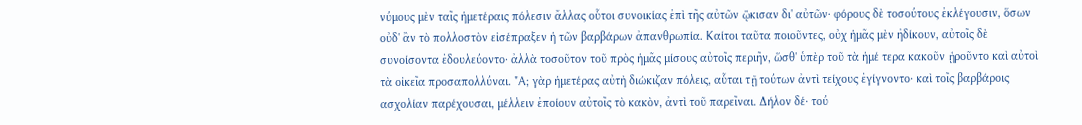νύμους μὲν ταῖς ἡμετέραις πόλεσιν ἄλλας οὗτοι συνοικίας ἐπὶ τῆς αὐτῶν ᾤκισαν δι' αὐτῶν· φόρους δὲ τοσούτους ἐκλέγουσιν, ὅσων οὐδ' ἂν τὸ πολλοστὸν εἰσέπραξεν ἡ τῶν βαρβάρων ἀπανθρωπία. Καίτοι ταῦτα ποιοῦντες, οὐχ ἡμᾶς μὲν ἠδίκουν, αὐτοῖς δὲ συνοίσοντα ἐδουλεύοντο· ἀλλὰ τοσοῦτον τοῦ πρὸς ἡμᾶς μίσους αὐτοῖς περιῆν, ὥσθ' ὑπὲρ τοῦ τὰ ἡμέ τερα κακοῦν ᾑροῦντο καὶ αὐτοὶ τὰ οἰκεῖα προσαπολλύναι. "Α; γὰρ ἡμετέρας αὐτὴ διώκιζαν πόλεις, αὗται τῇ τούτων ἀντὶ τείχους ἐγίγνοντο· καὶ τοῖς βαρβάροις ασχολίαν παρέχουσαι, μέλλειν ἐποίουν αὐτοῖς τὸ κακὸν, ἀντὶ τοῦ παρεῖναι. Δήλον δέ· τού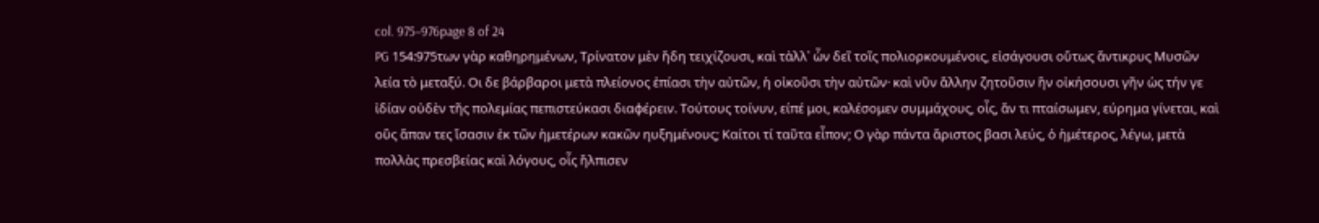col. 975–976page 8 of 24
PG 154:975των γὰρ καθηρημένων, Τρίνατον μὲν ἤδη τειχίζουσι, καὶ τἀλλ᾽ ὧν δεῖ τοῖς πολιορκουμένοις, εἰσάγουσι οὕτως ἄντικρυς Μυσῶν λεία τὸ μεταξύ. Οι δε βάρβαροι μετὰ πλείονος ἐπίασι τὴν αὐτῶν, ἡ οἰκοῦσι τὴν αὐτῶν· καὶ νῦν ἄλλην ζητοῦσιν ἣν οἰκήσουσι γῆν ὡς τήν γε ἰδίαν οὐδὲν τῆς πολεμίας πεπιστεύκασι διαφέρειν. Τούτους τοίνυν, είπέ μοι, καλέσομεν συμμάχους, οἷς, ἄν τι πταίσωμεν, εύρημα γίνεται, καὶ οὓς ἅπαν τες ἴσασιν ἐκ τῶν ἡμετέρων κακῶν ηυξημένους; Καίτοι τί ταῦτα εἶπον; Ο γὰρ πάντα ἄριστος βασι λεύς, ὁ ἡμέτερος, λέγω, μετὰ πολλὰς πρεσβείας καὶ λόγους, οἷς ἤλπισεν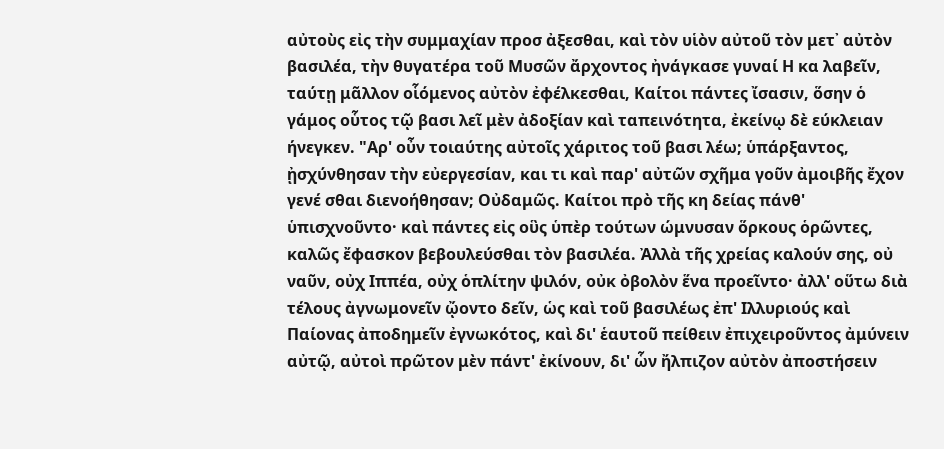αὐτοὺς εἰς τὴν συμμαχίαν προσ ἀξεσθαι, καὶ τὸν υἱὸν αὐτοῦ τὸν μετ᾿ αὐτὸν βασιλέα, τὴν θυγατέρα τοῦ Μυσῶν ἄρχοντος ἠνάγκασε γυναί Η κα λαβεῖν, ταύτῃ μᾶλλον οἷόμενος αὐτὸν ἐφέλκεσθαι, Καίτοι πάντες ἴσασιν, ὅσην ὁ γάμος οὗτος τῷ βασι λεῖ μὲν ἀδοξίαν καὶ ταπεινότητα, ἐκείνῳ δὲ εύκλειαν ήνεγκεν. "Αρ' οὖν τοιαύτης αὐτοῖς χάριτος τοῦ βασι λέω; ὑπάρξαντος, ᾐσχύνθησαν τὴν εὐεργεσίαν, και τι καὶ παρ' αὐτῶν σχῆμα γοῦν ἀμοιβῆς ἔχον γενέ σθαι διενοήθησαν; Οὐδαμῶς. Καίτοι πρὸ τῆς κη δείας πάνθ' ὑπισχνοῦντο· καὶ πάντες εἰς οὓς ὑπὲρ τούτων ώμνυσαν ὅρκους ὁρῶντες, καλῶς ἔφασκον βεβουλεύσθαι τὸν βασιλέα. Ἀλλὰ τῆς χρείας καλούν σης, οὐ ναῦν, οὐχ Ιππέα, οὐχ ὁπλίτην ψιλόν, οὐκ ὀβολὸν ἕνα προεῖντο· ἀλλ' οὕτω διὰ τέλους ἀγνωμονεῖν ᾤοντο δεῖν, ὡς καὶ τοῦ βασιλέως ἐπ' Ιλλυριούς καὶ Παίονας ἀποδημεῖν ἐγνωκότος, καὶ δι' ἑαυτοῦ πείθειν ἐπιχειροῦντος ἀμύνειν αὐτῷ, αὐτοὶ πρῶτον μὲν πάντ' ἐκίνουν, δι' ὧν ἤλπιζον αὐτὸν ἀποστήσειν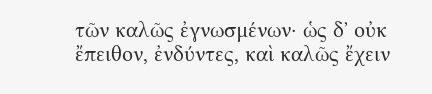τῶν καλῶς ἐγνωσμένων· ὡς δ᾽ οὐκ ἔπειθον, ἐνδύντες, καὶ καλῶς ἔχειν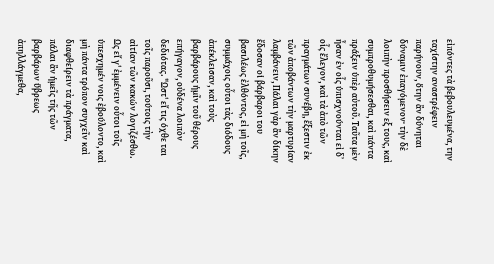εἰπόντες τὰ βεβουλευμένα, την ταχίστην αναστρέφειν παρήνουν, ὅτην ἂν δύνηται δύναμιν ἐπαγόμενον· τὴν δὲ λοιπὴν προσθήσειν εξ τους, καὶ συμπροθυμήσεσθαι, καὶ πάντα πράξειν ὑπὲρ αὐτοῦ. Ταῦτα μὲν ἦσαν ἐν οἷς ὑπισχνούνται εἰ δ᾽ οἷς ἔλεγον, καὶ τὰ ἀπὸ τῶν πραγμάτων συνέβη, ἔξεστιν ἐκ τῶν ἀποβάντων τὴν μαρτυρίαν λαμβάνειν, Πάλαι γὰρ ἂν δίκην ἔδοσαν οἱ βάρβαροι του βασιλέως ἐλθόντος, εἰ μὴ τοῖς, συμμάχοις οὗτοι τὰς διόδους ἀπέκλεισαν, καὶ τοὺς βαρβάρους ἡμῖν τοῦ θέρους επήγαγον, οὐδένα λοιπὸν δεδιότας. "Ωστ' εἴ τις όχθε ται τοῖς παροῦσι, τούτοις τὴν αἰτίαν τῶν κακών λογιζέσθω. Ως εἴ γ' ἐμμένειν οὗτοι τοῖς ὑπεσχημέν νοις ἐβούλοντο, καὶ μὴ πάντα τρόπον συγχεῖν καὶ διαφθείρειν τὰ πράγματα, πάλαι ἂν ἡμεῖς τῆς τῶν βαρβάρων ὕβρεως ἀπηλλάγμεθα,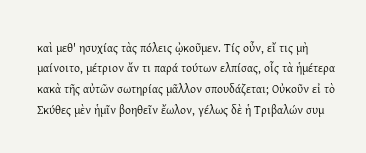καὶ μεθ' ησυχίας τὰς πόλεις ᾠκοῦμεν. Τίς οὖν, εἴ τις μὴ μαίνοιτο, μέτριον ἄν τι παρά τούτων ελπίσας, οἷς τὰ ἡμέτερα κακὰ τῆς αὐτῶν σωτηρίας μᾶλλον σπουδάζεται; Οὐκοῦν εἰ τὸ Σκύθες μὲν ἡμῖν βοηθεῖν ἔωλον, γέλως δὲ ἡ Τριβαλών συμ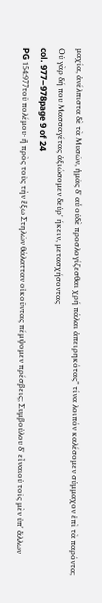μαχία, ἀνέλπιστα δὲ τὰ Μυσῶν, ἡμᾶς δ' αὖ οὐδὲ προσλογίζεσθαι χρή πάλαι ἀπειρηκότας" τίνα λοιπόν καλέσομεν σύμμαχον ἐπὶ τὰ παρόντα; Οὐ γὰρ δή που Μασσαγέτας ἀξιώσομεν δεύρ' ήκειν, μετασχήσοντας
col. 977–978page 9 of 24
PG 154:977τοῦ πολέμου· ἢ πρὸς τοὺς τὴν ἔξω Στηλῶν θάλατταν οἰκοῦντας πέμψομεν πρέσβεις; Συμβούλου δ' εἶναιοὐ τοῖς μὲν ὑπ' ἄλλων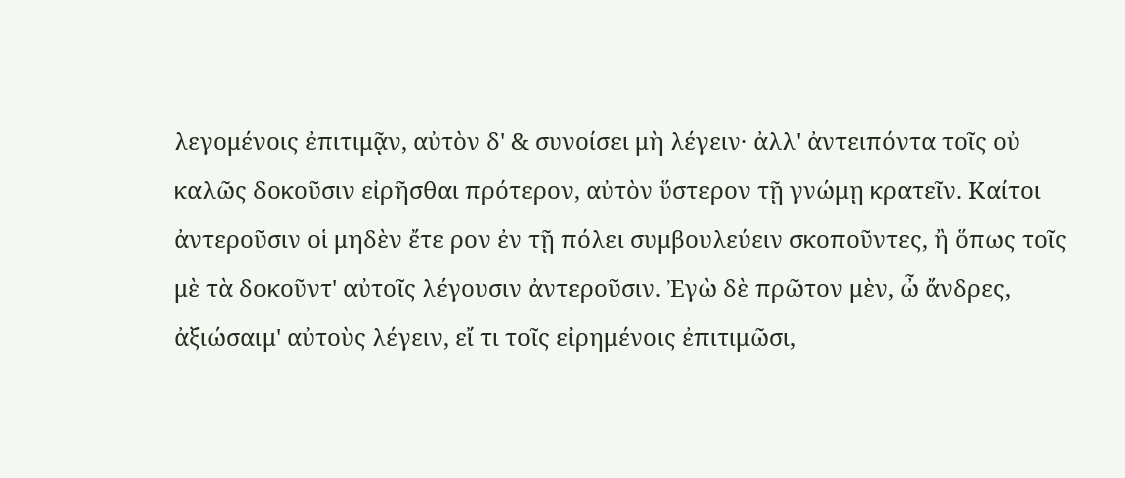λεγομένοις ἐπιτιμᾷν, αὐτὸν δ' & συνοίσει μὴ λέγειν· ἀλλ' ἀντειπόντα τοῖς οὐ καλῶς δοκοῦσιν εἰρῆσθαι πρότερον, αὐτὸν ὕστερον τῇ γνώμῃ κρατεῖν. Καίτοι ἀντεροῦσιν οἱ μηδὲν ἔτε ρον ἐν τῇ πόλει συμβουλεύειν σκοποῦντες, ἢ ὅπως τοῖς μὲ τὰ δοκοῦντ' αὐτοῖς λέγουσιν ἀντεροῦσιν. Ἐγὼ δὲ πρῶτον μὲν, ὦ ἄνδρες, ἀξιώσαιμ' αὐτοὺς λέγειν, εἴ τι τοῖς εἰρημένοις ἐπιτιμῶσι,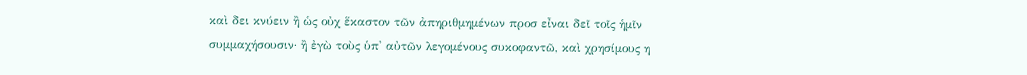καὶ δει κνύειν ἢ ὡς οὐχ ἕκαστον τῶν ἀπηριθμημένων προσ εἶναι δεῖ τοῖς ἡμῖν συμμαχήσουσιν· ἢ ἐγὼ τοὺς ὑπ' αὐτῶν λεγομένους συκοφαντῶ, καὶ χρησίμους η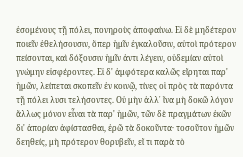ἐσομένους τῇ πόλει, πονηροὺς ἀποφαίνω. Εἰ δὲ μηδέτερον ποιεῖν ἐθελήσουσιν, ὅπερ ἡμῖν ἐγκαλοῦσιν, αὐτοὶ πρότερον πείσονται, καὶ δόξουσιν ἡμῖν ἀντι λέγειν, οὐδεμίαν αὐτοὶ γνώμην εἰσφέροντες. Εἰ δ' ἀμφότερα καλῶς εἴρηται παρ' ἡμῶν, λείπεται σκοπεῖν ἐν κοινῷ, τίνες οἱ πρὸς τὰ παρόντα τῇ πόλει λυσι τελήσοντες. Οὐ μὴν ἀλλ᾽ ἵνα μὴ δοκῶ λόγον ἄλλως μόνον εἶναι τὰ παρ' ἡμῶν, τῶν δὲ πραγμάτων ἐκῶν δι' ἀπορίαν ἀφίστασθαι, ἐρῶ τὰ δοκοῦντα· τοσοῦτον ἡμῶν δεηθείς, μὴ πρότερον θορυβεῖν, εἴ τι παρὰ τὸ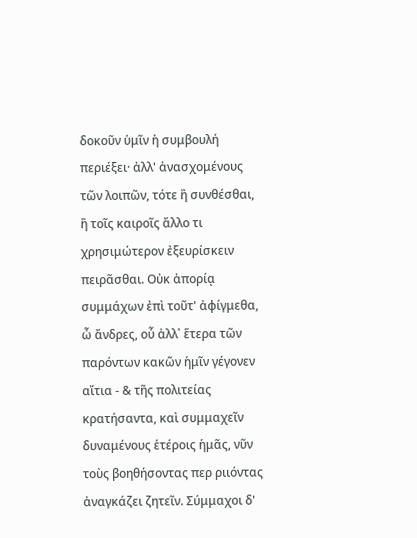δοκοῦν ὑμῖν ἡ συμβουλή περιέξει· ἀλλ' ἀνασχομένους τῶν λοιπῶν, τότε ἢ συνθέσθαι, ἢ τοῖς καιροῖς ἄλλο τι χρησιμώτερον ἐξευρίσκειν πειρᾶσθαι. Οὐκ ἀπορίᾳ συμμάχων ἐπὶ τοῦτ' ἀφίγμεθα, ὦ ἄνδρες, οὗ ἀλλ᾽ ἕτερα τῶν παρόντων κακῶν ἡμῖν γέγονεν αἴτια - & τῆς πολιτείας κρατήσαντα, καὶ συμμαχεῖν δυναμένους ἑτέροις ἡμᾶς, νῦν τοὺς βοηθήσοντας περ ριιόντας ἀναγκάζει ζητεῖν. Σύμμαχοι δ'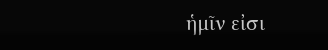ἡμῖν εἰσι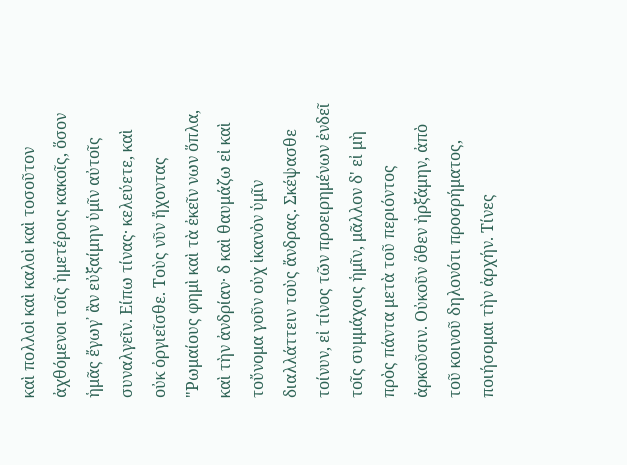καὶ πολλοὶ καὶ καλοὶ καὶ τοσοῦτον ἀχθόμενοι τοῖς ἡμετέροις κακοῖς, ὅσον ἡμᾶς ἔγωγ᾽ ἂν εὐξαίμην ὑμῖν αὐτοῖς συναλγεῖν. Είπω τίνας· κελεύετε, καὶ οὐκ ὀργιεῖσθε. Τοὺς νῦν ἤχοντας "Ρωμαίους φημὶ καὶ τὰ ἐκεῖν νων ὅπλα, καὶ τὴν ἀνδρίαν· δ καὶ θαυμάζω εἰ καὶ τοὔνομα γοῦν οὐχ ἱκανὸν ὑμῖν διαλλάττειν τοὺς ἄνδρας. Σκέψασθε τοίνυν, εἰ τίνος τῶν προειρημένων ἐνδεῖ τοῖς συμμάχοις ἡμῖν, μᾶλλον δ' εἰ μὴ πρὸς πάντα μετὰ τοῦ περιόντος ἀρκοῦσιν. Οὐκοῦν ὅθεν ἠρξάμην, ἀπὸ τοῦ κοινοῦ δηλονότι προσρήματος, ποιήσομαι τὴν ἀρχήν. Τίνες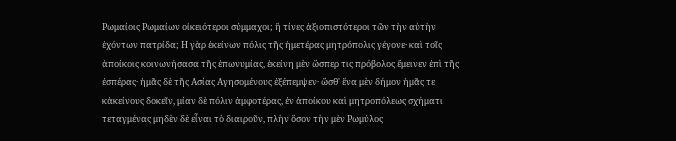Ρωμαίοις Ρωμαίων οἰκειότεροι σύμμαχοι; ἢ τίνες ἀξιοπιστότεροι τῶν τὴν αὐτὴν ἐχόντων πατρίδα; Η γὰρ ἐκείνων πόλις τῆς ἡμετέρας μητρόπολις γέγονε· καὶ τοῖς ἀποίκοις κοινωνήσασα τῆς ἐπωνυμίας, ἐκείνη μὲν ὥσπερ τις πρόβολος ἔμεινεν ἐπὶ τῆς ἑσπέρας· ἡμᾶς δὲ τῆς Ασίας Αγησομένους ἐξέπεμψεν· ὥσθ' ἕνα μὲν δήμον ἡμᾶς τε κἀκείνους δοκεῖν, μίαν δὲ πόλιν ἀμφοτέρας, ἐν ἀποίκου καὶ μητροπόλεως σχήματι τεταγμένας μηδὲν δὲ εἶναι τὸ διαιροῦν, πλὴν ὅσον τὴν μὲν Ρωμύλος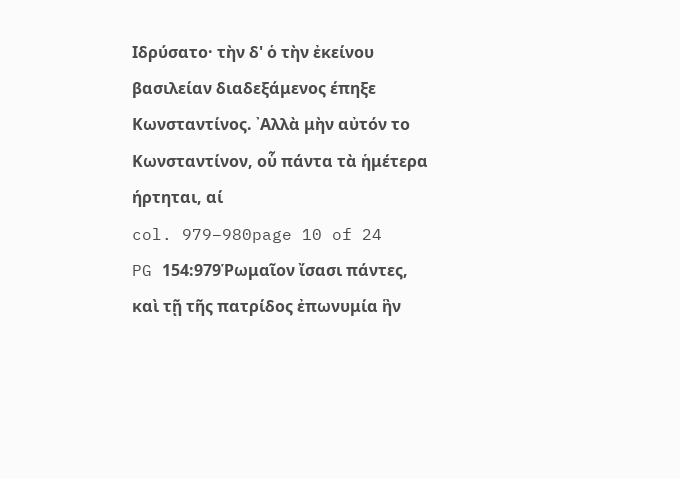Ιδρύσατο· τὴν δ' ὁ τὴν ἐκείνου βασιλείαν διαδεξάμενος έπηξε Κωνσταντίνος. ᾿Αλλὰ μὴν αὐτόν το Κωνσταντίνον, οὗ πάντα τὰ ἡμέτερα ήρτηται, αί
col. 979–980page 10 of 24
PG 154:979Ῥωμαῖον ἴσασι πάντες, καὶ τῇ τῆς πατρίδος ἐπωνυμία ἣν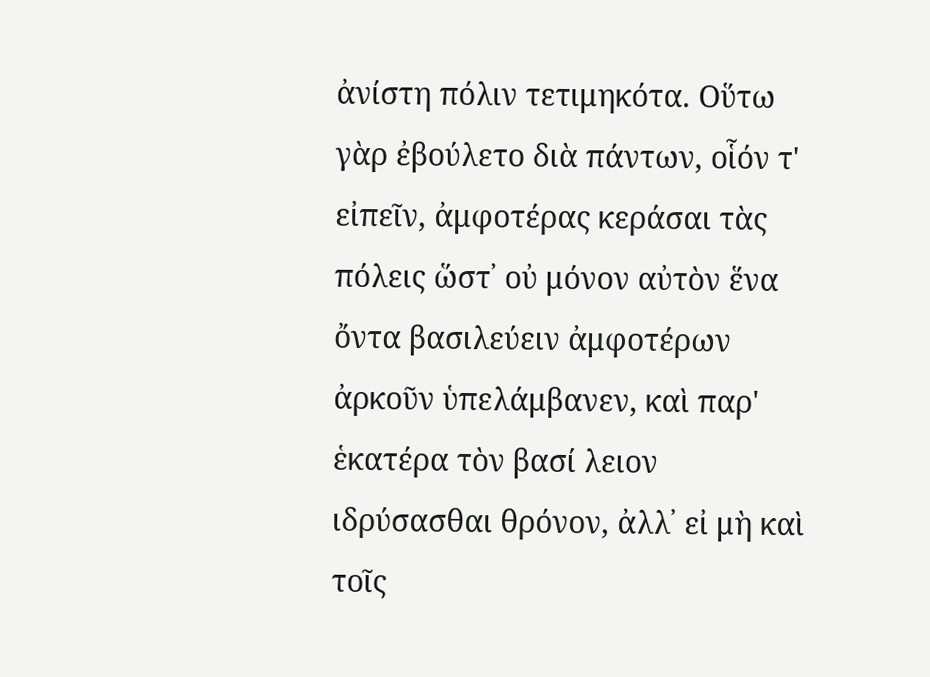ἀνίστη πόλιν τετιμηκότα. Οὕτω γὰρ ἐβούλετο διὰ πάντων, οἷόν τ' εἰπεῖν, ἀμφοτέρας κεράσαι τὰς πόλεις ὥστ᾽ οὐ μόνον αὐτὸν ἕνα ὄντα βασιλεύειν ἀμφοτέρων ἀρκοῦν ὑπελάμβανεν, καὶ παρ' ἑκατέρα τὸν βασί λειον ιδρύσασθαι θρόνον, ἀλλ᾽ εἰ μὴ καὶ τοῖς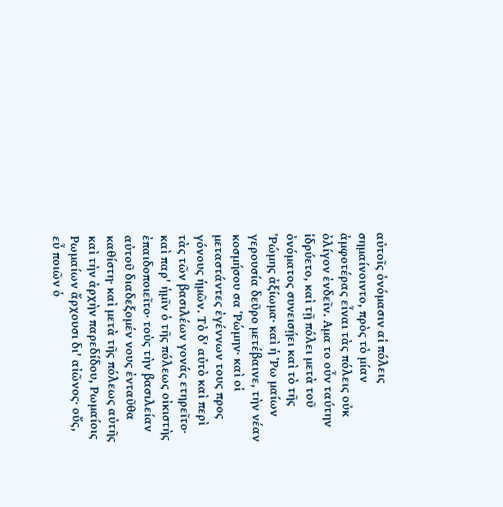αὐτοῖς ὀνόμασιν αἱ πόλεις σημαίνοιντο, πρὸς τὸ μίαν ἀμφοτέρας εἶναι τὰς πόλεις οὐκ ὀλίγον ἐνδεῖν. Αμα το οὖν ταύτην ἱδρύετο, καὶ τῇ πόλει μετὰ τοῦ ὀνόματος συνεισῄει καὶ τὸ τῆς Ῥώμης ἀξίωμα· καὶ ἡ Ῥω μαίων γερουσία δεῦρο μετέβαινε, τὴν νέαν κοσμήσου σα Ῥώμην· καὶ οἱ μεταστάντες ἐγέννων τους προς γόνους ἡμῶν. Τὸ δ' αὐτὸ καὶ περὶ τὰς τῶν βασιλέων γονάς ετηρεῖτο· καὶ παρ' ἡμῖν ὁ τῆς πόλεως οἰκιστὴς ἐπαιδοποιεῖτο· τοὺς τὴν βασιλείαν αὐτοῦ διαδεξομέν νους ἐνταῦθα καθίστη· καὶ μετὰ τῆς πόλεως αὐτῆς καὶ τὴν ἀρχὴν παρεδίδου, Ρωμαίοις Ρωμαίων ἄρχουσι δι' αἰῶνος· οὔς, εὖ ποιῶν ὁ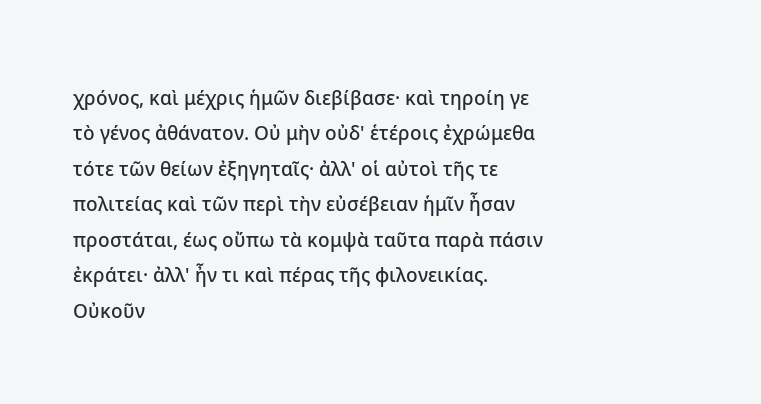χρόνος, καὶ μέχρις ἡμῶν διεβίβασε· καὶ τηροίη γε τὸ γένος ἀθάνατον. Οὐ μὴν οὐδ' ἑτέροις ἐχρώμεθα τότε τῶν θείων ἐξηγηταῖς· ἀλλ' οἱ αὐτοὶ τῆς τε πολιτείας καὶ τῶν περὶ τὴν εὐσέβειαν ἡμῖν ἦσαν προστάται, έως οὔπω τὰ κομψὰ ταῦτα παρὰ πάσιν ἐκράτει· ἀλλ' ἦν τι καὶ πέρας τῆς φιλονεικίας. Οὐκοῦν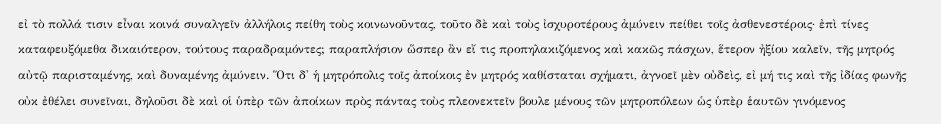εἰ τὸ πολλά τισιν εἶναι κοινά συναλγεῖν ἀλλήλοις πείθη τοὺς κοινωνοῦντας, τοῦτο δὲ καὶ τοὺς ἰσχυροτέρους ἀμύνειν πείθει τοῖς ἀσθενεστέροις· ἐπὶ τίνες καταφευξόμεθα δικαιότερον, τούτους παραδραμόντες; παραπλήσιον ὥσπερ ἂν εἴ τις προπηλακιζόμενος καὶ κακῶς πάσχων, ἕτερον ἠξίου καλεῖν, τῆς μητρός αὐτῷ παρισταμένης, καὶ δυναμένης ἀμύνειν. Ὅτι δ' ἡ μητρόπολις τοῖς ἀποίκοις ἐν μητρός καθίσταται σχήματι, ἀγνοεῖ μὲν οὐδεὶς, εἰ μή τις καὶ τῆς ἰδίας φωνῆς οὐκ ἐθέλει συνεῖναι, δηλοῦσι δὲ καὶ οἱ ὑπὲρ τῶν ἀποίκων πρὸς πάντας τοὺς πλεονεκτεῖν βουλε μένους τῶν μητροπόλεων ὡς ὑπὲρ ἑαυτῶν γινόμενος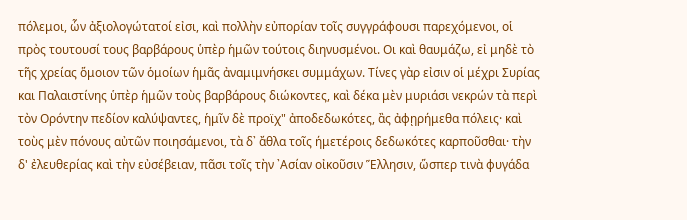πόλεμοι, ὧν ἀξιολογώτατοί εἰσι, καὶ πολλὴν εὐπορίαν τοῖς συγγράφουσι παρεχόμενοι, οἱ πρὸς τουτουσί τους βαρβάρους ὑπὲρ ἡμῶν τούτοις διηνυσμένοι. Οι καὶ θαυμάζω, εἰ μηδὲ τὸ τῆς χρείας ὅμοιον τῶν ὁμοίων ἡμᾶς ἀναμιμνήσκει συμμάχων. Τίνες γὰρ εἰσιν οἱ μέχρι Συρίας και Παλαιστίνης ὑπὲρ ἡμῶν τοὺς βαρβάρους διώκοντες, καὶ δέκα μὲν μυριάσι νεκρών τὰ περὶ τὸν Ορόντην πεδίον καλύψαντες, ἡμῖν δὲ προϊχ" ἀποδεδωκότες, ἂς ἀφῃρήμεθα πόλεις· καὶ τοὺς μὲν πόνους αὐτῶν ποιησάμενοι, τὰ δ᾽ ἄθλα τοῖς ήμετέροις δεδωκότες καρποῦσθαι· τὴν δ' ἐλευθερίας καὶ τὴν εὐσέβειαν, πᾶσι τοῖς τὴν ᾿Ασίαν οἰκοῦσιν Ἕλλησιν, ὥσπερ τινὰ φυγάδα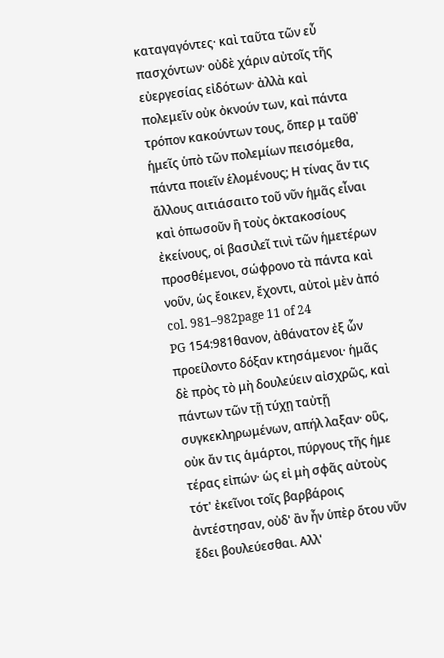καταγαγόντες· καὶ ταῦτα τῶν εὖ πασχόντων· οὐδὲ χάριν αὐτοῖς τῆς εὐεργεσίας εἰδότων· ἀλλὰ καὶ πολεμεῖν οὐκ ὀκνούν των, καὶ πάντα τρόπον κακούντων τους, ὅπερ μ ταῦθ᾽ ἡμεῖς ὑπὸ τῶν πολεμίων πεισόμεθα, πάντα ποιεῖν ἑλομένους; Η τίνας ἄν τις ἄλλους αιτιάσαιτο τοῦ νῦν ἡμᾶς εἶναι καὶ ὁπωσοῦν ἢ τοὺς ὀκτακοσίους ἐκείνους, οἱ βασιλεῖ τινὶ τῶν ἡμετέρων προσθέμενοι, σώφρονο τὰ πάντα καὶ νοῦν, ὡς ἔοικεν, ἔχοντι, αὐτοὶ μὲν ἀπό
col. 981–982page 11 of 24
PG 154:981θανον, ἀθάνατον ἐξ ὧν προείλοντο δόξαν κτησάμενοι· ἡμᾶς δὲ πρὸς τὸ μὴ δουλεύειν αἰσχρῶς, καὶ πάντων τῶν τῇ τύχῃ ταὐτῇ συγκεκληρωμένων, απήλ λαξαν· οὓς, οὐκ ἄν τις ἁμάρτοι, πύργους τῆς ἡμε τέρας εἰπών· ὡς εἰ μὴ σφᾶς αὐτοὺς τότ' ἐκεῖνοι τοῖς βαρβάροις ἀντέστησαν, οὐδ' ἂν ἦν ὑπὲρ ὅτου νῦν ἔδει βουλεύεσθαι. Αλλ'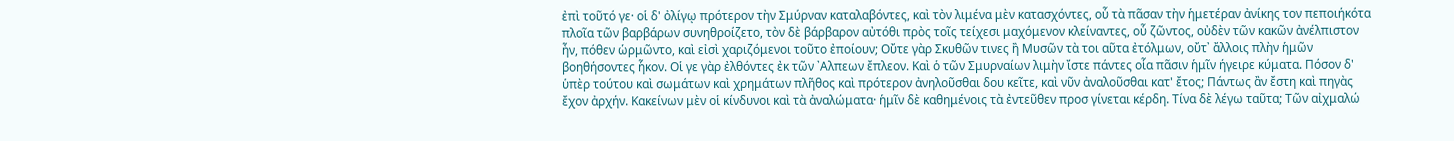ἐπὶ τοῦτό γε· οἱ δ' ὀλίγῳ πρότερον τὴν Σμύρναν καταλαβόντες, καὶ τὸν λιμένα μὲν κατασχόντες, οὗ τὰ πᾶσαν τὴν ἡμετέραν ἀνίκης τον πεποιήκότα πλοῖα τῶν βαρβάρων συνηθροίζετο, τὸν δὲ βάρβαρον αὐτόθι πρὸς τοῖς τείχεσι μαχόμενον κλείναντες, οὗ ζῶντος, οὐδὲν τῶν κακῶν ἀνέλπιστον ἦν, πόθεν ὡρμῶντο, καὶ εἰσὶ χαριζόμενοι τοῦτο ἐποίουν; Οὔτε γὰρ Σκυθῶν τινες ἢ Μυσῶν τὰ τοι αῦτα ἐτόλμων, οὔτ᾽ ἄλλοις πλὴν ἡμῶν βοηθήσοντες ἧκον. Οἱ γε γὰρ ἐλθόντες ἐκ τῶν ᾿Αλπεων ἔπλεον. Καὶ ὁ τῶν Σμυρναίων λιμὴν ἴστε πάντες οἷα πᾶσιν ἡμῖν ήγειρε κύματα. Πόσον δ' ὑπὲρ τούτου καὶ σωμάτων καὶ χρημάτων πλῆθος καὶ πρότερον ἀνηλοῦσθαι δου κεῖτε, καὶ νῦν ἀναλοῦσθαι κατ' ἔτος; Πάντως ἂν ἔστη καὶ πηγὰς ἔχον ἀρχήν. Κακείνων μὲν οἱ κίνδυνοι καὶ τὰ ἀναλώματα· ἡμῖν δὲ καθημένοις τὰ ἐντεῦθεν προσ γίνεται κέρδη. Τίνα δὲ λέγω ταῦτα; Τῶν αἰχμαλώ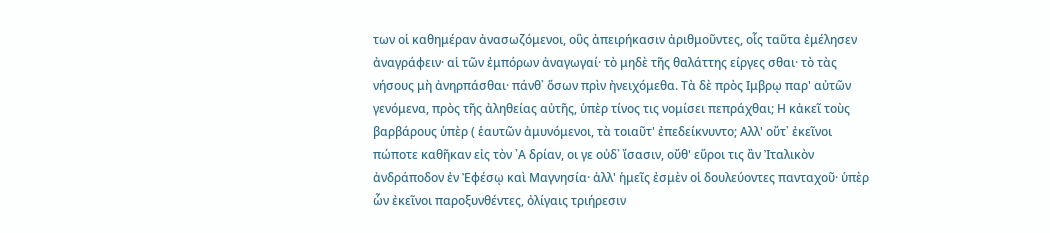των οἱ καθημέραν ἀνασωζόμενοι, οὓς ἀπειρήκασιν ἀριθμοῦντες, οἷς ταῦτα ἐμέλησεν ἀναγράφειν· αἱ τῶν ἐμπόρων ἀναγωγαί· τὸ μηδὲ τῆς θαλάττης είργες σθαι· τὸ τὰς νήσους μὴ ἀνηρπάσθαι· πάνθ᾽ ὅσων πρὶν ἠνειχόμεθα. Τὰ δὲ πρὸς Ιμβρῳ παρ' αὐτῶν γενόμενα, πρὸς τῆς ἀληθείας αὐτῆς, ὑπὲρ τίνος τις νομίσει πεπράχθαι; Η κἀκεῖ τοὺς βαρβάρους ὑπὲρ ( ἑαυτῶν ἀμυνόμενοι, τὰ τοιαῦτ' ἐπεδείκνυντο; Αλλ' οὔτ᾽ ἐκεῖνοι πώποτε καθῆκαν εἰς τὸν ᾿Α δρίαν, οι γε οὐδ᾽ ἴσασιν, οὔθ' εὕροι τις ἂν Ἰταλικὸν ἀνδράποδον ἐν Ἐφέσῳ καὶ Μαγνησία· ἀλλ' ἡμεῖς ἐσμὲν οἱ δουλεύοντες πανταχοῦ· ὑπὲρ ὧν ἐκεῖνοι παροξυνθέντες, ὀλίγαις τριήρεσιν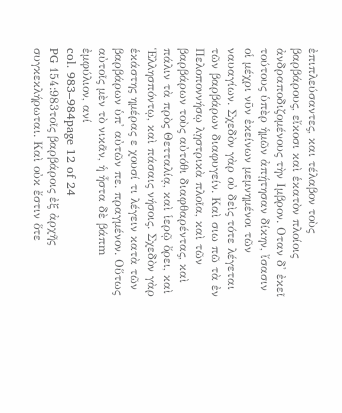ἐπιπλεύσαντες, και τέλαβον τοὺς βαρβάρους, εἴκοσι καὶ ἑκατὸν πλοίοις ἀνδραποδιζομένους τὴν Ιμβρον. Οταν δ' ἐκεῖ τούτους ὑπὲρ ἡμῶν ἀπῄτησαν δίκην, ἴσασιν οἱ μέχρι νῦν ἐκείνων μεμνημένοι τῶν ναυαγίων. Σχεδὸν γὰρ οὐ δεὶς τότε λέγεται τῶν βαρβάρων διαφυγείν. Καὶ σιω πῶ τὰ ἐν Πελοποννήσῳ λῃστρικὰ πλοῖα, καὶ τῶν βαρβάρων τοὺς αὐτόθι διαφθαρέντας, καὶ πάλιν τὰ πρὸς Θετταλίᾳ, καὶ ἱερῷ ὄρει, καὶ Ἑλλησπόντῳ, καὶ πάσαις νήσοις. Σχεδὸν γὰρ ἑκάστης ημέρας ε χουσί τι λέγειν κατὰ τῶν βαρβάρων ὑπ' αὐτῶν πε. πραγμένον. Οὕτως αὐτοῖς μὲν τὸ νικᾶν, ἡ ἧστα δὲ βάπm ἐμφύλιον, ανί
col. 983–984page 12 of 24
PG 154:983τοῖς βαρβάροις ἐξ ἀρχῆς συγκεκλήρωται. Καὶ οὐκ ἔστιν ὅτε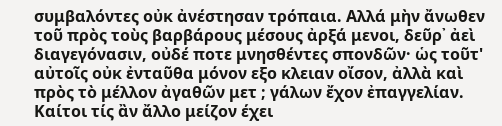συμβαλόντες οὐκ ἀνέστησαν τρόπαια. Αλλά μὴν ἄνωθεν τοῦ πρὸς τοὺς βαρβάρους μέσους ἀρξά μενοι, δεῦρ᾽ ἀεὶ διαγεγόνασιν, οὐδέ ποτε μνησθέντες σπονδῶν· ὡς τοῦτ' αὐτοῖς οὐκ ἐνταῦθα μόνον εξο κλειαν οἴσον, ἀλλὰ καὶ πρὸς τὸ μέλλον ἀγαθῶν μετ ; γάλων ἔχον ἐπαγγελίαν. Καίτοι τίς ἂν ἄλλο μείζον έχει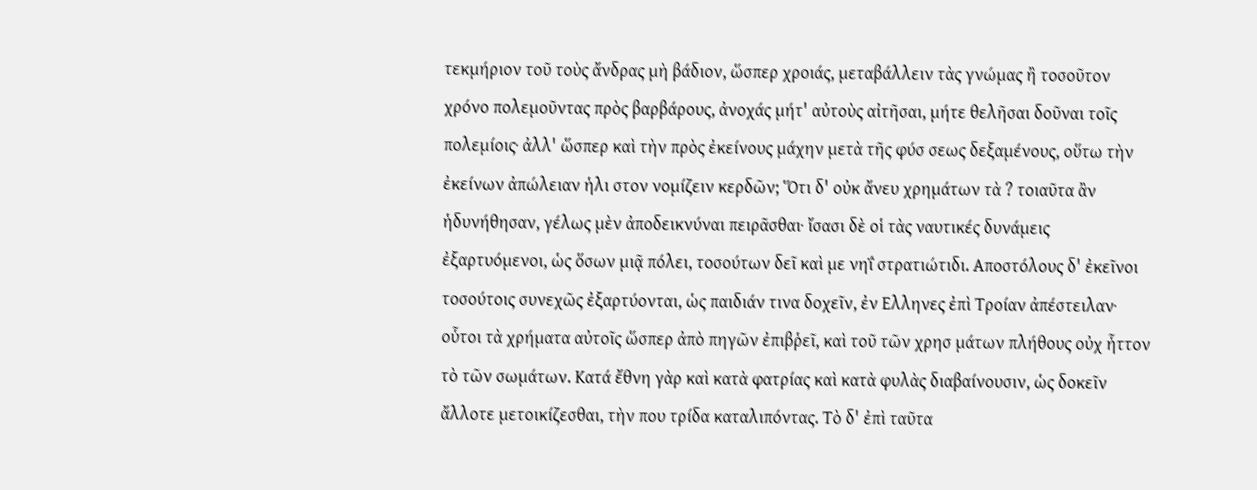τεκμήριον τοῦ τοὺς ἄνδρας μὴ βάδιον, ὥσπερ χροιάς, μεταβάλλειν τὰς γνώμας ἢ τοσοῦτον χρόνο πολεμοῦντας πρὸς βαρβάρους, ἀνοχάς μήτ' αὐτοὺς αἰτῆσαι, μήτε θελῆσαι δοῦναι τοῖς πολεμίοις· ἀλλ' ὥσπερ καὶ τὴν πρὸς ἐκείνους μάχην μετὰ τῆς φύσ σεως δεξαμένους, οὕτω τὴν ἐκείνων ἀπώλειαν ἡλι στον νομίζειν κερδῶν; Ὅτι δ' οὐκ ἄνευ χρημάτων τὰ ? τοιαῦτα ἂν ἡδυνήθησαν, γέλως μὲν ἀποδεικνύναι πειρᾶσθαι· ἴσασι δὲ οἱ τὰς ναυτικές δυνάμεις ἐξαρτυόμενοι, ὡς ὅσων μιᾷ πόλει, τοσούτων δεῖ καὶ με νηΐ στρατιώτιδι. Αποστόλους δ' ἐκεῖνοι τοσούτοις συνεχῶς ἐξαρτύονται, ὡς παιδιάν τινα δοχεῖν, ἐν Ελληνες ἐπὶ Τροίαν ἀπέστειλαν· οὗτοι τὰ χρήματα αὐτοῖς ὥσπερ ἀπὸ πηγῶν ἐπιβῥεῖ, καὶ τοῦ τῶν χρησ μάτων πλήθους οὐχ ἧττον τὸ τῶν σωμάτων. Κατά ἔθνη γὰρ καὶ κατὰ φατρίας καὶ κατὰ φυλὰς διαβαίνουσιν, ὡς δοκεῖν ἄλλοτε μετοικίζεσθαι, τὴν που τρίδα καταλιπόντας. Τὸ δ' ἐπὶ ταῦτα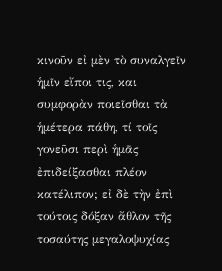κινοῦν εἰ μὲν τὸ συναλγεῖν ἡμῖν εἴποι τις, και συμφορὰν ποιεῖσθαι τὰ ἡμέτερα πάθη, τί τοῖς γονεῦσι περὶ ἡμᾶς ἐπιδείξασθαι πλέον κατέλιπον; εἰ δὲ τὴν ἐπὶ τούτοις δόξαν ἄθλον τῆς τοσαύτης μεγαλοψυχίας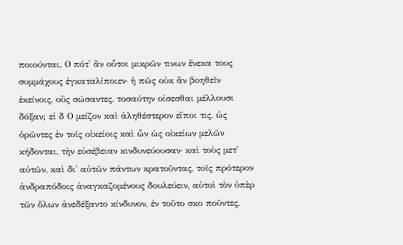ποιούνται, Ο πότ' ἂν οὗτοι μικρῶν τινων ἕνεκα τους συμμάχους ἐγκαταλίποιεν· ἡ πῶς οὐκ ἂν βοηθεῖν ἐκείνοις, οὓς σώσαντες, τοσαύτην οίσεσθαι μέλλουσι δόξαν; εἰ δ Ο μείζον καὶ ἀληθέστερον εἴποι τις, ὡς ὁρῶντες ἐν τοῖς οἰκείοις καὶ ὧν ὡς οἰκείων μελῶν κήδονται, τὴν εὐσέβειαν κινδυνεύουσαν· καὶ τοὺς μετ' αὐτῶν, καὶ δι' αὐτῶν πάντων κρατοῦντας, τοῖς πρότερον ἀνδραπόδοις ἀναγκαζομένους δουλεύειν, αὐτοὶ τὸν ὑπὲρ τῶν ὅλων ἀνεδέξαντο κίνδυνον, ἐν τοῦτο σκο ποῦντες,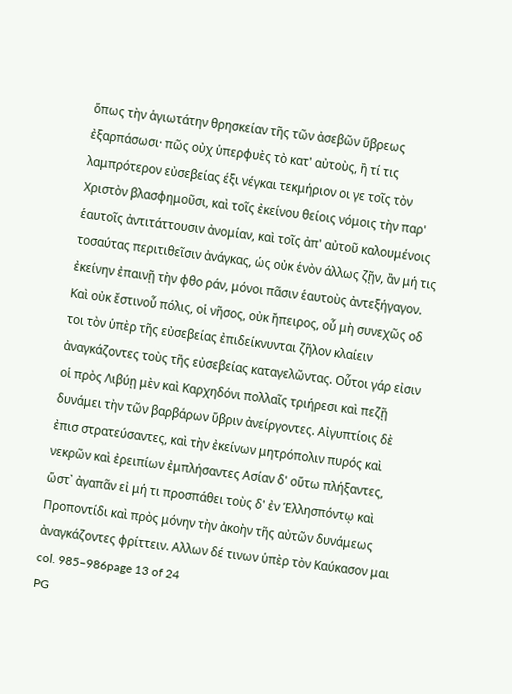ὅπως τὴν ἁγιωτάτην θρησκείαν τῆς τῶν ἀσεβῶν ὕβρεως ἐξαρπάσωσι· πῶς οὐχ ὑπερφυὲς τὸ κατ' αὐτοὺς, ἢ τί τις λαμπρότερον εὐσεβείας έξι νέγκαι τεκμήριον οι γε τοῖς τὸν Χριστὸν βλασφημοῦσι, καὶ τοῖς ἐκείνου θείοις νόμοις τὴν παρ' ἑαυτοῖς ἀντιτάττουσιν ἀνομίαν, καὶ τοῖς ἀπ' αὐτοῦ καλουμένοις τοσαύτας περιτιθεῖσιν ἀνάγκας, ὡς οὐκ ἑνὸν άλλως ζῇν, ἂν μή τις ἐκείνην ἐπαινῇ τὴν φθο ράν, μόνοι πᾶσιν ἑαυτοὺς ἀντεξήγαγον. Καὶ οὐκ ἔστινοὗ πόλις, οἱ νῆσος, οὐκ ἤπειρος, οὗ μὴ συνεχῶς οδ τοι τὸν ὑπὲρ τῆς εὐσεβείας ἐπιδείκνυνται ζῆλον κλαίειν ἀναγκάζοντες τοὺς τῆς εὐσεβείας καταγελῶντας. Οὗτοι γάρ εἰσιν οἱ πρὸς Λιβύῃ μὲν καὶ Καρχηδόνι πολλαῖς τριήρεσι καὶ πεζῇ δυνάμει τὴν τῶν βαρβάρων ὕβριν ἀνείργοντες. Αἰγυπτίοις δὲ ἐπισ στρατεύσαντες, καὶ τὴν ἐκείνων μητρόπολιν πυρός καὶ νεκρῶν καὶ ἐρειπίων ἐμπλήσαντες Ασίαν δ' οὕτω πλήξαντες, ὥστ᾽ ἀγαπᾶν εἰ μή τι προσπάθει τοὺς δ' ἐν Ἑλλησπόντῳ καὶ Προποντίδι καὶ πρὸς μόνην τὴν ἀκοὴν τῆς αὐτῶν δυνάμεως ἀναγκάζοντες φρίττειν. Αλλων δέ τινων ὑπὲρ τὸν Καύκασον μαι
col. 985–986page 13 of 24
PG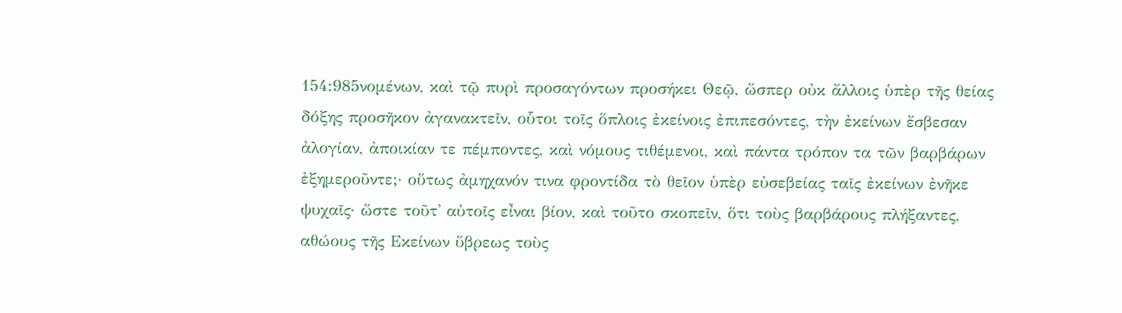154:985νομένων, καὶ τῷ πυρὶ προσαγόντων προσήκει Θεῷ, ὥσπερ οὐκ ἄλλοις ὑπὲρ τῆς θείας δόξης προσῆκον ἀγανακτεῖν, οὗτοι τοῖς ὅπλοις ἐκείνοις ἐπιπεσόντες, τὴν ἐκείνων ἔσβεσαν ἀλογίαν, ἀποικίαν τε πέμποντες, καὶ νόμους τιθέμενοι, καὶ πάντα τρόπον τα τῶν βαρβάρων ἐξημεροῦντε;· οὕτως ἀμηχανόν τινα φροντίδα τὸ θεῖον ὑπὲρ εὐσεβείας ταῖς ἐκείνων ἐνῆκε ψυχαῖς· ὥστε τοῦτ' αὐτοῖς εἶναι βίον, καὶ τοῦτο σκοπεῖν, ὅτι τοὺς βαρβάρους πλήξαντες, αθώους τῆς Εκείνων ὕβρεως τοὺς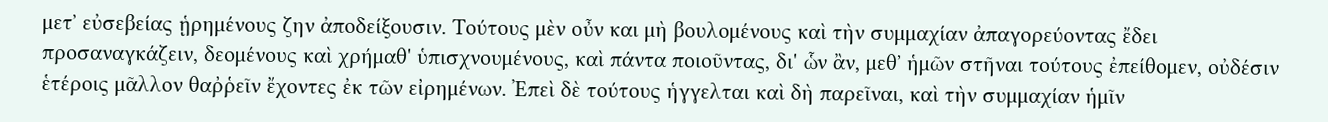μετ᾿ εὐσεβείας ᾑρημένους ζην ἀποδείξουσιν. Τούτους μὲν οὖν και μὴ βουλομένους καὶ τὴν συμμαχίαν ἀπαγορεύοντας ἔδει προσαναγκάζειν, δεομένους καὶ χρήμαθ' ὑπισχνουμένους, καὶ πάντα ποιοῦντας, δι' ὧν ἂν, μεθ᾿ ἡμῶν στῆναι τούτους ἐπείθομεν, οὐδέσιν ἑτέροις μᾶλλον θαῤῥεῖν ἔχοντες ἐκ τῶν εἰρημένων. Ἐπεὶ δὲ τούτους ἡγγελται καὶ δὴ παρεῖναι, καὶ τὴν συμμαχίαν ἡμῖν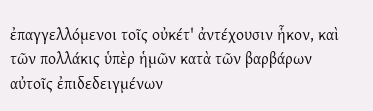ἐπαγγελλόμενοι τοῖς οὐκέτ' ἀντέχουσιν ἧκον, καὶ τῶν πολλάκις ὑπὲρ ἡμῶν κατὰ τῶν βαρβάρων αὐτοῖς ἐπιδεδειγμένων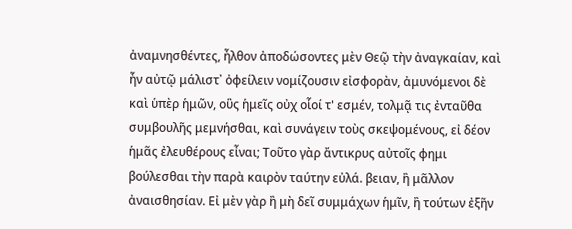ἀναμνησθέντες, ἦλθον ἀποδώσοντες μὲν Θεῷ τὴν ἀναγκαίαν, καὶ ἦν αὐτῷ μάλιστ᾽ ὀφείλειν νομίζουσιν εἰσφορὰν, ἀμυνόμενοι δὲ καὶ ὑπὲρ ἡμῶν, οὓς ἡμεῖς οὐχ οἷοί τ' εσμέν, τολμᾷ τις ἐνταῦθα συμβουλῆς μεμνήσθαι, καὶ συνάγειν τοὺς σκεψομένους, εἰ δέον ἡμᾶς ἐλευθέρους εἶναι; Τοῦτο γὰρ ἄντικρυς αὐτοῖς φημι βούλεσθαι τὴν παρὰ καιρὸν ταύτην εὐλά. βειαν, ἢ μᾶλλον ἀναισθησίαν. Εἰ μὲν γὰρ ἢ μὴ δεῖ συμμάχων ἡμῖν, ἢ τούτων ἐξῆν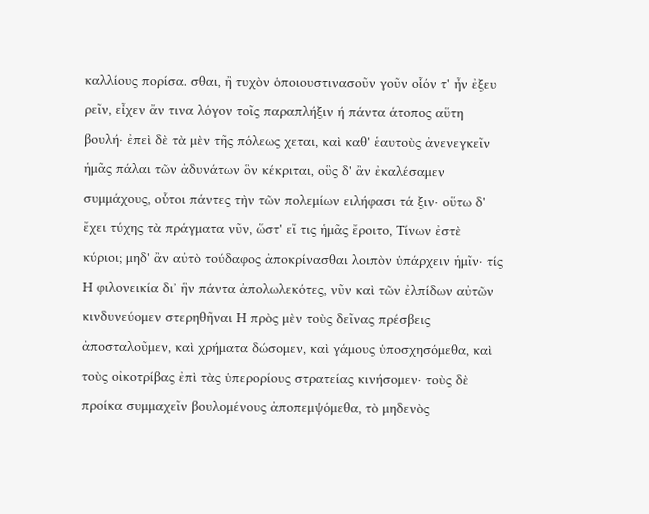καλλίους πορίσα. σθαι, ἢ τυχὸν ὁποιουστινασοῦν γοῦν οἷόν τ' ἦν ἐξευ ρεῖν, εἶχεν ἄν τινα λόγον τοῖς παραπλήξιν ή πάντα άτοπος αὕτη βουλή· ἐπεὶ δὲ τὰ μὲν τῆς πόλεως χεται, καὶ καθ' ἑαυτοὺς ἀνενεγκεῖν ἡμᾶς πάλαι τῶν ἀδυνάτων ὃν κέκριται, οὓς δ' ἂν ἐκαλέσαμεν συμμάχους, οὗτοι πάντες τὴν τῶν πολεμίων ειλήφασι τά ξιν· οὕτω δ' ἔχει τύχης τὰ πράγματα νῦν, ὥστ' εἴ τις ἡμᾶς ἔροιτο, Τίνων ἐστὲ κύριοι; μηδ' ἂν αὐτὸ τούδαφος ἀποκρίνασθαι λοιπὸν ὑπάρχειν ἡμῖν· τίς Η φιλονεικία δι᾿ ἣν πάντα ἀπολωλεκότες, νῦν καὶ τῶν ἐλπίδων αὐτῶν κινδυνεύομεν στερηθῆναι Η πρὸς μὲν τοὺς δεῖνας πρέσβεις ἀποσταλοῦμεν, καὶ χρήματα δώσομεν, καὶ γάμους ὑποσχησόμεθα, καὶ τοὺς οἰκοτρίβας ἐπὶ τὰς ὑπερορίους στρατείας κινήσομεν· τοὺς δὲ προίκα συμμαχεῖν βουλομένους ἀποπεμψόμεθα, τὸ μηδενὸς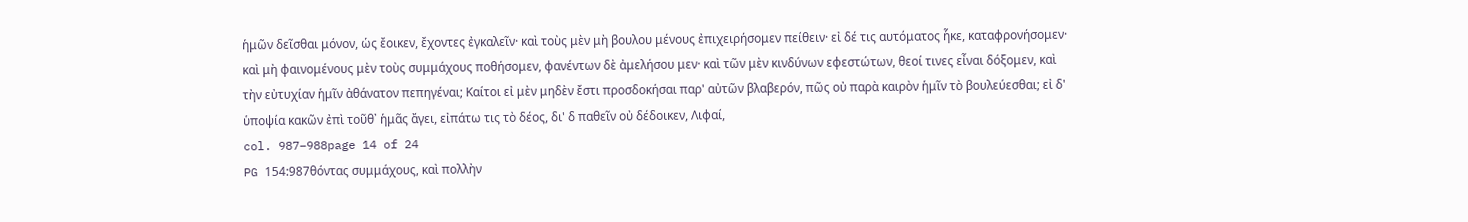ἡμῶν δεῖσθαι μόνον, ὡς ἔοικεν, ἔχοντες ἐγκαλεῖν· καὶ τοὺς μὲν μὴ βουλου μένους ἐπιχειρήσομεν πείθειν· εἰ δέ τις αυτόματος ἧκε, καταφρονήσομεν· καὶ μὴ φαινομένους μὲν τοὺς συμμάχους ποθήσομεν, φανέντων δὲ ἀμελήσου μεν· καὶ τῶν μὲν κινδύνων εφεστώτων, θεοί τινες εἶναι δόξομεν, καὶ τὴν εὐτυχίαν ἡμῖν ἀθάνατον πεπηγέναι; Καίτοι εἰ μὲν μηδὲν ἔστι προσδοκήσαι παρ' αὐτῶν βλαβερόν, πῶς οὐ παρὰ καιρὸν ἡμῖν τὸ βουλεύεσθαι; εἰ δ' ὑποψία κακῶν ἐπὶ τοῦθ᾽ ἡμᾶς ἄγει, εἰπάτω τις τὸ δέος, δι' δ παθεῖν οὐ δέδοικεν, Λιφαί,
col. 987–988page 14 of 24
PG 154:987θόντας συμμάχους, καὶ πολλὴν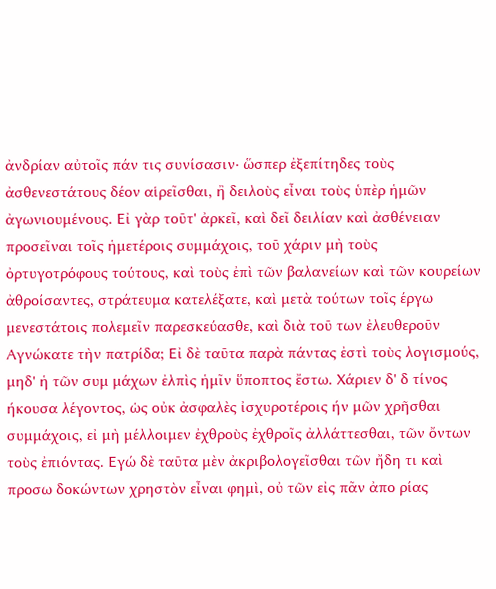ἀνδρίαν αὐτοῖς πάν τις συνίσασιν· ὥσπερ ἐξεπίτηδες τοὺς ἀσθενεστάτους δέον αἱρεῖσθαι, ἢ δειλοὺς εἶναι τοὺς ὑπὲρ ἡμῶν ἀγωνιουμένους. Εἰ γὰρ τοῦτ' ἀρκεῖ, καὶ δεῖ δειλίαν καὶ ἀσθένειαν προσεῖναι τοῖς ἡμετέροις συμμάχοις, τοῦ χάριν μὴ τοὺς ὀρτυγοτρόφους τούτους, καὶ τοὺς ἐπὶ τῶν βαλανείων καὶ τῶν κουρείων ἀθροίσαντες, στράτευμα κατελέξατε, καὶ μετὰ τούτων τοῖς έργω μενεστάτοις πολεμεῖν παρεσκεύασθε, καὶ διὰ τοῦ των ἐλευθεροῦν Αγνώκατε τὴν πατρίδα; Εἰ δὲ ταῦτα παρὰ πάντας ἐστὶ τοὺς λογισμούς, μηδ' ἡ τῶν συμ μάχων ἐλπὶς ἡμῖν ὕποπτος ἔστω. Χάριεν δ' δ τίνος ήκουσα λέγοντος, ὡς οὐκ ἀσφαλὲς ἰσχυροτέροις ήν μῶν χρῆσθαι συμμάχοις, εἰ μὴ μέλλοιμεν ἐχθροὺς ἐχθροῖς ἀλλάττεσθαι, τῶν ὄντων τοὺς ἐπιόντας. Εγώ δὲ ταῦτα μὲν ἀκριβολογεῖσθαι τῶν ἤδη τι καὶ προσω δοκώντων χρηστὸν εἶναι φημὶ, οὐ τῶν εἰς πᾶν ἀπο ρίας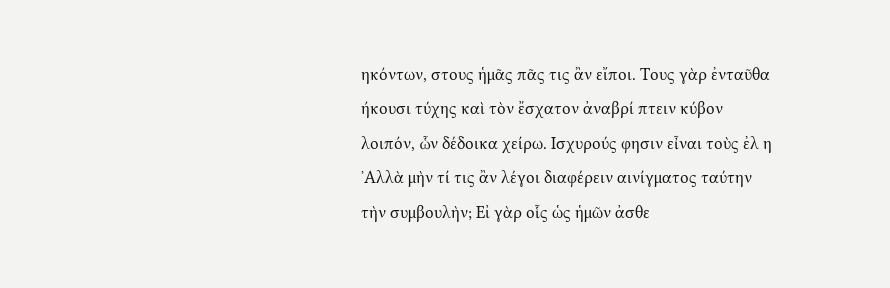ηκόντων, στους ἡμᾶς πᾶς τις ἂν εἴποι. Τους γὰρ ἐνταῦθα ήκουσι τύχης καὶ τὸν ἔσχατον ἀναβρί πτειν κύβον λοιπόν, ὧν δέδοικα χείρω. Ισχυρούς φησιν εἶναι τοὺς ἐλ η ᾿Αλλὰ μὴν τί τις ἂν λέγοι διαφέρειν αινίγματος ταύτην τὴν συμβουλὴν; Εἰ γὰρ οἷς ὡς ἡμῶν ἀσθε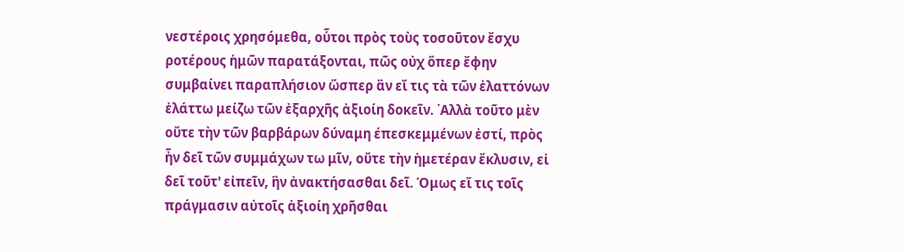νεστέροις χρησόμεθα, οὗτοι πρὸς τοὺς τοσοῦτον ἔσχυ ροτέρους ἡμῶν παρατάξονται, πῶς οὐχ ὅπερ ἔφην συμβαίνει παραπλήσιον ὥσπερ ἂν εἴ τις τὰ τῶν ἐλαττόνων ἐλάττω μείζω τῶν ἐξαρχῆς ἀξιοίη δοκεῖν. ᾿Αλλὰ τοῦτο μὲν οὔτε τὴν τῶν βαρβάρων δύναμη έπεσκεμμένων ἐστί, πρὸς ἦν δεῖ τῶν συμμάχων τω μῖν, οὔτε τὴν ἡμετέραν ἔκλυσιν, εἰ δεῖ τοῦτ' εἰπεῖν, ἣν ἀνακτήσασθαι δεῖ. Όμως εἴ τις τοῖς πράγμασιν αὐτοῖς ἀξιοίη χρῆσθαι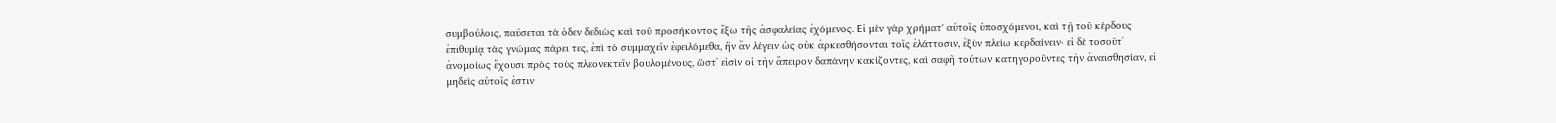συμβούλοις, παύσεται τὰ ὁδεν δεδιὼς καὶ τοῦ προσήκοντος ἔξω τῆς ἀσφαλείας ἐχόμενος. Εἰ μὲν γὰρ χρήματ' αὐτοῖς ὑποσχόμενοι, καὶ τῇ τοῦ κέρδους ἐπιθυμίᾳ τὰς γνώμας πάρει τες, ἐπὶ τὸ συμμαχεῖν ἐφειλόμεθα, ἣν ἂν λέγειν ὡς οὐκ ἀρκεσθήσονται τοῖς ἐλάττοσιν, ἐξὺν πλείω κερδαίνειν· εἰ δὲ τοσοῦτ᾽ ἀνομοίως ἔχουσι πρὸς τοὺς πλεονεκτεῖν βουλομένους, ὥστ᾽ εἰσὶν οἱ τὴν ἄπειρον δαπάνην κακίζοντες, καὶ σαφῆ τούτων κατηγοροῦντες τὴν ἀναισθησίαν, εἰ μηδεὶς αὐτοῖς ἐστιν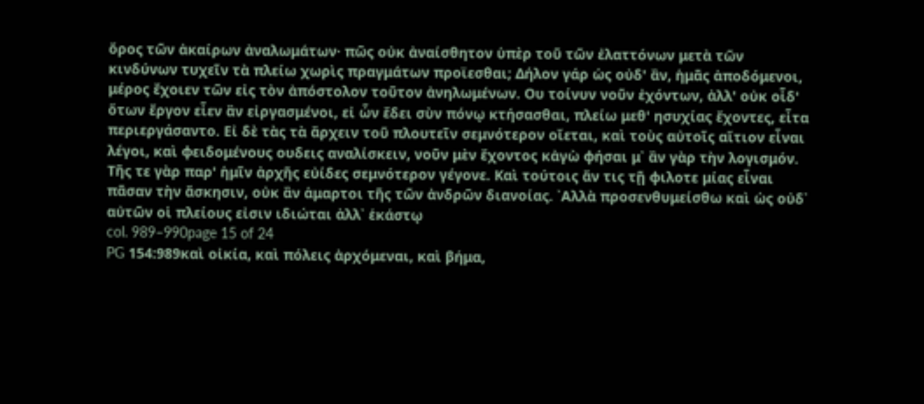ὄρος τῶν ἀκαίρων ἀναλωμάτων· πῶς οὐκ ἀναίσθητον ὑπὲρ τοῦ τῶν ἐλαττόνων μετὰ τῶν κινδύνων τυχεῖν τὰ πλείω χωρὶς πραγμάτων προϊεσθαι; Δήλον γάρ ὡς οὐδ' ἂν, ἡμᾶς ἀποδόμενοι, μέρος ἔχοιεν τῶν εἰς τὸν ἀπόστολον τοῦτον ἀνηλωμένων. Ου τοίνυν νοῦν ἐχόντων, ἀλλ' οὐκ οἶδ' ὅτων ἔργον εἶεν ἂν εἰργασμένοι, εἰ ὧν ἔδει σὺν πόνῳ κτήσασθαι, πλείω μεθ' ησυχίας ἔχοντες, εἶτα περιεργάσαντο. Εἰ δὲ τὰς τὰ ἄρχειν τοῦ πλουτεῖν σεμνότερον οἴεται, καὶ τοὺς αὐτοῖς αἴτιον εἶναι λέγοι, καὶ φειδομένους ουδεις αναλίσκειν, νοῦν μὲν ἔχοντος κἀγὼ φήσαι μ᾽ ἂν γὰρ τὴν λογισμόν. Τῆς τε γὰρ παρ' ἡμῖν ἀρχῆς εὐίδες σεμνότερον γέγονε. Καὶ τούτοις ἄν τις τῇ φιλοτε μίας εἶναι πᾶσαν τὴν ἄσκησιν, οὐκ ἂν ἁμαρτοι τῆς τῶν ἀνδρῶν διανοίας. ᾿Αλλὰ προσενθυμείσθω καὶ ὡς οὐδ᾽ αὐτῶν οἱ πλείους εἰσιν ιδιώται ἀλλ᾽ ἑκάστῳ
col. 989–990page 15 of 24
PG 154:989καὶ οἰκία, καὶ πόλεις ἀρχόμεναι, καὶ βήμα,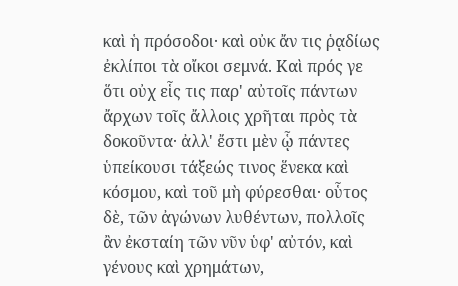καὶ ἡ πρόσοδοι· καὶ οὐκ ἄν τις ῥᾳδίως ἐκλίποι τὰ οἴκοι σεμνά. Καὶ πρός γε ὅτι οὐχ εἷς τις παρ' αὐτοῖς πάντων ἄρχων τοῖς ἄλλοις χρῆται πρὸς τὰ δοκοῦντα· ἀλλ' ἔστι μὲν ᾧ πάντες ὑπείκουσι τάξεώς τινος ἕνεκα καὶ κόσμου, καὶ τοῦ μὴ φύρεσθαι· οὗτος δὲ, τῶν ἀγώνων λυθέντων, πολλοῖς ἂν ἐκσταίη τῶν νῦν ὑφ' αὐτόν, καὶ γένους καὶ χρημάτων,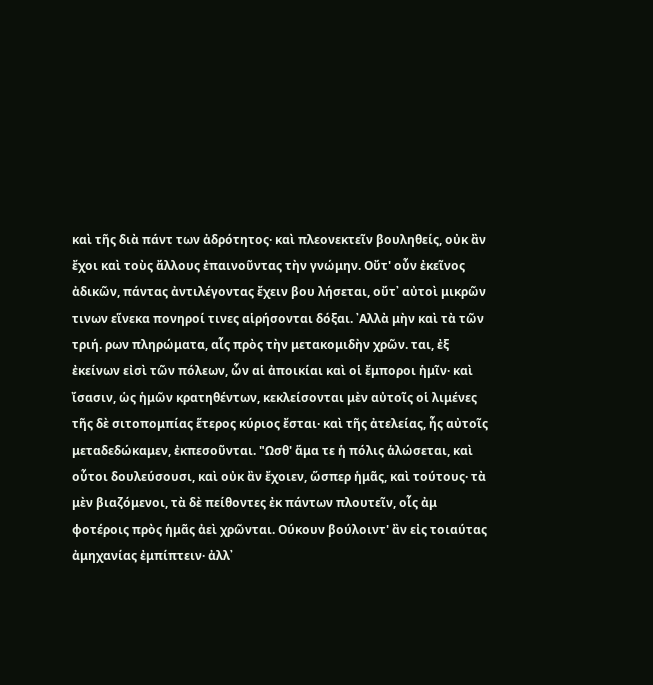καὶ τῆς διὰ πάντ των ἀδρότητος· καὶ πλεονεκτεῖν βουληθείς, οὐκ ἂν ἔχοι καὶ τοὺς ἄλλους ἐπαινοῦντας τὴν γνώμην. Οὔτ' οὖν ἐκεῖνος ἀδικῶν, πάντας ἀντιλέγοντας ἔχειν βου λήσεται, οὔτ᾽ αὐτοὶ μικρῶν τινων εἵνεκα πονηροί τινες αἱρήσονται δόξαι. ᾿Αλλὰ μὴν καὶ τὰ τῶν τριή. ρων πληρώματα, αἷς πρὸς τὴν μετακομιδὴν χρῶν. ται, ἐξ ἐκείνων εἰσὶ τῶν πόλεων, ὧν αἱ ἀποικίαι καὶ οἱ ἔμποροι ἡμῖν· καὶ ἴσασιν, ὡς ἡμῶν κρατηθέντων, κεκλείσονται μὲν αὐτοῖς οἱ λιμένες τῆς δὲ σιτοπομπίας ἕτερος κύριος ἔσται· καὶ τῆς ἀτελείας, ἧς αὐτοῖς μεταδεδώκαμεν, ἐκπεσοῦνται. "Ωσθ' ἅμα τε ἡ πόλις ἁλώσεται, καὶ οὗτοι δουλεύσουσι, καὶ οὐκ ἂν ἔχοιεν, ὥσπερ ἡμᾶς, καὶ τούτους· τὰ μὲν βιαζόμενοι, τὰ δὲ πείθοντες ἐκ πάντων πλουτεῖν, οἷς ἀμ φοτέροις πρὸς ἡμᾶς ἀεὶ χρῶνται. Ούκουν βούλοιντ' ἂν εἰς τοιαύτας ἀμηχανίας ἐμπίπτειν· ἀλλ᾽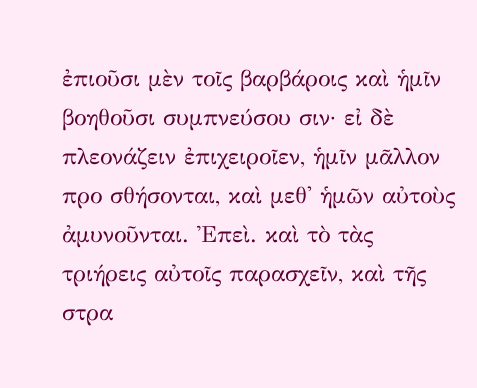ἐπιοῦσι μὲν τοῖς βαρβάροις καὶ ἡμῖν βοηθοῦσι συμπνεύσου σιν· εἰ δὲ πλεονάζειν ἐπιχειροῖεν, ἡμῖν μᾶλλον προ σθήσονται, καὶ μεθ' ἡμῶν αὐτοὺς ἀμυνοῦνται. Ἐπεὶ. καὶ τὸ τὰς τριήρεις αὐτοῖς παρασχεῖν, καὶ τῆς στρα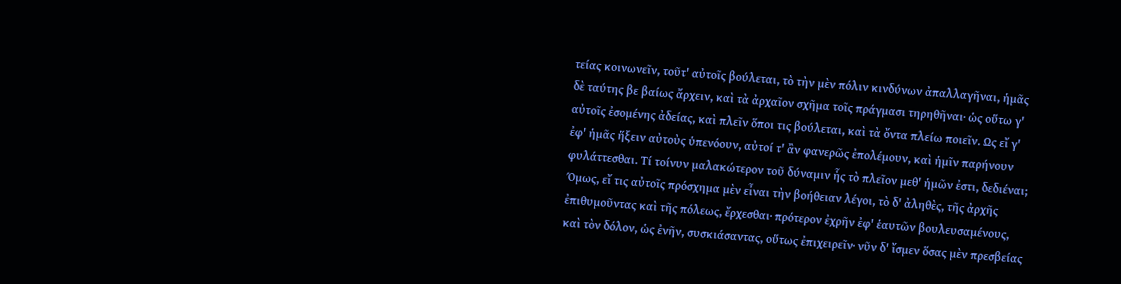τείας κοινωνεῖν, τοῦτ' αὐτοῖς βούλεται, τὸ τὴν μὲν πόλιν κινδύνων ἀπαλλαγῆναι, ἡμᾶς δὲ ταύτης βε βαίως ἄρχειν, καὶ τὰ ἀρχαῖον σχῆμα τοῖς πράγμασι τηρηθῆναι· ὡς οὕτω γ' αὐτοῖς ἐσομένης ἀδείας, καὶ πλεῖν ὅποι τις βούλεται, καὶ τὰ ὄντα πλείω ποιεῖν. Ως εἴ γ' ἐφ' ἡμᾶς ἥξειν αὐτοὺς ὑπενόουν, αὐτοί τ' ἂν φανερῶς ἐπολέμουν, καὶ ἡμῖν παρήνουν φυλάττεσθαι. Τί τοίνυν μαλακώτερον τοῦ δύναμιν ἧς τὸ πλεῖον μεθ' ἡμῶν ἐστι, δεδιέναι; Όμως, εἴ τις αὐτοῖς πρόσχημα μὲν εἶναι τὴν βοήθειαν λέγοι, τὸ δ' ἀληθὲς, τῆς ἀρχῆς ἐπιθυμοῦντας καὶ τῆς πόλεως, ἔρχεσθαι· πρότερον ἐχρῆν ἐφ' ἑαυτῶν βουλευσαμένους, καὶ τὸν δόλον, ὡς ἐνῆν, συσκιάσαντας, οὕτως ἐπιχειρεῖν· νῦν δ' ἴσμεν ὅσας μὲν πρεσβείας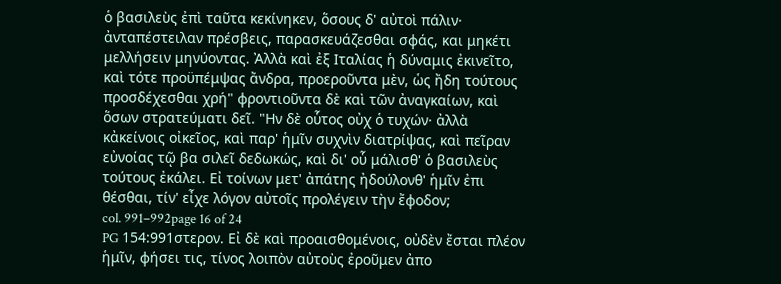ὁ βασιλεὺς ἐπὶ ταῦτα κεκίνηκεν, ὅσους δ' αὐτοὶ πάλιν· ἀνταπέστειλαν πρέσβεις, παρασκευάζεσθαι σφάς, και μηκέτι μελλήσειν μηνύοντας. Ἀλλὰ καὶ ἐξ Ιταλίας ἡ δύναμις ἐκινεῖτο, καὶ τότε προϋπέμψας ἄνδρα, προεροῦντα μὲν, ὡς ἤδη τούτους προσδέχεσθαι χρή" φροντιοῦντα δὲ καὶ τῶν ἀναγκαίων, καὶ ὅσων στρατεύματι δεῖ. "Ην δὲ οὗτος οὐχ ὁ τυχών· ἀλλὰ κἀκείνοις οἰκεῖος, καὶ παρ' ἡμῖν συχνὶν διατρίψας, καὶ πεῖραν εὐνοίας τῷ βα σιλεῖ δεδωκώς, καὶ δι' οὗ μάλισθ' ὁ βασιλεὺς τούτους ἐκάλει. Εἰ τοίνων μετ' ἀπάτης ἠδούλονθ' ἡμῖν ἐπι θέσθαι, τίν' εἶχε λόγον αὐτοῖς προλέγειν τὴν ἔφοδον;
col. 991–992page 16 of 24
PG 154:991στερον. Εἰ δὲ καὶ προαισθομένοις, οὐδὲν ἔσται πλέον ἡμῖν, φήσει τις, τίνος λοιπὸν αὐτοὺς ἐροῦμεν ἀπο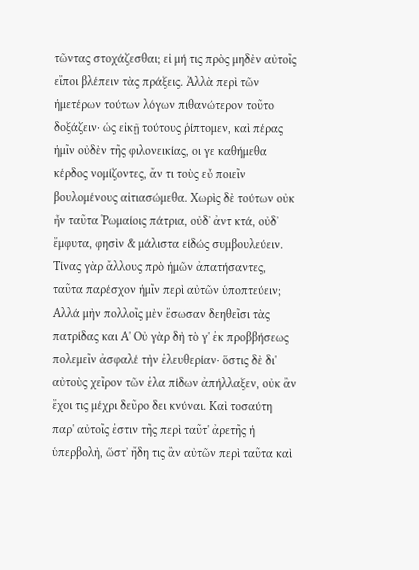τῶντας στοχάζεσθαι; εἰ μή τις πρὸς μηδὲν αὐτοῖς εἴποι βλέπειν τὰς πράξεις. Ἀλλὰ περὶ τῶν ἡμετέρων τούτων λόγων πιθανώτερον τοῦτο δοξάζειν· ὡς εἰκῇ τούτους ῥίπτομεν, καὶ πέρας ἡμῖν οὐδὲν τῆς φιλονεικίας, οι γε καθήμεθα κέρδος νομίζοντες, ἄν τι τοὺς εὖ ποιεῖν βουλομένους αἰτιασώμεθα. Χωρὶς δὲ τούτων οὐκ ἦν ταῦτα Ῥωμαίοις πάτρια, οὐδ᾽ ἀντ κτά, οὐδ᾽ ἔμφυτα, φησὶν & μάλιστα είδώς συμβουλεύειν. Τίνας γὰρ ἄλλους πρὸ ἡμῶν ἀπατήσαντες, ταῦτα παρέσχον ἡμῖν περὶ αὐτῶν ὑποπτεύειν; Αλλά μὴν πολλοῖς μὲν ἔσωσαν δεηθεῖσι τὰς πατρίδας και Α' Οὐ γὰρ δὴ τὸ γ' ἐκ προββήσεως πολεμεῖν ἀσφαλέ τὴν ἐλευθερίαν· ὅστις δὲ δι' αὐτοὺς χεῖρον τῶν ἐλα πίδων ἀπήλλαξεν, οὐκ ἂν ἔχοι τις μέχρι δεῦρο δει κνύναι. Καὶ τοσαύτη παρ' αὐτοῖς ἐστιν τῆς περὶ ταῦτ' ἀρετῆς ἡ ὑπερβολὴ, ὥστ᾽ ἤδη τις ἂν αὐτῶν περὶ ταῦτα καὶ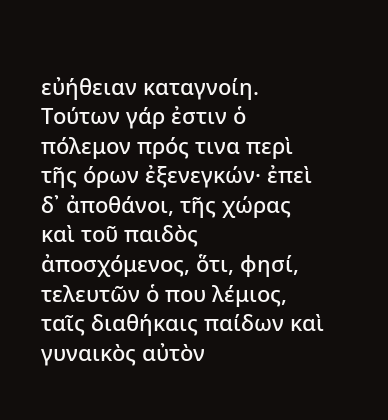εὐήθειαν καταγνοίη. Τούτων γάρ ἐστιν ὁ πόλεμον πρός τινα περὶ τῆς όρων ἐξενεγκών· ἐπεὶ δ᾽ ἀποθάνοι, τῆς χώρας καὶ τοῦ παιδὸς ἀποσχόμενος, ὅτι, φησί, τελευτῶν ὁ που λέμιος, ταῖς διαθήκαις παίδων καὶ γυναικὸς αὐτὸν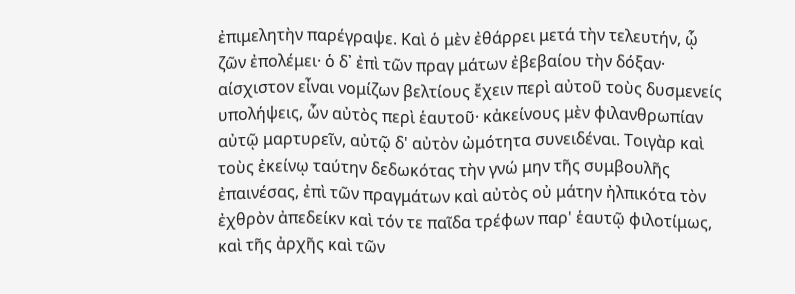ἐπιμελητὴν παρέγραψε. Καὶ ὁ μὲν ἐθάρρει μετά τὴν τελευτήν, ᾧ ζῶν ἐπολέμει· ὁ δ᾽ ἐπὶ τῶν πραγ μάτων ἐβεβαίου τὴν δόξαν· αίσχιστον εἶναι νομίζων βελτίους ἔχειν περὶ αὐτοῦ τοὺς δυσμενείς υπολήψεις, ὧν αὐτὸς περὶ ἑαυτοῦ· κἀκείνους μὲν φιλανθρωπίαν αὐτῷ μαρτυρεῖν, αὐτῷ δ' αὐτὸν ὠμότητα συνειδέναι. Τοιγὰρ καὶ τοὺς ἐκείνῳ ταύτην δεδωκότας τὴν γνώ μην τῆς συμβουλῆς ἐπαινέσας, ἐπὶ τῶν πραγμάτων καὶ αὐτὸς οὐ μάτην ἠλπικότα τὸν ἐχθρὸν ἀπεδείκν καὶ τόν τε παῖδα τρέφων παρ' ἑαυτῷ φιλοτίμως, καὶ τῆς ἀρχῆς καὶ τῶν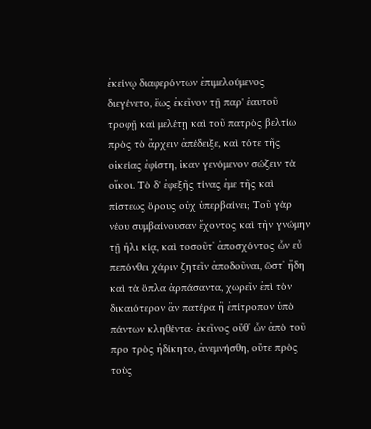ἐκείνῳ διαφερόντων ἐπιμελούμενος διεγένετο, ἕως ἐκεῖνον τῇ παρ' ἑαυτοῦ τροφῇ καὶ μελέτῃ καὶ τοῦ πατρὸς βελτίω πρὸς τὸ ἄρχειν ἀπέδειξε, καὶ τότε τῆς οἰκείας ἐφίστη, ἱκαν γενόμενον σώζειν τὰ οἴκοι. Τὸ δ' ἐφεξῆς τίνας ἐμε τῆς καὶ πίστεως ὅρους οὐχ ὑπερβαίνει; Τοῦ γὰρ νέου συμβαίνουσαν ἔχοντος καὶ τὴν γνώμην τῇ ἡλι κίᾳ, καὶ τοσοῦτ᾽ ἀποσχόντος ὧν εὖ πεπόνθει χάριν ζητεῖν ἀποδοῦναι, ὥστ᾽ ἤδη καὶ τὰ ὅπλα ἁρπάσαντα, χωρεῖν ἐπὶ τὸν δικαιότερον ἂν πατέρα ἢ ἐπίτροπον ὑπὸ πάντων κληθέντα· ἐκεῖνος οὔθ᾽ ὧν ἀπὸ τοῦ προ τρὸς ἠδίκητο, ἀνεμνήσθη, οὔτε πρὸς τοὺς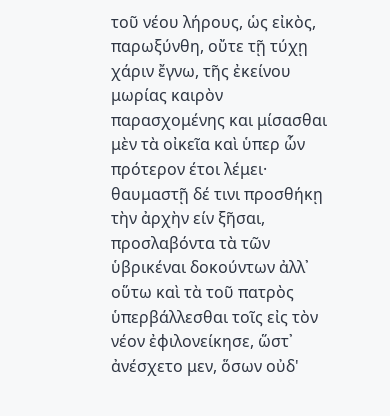τοῦ νέου λήρους, ὡς εἰκὸς, παρωξύνθη, οὔτε τῇ τύχῃ χάριν ἔγνω, τῆς ἐκείνου μωρίας καιρὸν παρασχομένης και μίσασθαι μὲν τὰ οἰκεῖα καὶ ὑπερ ὧν πρότερον έτοι λέμει· θαυμαστῇ δέ τινι προσθήκῃ τὴν ἀρχὴν είν ξῆσαι, προσλαβόντα τὰ τῶν ὑβρικέναι δοκούντων ἀλλ᾽ οὕτω καὶ τὰ τοῦ πατρὸς ὑπερβάλλεσθαι τοῖς εἰς τὸν νέον ἐφιλονείκησε, ὥστ᾽ ἀνέσχετο μεν, ὅσων οὐδ'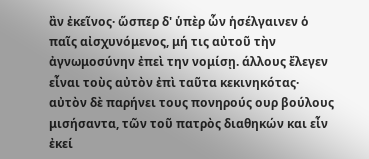ἂν ἐκεῖνος· ὥσπερ δ' ὑπὲρ ὧν ἡσέλγαινεν ὁ παῖς αἰσχυνόμενος, μή τις αὐτοῦ τὴν ἀγνωμοσύνην ἐπεὶ την νομίσῃ. άλλους ἔλεγεν εἶναι τοὺς αὐτὸν ἐπὶ ταῦτα κεκινηκότας· αὐτὸν δὲ παρήνει τους πονηρούς ουρ βούλους μισήσαντα, τῶν τοῦ πατρὸς διαθηκών και εἶν ἐκεί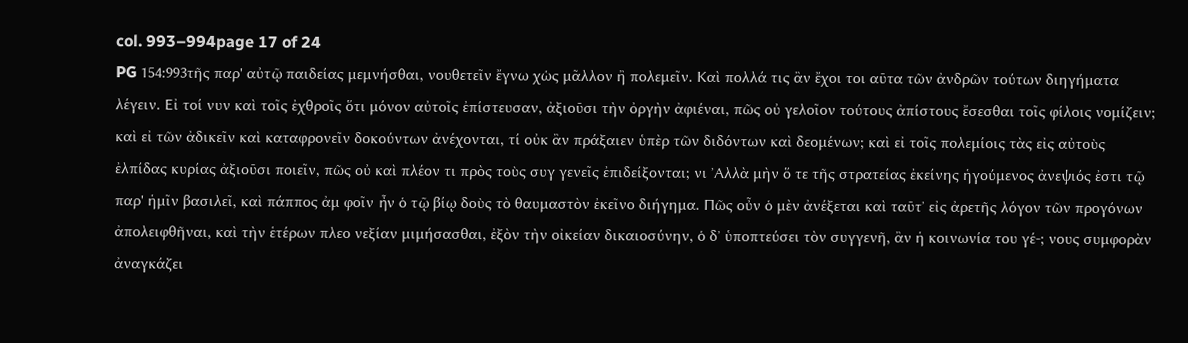col. 993–994page 17 of 24
PG 154:993τῆς παρ' αὐτῷ παιδείας μεμνήσθαι, νουθετεῖν ἔγνω χὡς μᾶλλον ἢ πολεμεῖν. Καὶ πολλά τις ἂν ἔχοι τοι αῦτα τῶν ἀνδρῶν τούτων διηγήματα λέγειν. Εἰ τοί νυν καὶ τοῖς ἐχθροῖς ὅτι μόνον αὐτοῖς ἐπίστευσαν, ἀξιοῦσι τὴν ὀργὴν ἀφιέναι, πῶς οὐ γελοῖον τούτους ἀπίστους ἔσεσθαι τοῖς φίλοις νομίζειν; καὶ εἰ τῶν ἀδικεῖν καὶ καταφρονεῖν δοκούντων ἀνέχονται, τί οὐκ ἂν πράξαιεν ὑπὲρ τῶν διδόντων καὶ δεομένων; καὶ εἰ τοῖς πολεμίοις τὰς εἰς αὐτοὺς ἐλπίδας κυρίας ἀξιοῦσι ποιεῖν, πῶς οὐ καὶ πλέον τι πρὸς τοὺς συγ γενεῖς ἐπιδείξονται; νι ᾿Αλλὰ μὴν ὅ τε τῆς στρατείας ἐκείνης ἡγούμενος ἀνεψιός ἐστι τῷ παρ' ἡμῖν βασιλεῖ, καὶ πάππος ἀμ φοῖν ἦν ὁ τῷ βίῳ δοὺς τὸ θαυμαστὸν ἐκεῖνο διήγημα. Πῶς οὖν ὁ μὲν ἀνέξεται καὶ ταῦτ᾽ εἰς ἀρετῆς λόγον τῶν προγόνων ἀπολειφθῆναι, καὶ τὴν ἑτέρων πλεο νεξίαν μιμήσασθαι, ἐξὸν τὴν οἰκείαν δικαιοσύνην, ὁ δ᾽ ὑποπτεύσει τὸν συγγενῆ, ἂν ἡ κοινωνία του γέ-; νους συμφορὰν ἀναγκάζει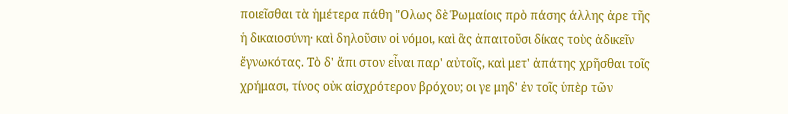ποιεῖσθαι τὰ ἡμέτερα πάθη "Ολως δὲ Ῥωμαίοις πρὸ πάσης άλλης ἀρε τῆς ἡ δικαιοσύνη· καὶ δηλοῦσιν οἱ νόμοι, καὶ ἃς ἀπαιτοῦσι δίκας τοὺς ἀδικεῖν ἔγνωκότας. Τὸ δ' ἄπι στον εἶναι παρ' αὐτοῖς, καὶ μετ' ἀπάτης χρῆσθαι τοῖς χρήμασι, τίνος οὐκ αἰσχρότερον βρόχου; οι γε μηδ' ἐν τοῖς ὑπὲρ τῶν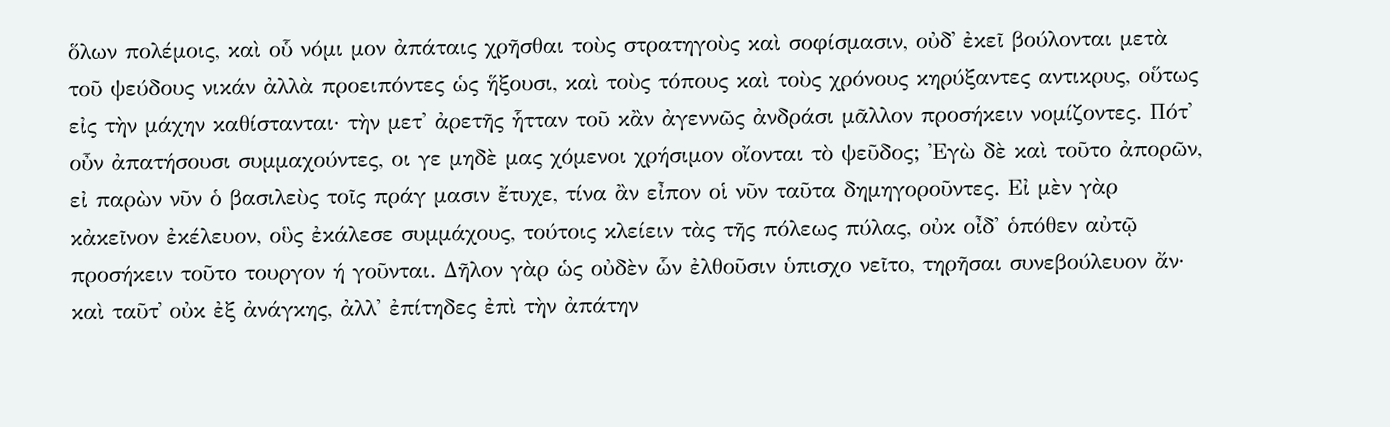ὅλων πολέμοις, καὶ οὗ νόμι μον ἀπάταις χρῆσθαι τοὺς στρατηγοὺς καὶ σοφίσμασιν, οὐδ᾽ ἐκεῖ βούλονται μετὰ τοῦ ψεύδους νικάν ἀλλὰ προειπόντες ὡς ἥξουσι, καὶ τοὺς τόπους καὶ τοὺς χρόνους κηρύξαντες αντικρυς, οὕτως εἰς τὴν μάχην καθίστανται· τὴν μετ' ἀρετῆς ἧτταν τοῦ κἂν ἀγεννῶς ἀνδράσι μᾶλλον προσήκειν νομίζοντες. Πότ' οὖν ἀπατήσουσι συμμαχούντες, οι γε μηδὲ μας χόμενοι χρήσιμον οἴονται τὸ ψεῦδος; Ἐγὼ δὲ καὶ τοῦτο ἀπορῶν, εἰ παρὼν νῦν ὁ βασιλεὺς τοῖς πράγ μασιν ἔτυχε, τίνα ἂν εἶπον οἱ νῦν ταῦτα δημηγοροῦντες. Εἰ μὲν γὰρ κἀκεῖνον ἐκέλευον, οὓς ἐκάλεσε συμμάχους, τούτοις κλείειν τὰς τῆς πόλεως πύλας, οὐκ οἶδ' ὁπόθεν αὐτῷ προσήκειν τοῦτο τουργον ή γοῦνται. Δῆλον γὰρ ὡς οὐδὲν ὧν ἐλθοῦσιν ὑπισχο νεῖτο, τηρῆσαι συνεβούλευον ἄν· καὶ ταῦτ᾽ οὐκ ἐξ ἀνάγκης, ἀλλ' ἐπίτηδες ἐπὶ τὴν ἀπάτην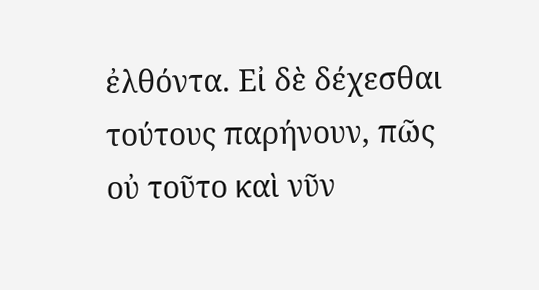ἐλθόντα. Εἰ δὲ δέχεσθαι τούτους παρήνουν, πῶς οὐ τοῦτο καὶ νῦν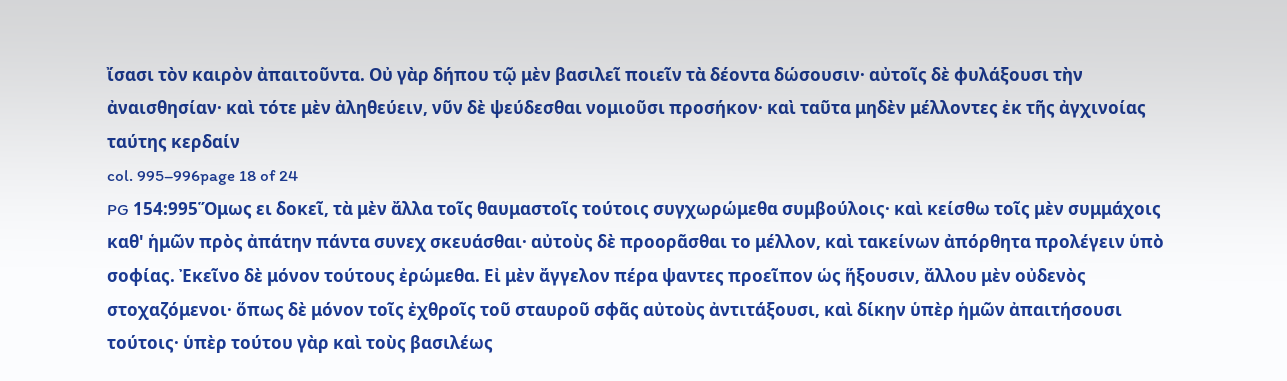ἴσασι τὸν καιρὸν ἀπαιτοῦντα. Οὐ γὰρ δήπου τῷ μὲν βασιλεῖ ποιεῖν τὰ δέοντα δώσουσιν· αὐτοῖς δὲ φυλάξουσι τὴν ἀναισθησίαν· καὶ τότε μὲν ἀληθεύειν, νῦν δὲ ψεύδεσθαι νομιοῦσι προσήκον· καὶ ταῦτα μηδὲν μέλλοντες ἐκ τῆς ἀγχινοίας ταύτης κερδαίν
col. 995–996page 18 of 24
PG 154:995Ὅμως ει δοκεῖ, τὰ μὲν ἄλλα τοῖς θαυμαστοῖς τούτοις συγχωρώμεθα συμβούλοις· καὶ κείσθω τοῖς μὲν συμμάχοις καθ' ἡμῶν πρὸς ἀπάτην πάντα συνεχ σκευάσθαι· αὐτοὺς δὲ προορᾶσθαι το μέλλον, καὶ τακείνων ἀπόρθητα προλέγειν ὑπὸ σοφίας. Ἐκεῖνο δὲ μόνον τούτους ἐρώμεθα. Εἰ μὲν ἄγγελον πέρα ψαντες προεῖπον ὡς ἥξουσιν, ἄλλου μὲν οὐδενὸς στοχαζόμενοι· ὅπως δὲ μόνον τοῖς ἐχθροῖς τοῦ σταυροῦ σφᾶς αὐτοὺς ἀντιτάξουσι, καὶ δίκην ὑπὲρ ἡμῶν ἀπαιτήσουσι τούτοις· ὑπὲρ τούτου γὰρ καὶ τοὺς βασιλέως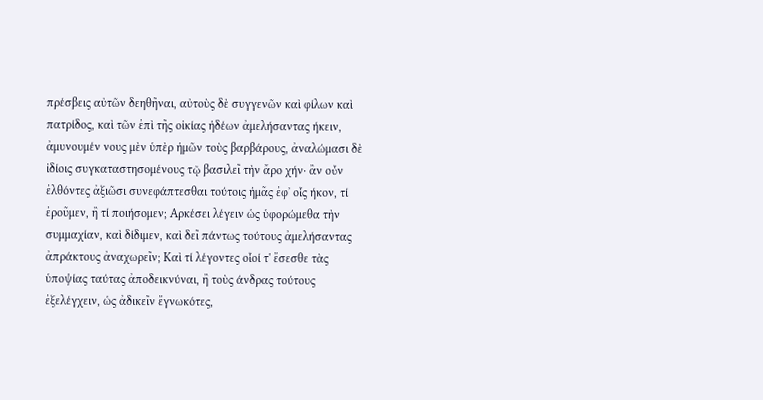πρέσβεις αὐτῶν δεηθῆναι, αὐτοὺς δὲ συγγενῶν καὶ φίλων καὶ πατρίδος, καὶ τῶν ἐπὶ τῆς οἰκίας ἡδέων ἀμελήσαντας ήκειν, ἀμυνουμέν νους μὲν ὑπὲρ ἡμῶν τοὺς βαρβάρους, ἀναλώμασι δὲ ἰδίοις συγκαταστησομένους τῷ βασιλεῖ τὴν ἄρο χήν· ἂν οὖν ἐλθόντες ἀξιῶσι συνεφάπτεσθαι τούτοις ἡμᾶς ἐφ᾽ οἷς ήκον, τί ἐροῦμεν, ἢ τί ποιήσομεν; Αρκέσει λέγειν ὡς ὑφορώμεθα τὴν συμμαχίαν, καὶ δίδιμεν, καὶ δεῖ πάντως τούτους ἀμελήσαντας ἀπράκτους ἀναχωρεῖν; Καὶ τί λέγοντες οἷοί τ' ἔσεσθε τὰς ὑποψίας ταύτας ἀποδεικνύναι, ἢ τοὺς άνδρας τούτους ἐξελέγχειν, ὡς ἀδικεῖν ἔγνωκότες,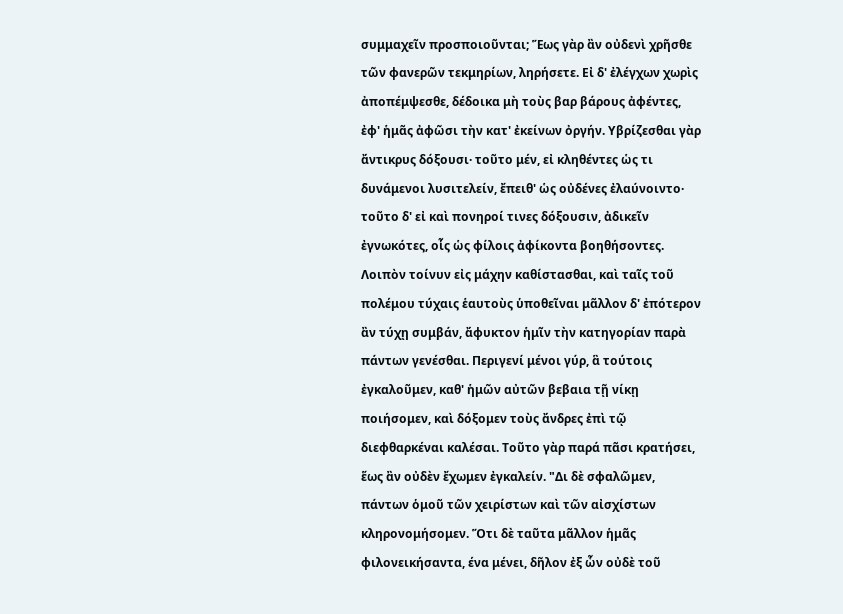συμμαχεῖν προσποιοῦνται; Ἕως γὰρ ἂν οὐδενὶ χρῆσθε τῶν φανερῶν τεκμηρίων, ληρήσετε. Εἰ δ' ἐλέγχων χωρὶς ἀποπέμψεσθε, δέδοικα μὴ τοὺς βαρ βάρους ἀφέντες, ἐφ' ἡμᾶς ἀφῶσι τὴν κατ' ἐκείνων ὀργήν. Υβρίζεσθαι γὰρ ἄντικρυς δόξουσι· τοῦτο μέν, εἰ κληθέντες ὡς τι δυνάμενοι λυσιτελείν, ἔπειθ' ὡς οὐδένες ἐλαύνοιντο· τοῦτο δ' εἰ καὶ πονηροί τινες δόξουσιν, ἀδικεῖν ἐγνωκότες, οἷς ὡς φίλοις ἀφίκοντα βοηθήσοντες. Λοιπὸν τοίνυν εἰς μάχην καθίστασθαι, καὶ ταῖς τοῦ πολέμου τύχαις ἑαυτοὺς ὑποθεῖναι μᾶλλον δ' ἐπότερον ἂν τύχῃ συμβάν, ἄφυκτον ἡμῖν τὴν κατηγορίαν παρὰ πάντων γενέσθαι. Περιγενί μένοι γύρ, ἃ τούτοις ἐγκαλοῦμεν, καθ' ἡμῶν αὐτῶν βεβαια τῇ νίκῃ ποιήσομεν, καὶ δόξομεν τοὺς ἄνδρες ἐπὶ τῷ διεφθαρκέναι καλέσαι. Τοῦτο γὰρ παρά πᾶσι κρατήσει, ἕως ἂν οὐδὲν ἔχωμεν ἐγκαλείν. "Δι δὲ σφαλῶμεν, πάντων ὁμοῦ τῶν χειρίστων καὶ τῶν αἰσχίστων κληρονομήσομεν. Ὅτι δὲ ταῦτα μᾶλλον ἡμᾶς φιλονεικήσαντα, ένα μένει, δῆλον ἐξ ὧν οὐδὲ τοῦ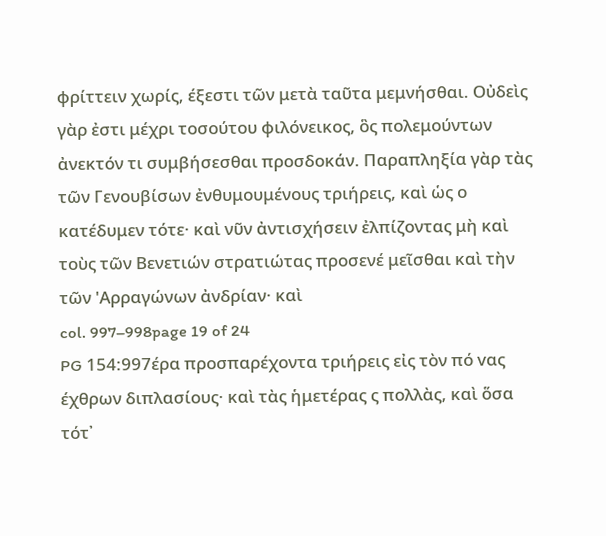φρίττειν χωρίς, έξεστι τῶν μετὰ ταῦτα μεμνήσθαι. Οὐδεὶς γὰρ ἐστι μέχρι τοσούτου φιλόνεικος, ὃς πολεμούντων ἀνεκτόν τι συμβήσεσθαι προσδοκάν. Παραπληξία γὰρ τὰς τῶν Γενουβίσων ἐνθυμουμένους τριήρεις, καὶ ὡς ο κατέδυμεν τότε· καὶ νῦν ἀντισχήσειν ἐλπίζοντας μὴ καὶ τοὺς τῶν Βενετιών στρατιώτας προσενέ μεῖσθαι καὶ τὴν τῶν 'Αρραγώνων ἀνδρίαν· καὶ
col. 997–998page 19 of 24
PG 154:997έρα προσπαρέχοντα τριήρεις εἰς τὸν πό vας έχθρων διπλασίους· καὶ τὰς ἡμετέρας ς πολλὰς, καὶ ὅσα τότ᾽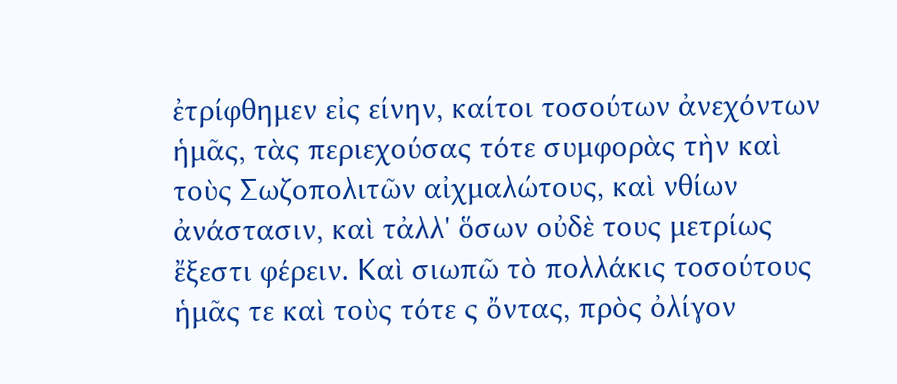ἐτρίφθημεν εἰς είνην, καίτοι τοσούτων ἀνεχόντων ἡμᾶς, τὰς περιεχούσας τότε συμφορὰς τὴν καὶ τοὺς Σωζοπολιτῶν αἰχμαλώτους, καὶ νθίων ἀνάστασιν, καὶ τἀλλ' ὅσων οὐδὲ τους μετρίως ἔξεστι φέρειν. Καὶ σιωπῶ τὸ πολλάκις τοσούτους ἡμᾶς τε καὶ τοὺς τότε ς ὄντας, πρὸς ὀλίγον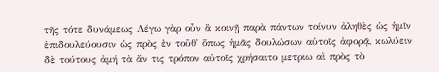τῆς τότε δυνάμεως Λέγω γὰρ οὖν ἃ κοινῇ παρὰ πάντων τοίνυν ἀληθὲς ὡς ἡμῖν ἐπιδουλεύουσιν ὡς πρὸς ἐν τοῦθ᾽ ὅπως ἡμᾶς δουλώσων αὐτοῖς ἀφορᾷ, κωλύειν δὲ τούτους ἀμή τὰ ἄν τις τρόπον αὐτοῖς χρήσαιτο μετριω αὶ πρὸς τὸ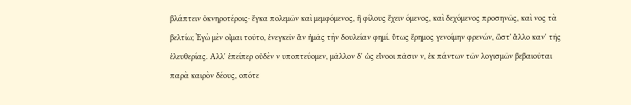βλάπτειν ὀκνηροτέροις· ἔγκα πολεμῶν καὶ μεμφόμενος, ἢ φίλους ἔχειν όμενος, καὶ δεχόμενος προσηνῶς, καὶ νος τὰ βελτίω; Ἐγὼ μὲν οἶμαι τοῦτο, ἐνεγκεῖν ἂν ἡμᾶς τὴν δουλείαν φημί. ὕτως ἔρημος γενοίμην φρενών, ὥστ᾽ ἄλλο καν' τῆς ἐλευθερίας. Αλλ' ἐπείπερ οὐδὲν ν υποπτεύομεν, μᾶλλον δ' ὡς εἴνοοι πᾶσιν ν, ἐκ πάντων τῶν λογισμῶν βεβαιοῦται παρὰ καιρὸν δέους, οπότε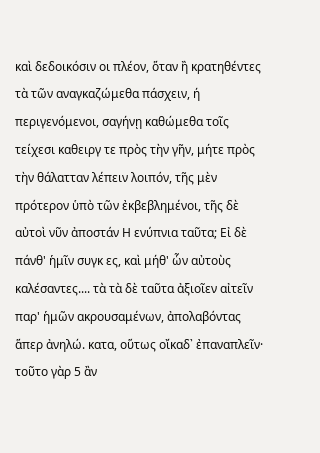καὶ δεδοικόσιν οι πλέον, ὅταν ἢ κρατηθέντες τὰ τῶν αναγκαζώμεθα πάσχειν, ή περιγενόμενοι, σαγήνῃ καθώμεθα τοῖς τείχεσι καθειργ τε πρὸς τὴν γῆν, μήτε πρὸς τὴν θάλατταν λέπειν λοιπόν, τῆς μὲν πρότερον ὑπὸ τῶν ἐκβεβλημένοι, τῆς δὲ αὐτοὶ νῦν ἀποστάν Η ενύπνια ταῦτα; Εἰ δὲ πάνθ' ἡμῖν συγκ ες, καὶ μήθ' ὧν αὐτοὺς καλέσαντες.... τὰ τὰ δὲ ταῦτα ἀξιοῖεν αἰτεῖν παρ' ἡμῶν ακρουσαμένων, ἀπολαβόντας ἅπερ ἀνηλώ. κατα, οὕτως οἴκαδ᾽ ἐπαναπλεῖν· τοῦτο γὰρ 5 ἂν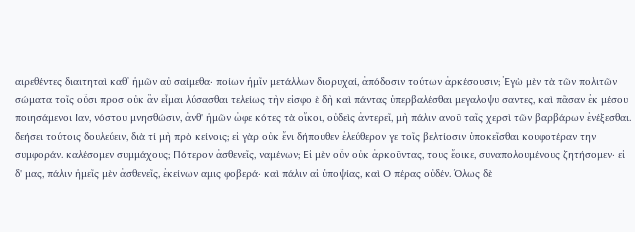αιρεθέντες διαιτηταὶ καθ᾿ ἡμῶν αὐ σαίμεθα· ποίων ἡμῖν μετάλλων διορυχαί, ἀπόδοσιν τούτων ἀρκέσουσιν; Ἐγὼ μὲν τὰ τῶν πολιτῶν σώματα τοῖς οὖσι προσ οὐκ ἂν εἶμαι λύσασθαι τελείως τὴν εἰσφο ὲ δὴ καὶ πάντας ὑπερβαλέσθαι μεγαλοψυ σαντες, καὶ πᾶσαν ἐκ μέσου ποιησάμενοι Ιαν, νόστου μνησθώσιν, ἀνθ' ἡμῶν ὠφε κότες τὰ οἴκοι, οὐδεὶς ἀντερεῖ, μὴ πάλιν ανοῦ ταῖς χερσὶ τῶν βαρβάρων ἐνέξεσθαι. δεήσει τούτοις δουλεύειν, διὰ τί μὴ πρὸ κείνοις; εἰ γὰρ οὐκ ἔνι δήπουθεν ἐλεύθερον γε τοῖς βελτίοσιν ὑποκεῖσθαι κουφοτέραν την συμφοράν. καλέσομεν συμμάχους; Πότερον ἀσθενεῖς, ναμένων; Εἰ μὲν οὖν οὐκ ἀρκοῦντας, τους ἔοικε, συναπολουμένους ζητήσομεν· εἰ δ' μας, πάλιν ἡμεῖς μὲν ἀσθενεῖς, ἐκείνων αμις φοβερά· καὶ πάλιν αἱ ὑποψίας, καὶ Ο πέρας οὐδέν. Όλως δὲ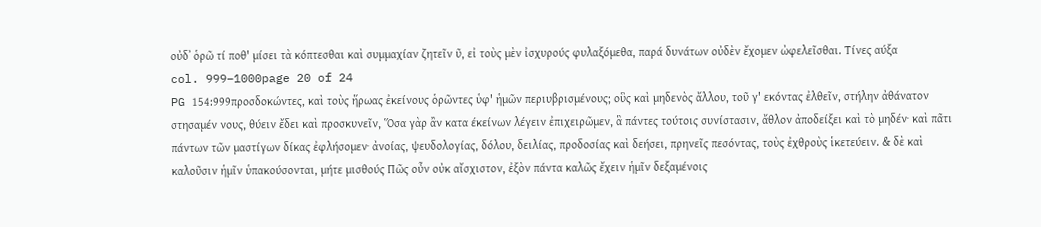οὐδ᾽ ὁρῶ τί ποθ' μίσει τὰ κόπτεσθαι καὶ συμμαχίαν ζητεῖν ῦ, εἰ τοὺς μὲν ἰσχυρούς φυλαξόμεθα, παρά δυνάτων οὐδὲν ἔχομεν ὠφελεῖσθαι. Τίνες αύξα
col. 999–1000page 20 of 24
PG 154:999προσδοκώντες, καὶ τοὺς ἥρωας ἐκείνους ὁρῶντες ὑφ' ἡμῶν περιυβρισμένους; οὓς καὶ μηδενὸς ἄλλου, τοῦ γ' εκόντας ἐλθεῖν, στήλην ἀθάνατον στησαμέν νους, θύειν ἔδει καὶ προσκυνεῖν, Ὅσα γὰρ ἂν κατα έκείνων λέγειν ἐπιχειρῶμεν, ἃ πάντες τούτοις συνίστασιν, ἄθλον ἀποδείξει καὶ τὸ μηδέν· καὶ πᾶτι πάντων τῶν μαστίγων δίκας ἐφλήσομεν· ἀνοίας, ψευδολογίας, δόλου, δειλίας, προδοσίας καὶ δεήσει, πρηνεῖς πεσόντας, τοὺς ἐχθροὺς ἱκετεύειν. & δὲ καὶ καλοῦσιν ἡμῖν ὑπακούσονται, μήτε μισθούς Πῶς οὖν οὐκ αἴσχιστον, ἐξὸν πάντα καλῶς ἔχειν ἡμῖν δεξαμένοις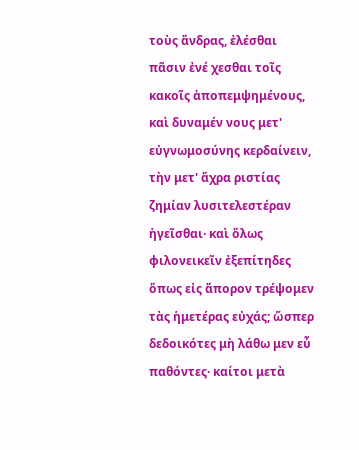τοὺς ἄνδρας, ἐλέσθαι πᾶσιν ἐνέ χεσθαι τοῖς κακοῖς ἀποπεμψημένους, καὶ δυναμέν νους μετ' εὐγνωμοσύνης κερδαίνειν, τὴν μετ' ἄχρα ριστίας ζημίαν λυσιτελεστέραν ἡγεῖσθαι· καὶ ὅλως φιλονεικεῖν ἐξεπίτηδες ὅπως εἰς ἄπορον τρέψομεν τὰς ἡμετέρας εὐχάς; ὥσπερ δεδοικότες μὴ λάθω μεν εὖ παθόντες· καίτοι μετὰ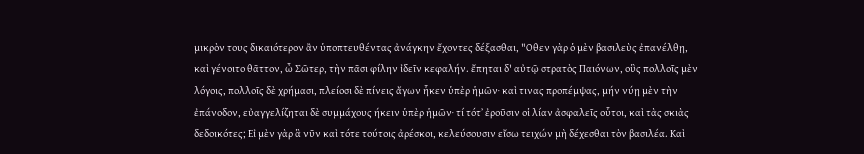μικρὸν τους δικαιότερον ἂν ὑποπτευθέντας ἀνάγκην ἔχοντες δέξασθαι, "Οθεν γὰρ ὁ μὲν βασιλεὺς ἐπανέλθῃ, καὶ γένοιτο θᾶττον, ὦ Σῶτερ, τὴν πᾶσι φίλην ἰδεῖν κεφαλήν. ἔπηται δ' αὐτῷ στρατὸς Παιόνων, οὓς πολλοῖς μὲν λόγοις, πολλοῖς δὲ χρήμασι, πλείοσι δὲ πίνεις ἄγων ἧκεν ὑπὲρ ἡμῶν· καὶ τινας προπέμψας, μήν νύῃ μὲν τὴν ἐπάνοδον, εὐαγγελίζηται δὲ συμμάχους ήκειν ὑπὲρ ἡμῶν· τί τότ᾽ ἐροῦσιν οἱ λίαν ἀσφαλεῖς οὗτοι, καὶ τὰς σκιὰς δεδοικότες; Εἰ μὲν γὰρ ἃ νῦν καὶ τότε τούτοις ἀρέσκοι, κελεύσουσιν εἴσω τειχών μὴ δέχεσθαι τὸν βασιλέα. Καὶ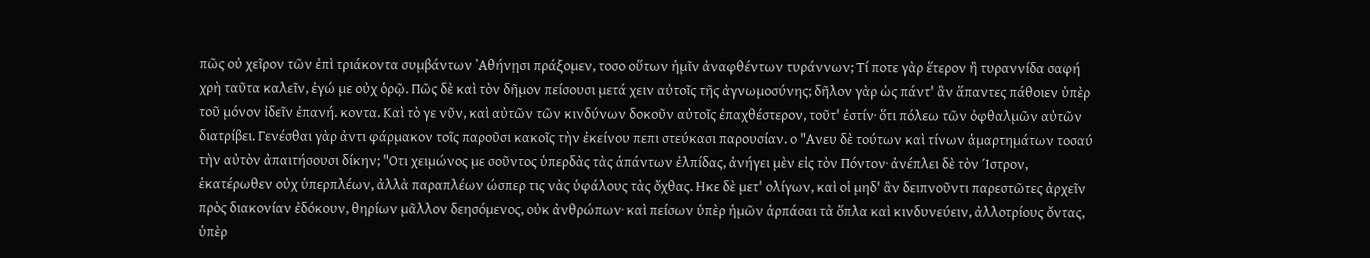πῶς οὐ χεῖρον τῶν ἐπὶ τριάκοντα συμβάντων ᾿Αθήνῃσι πράξομεν, τοσο οὕτων ἡμῖν ἀναφθέντων τυράννων; Τί ποτε γὰρ ἕτερον ἢ τυραννίδα σαφή χρὴ ταῦτα καλεῖν, ἐγώ με οὐχ ὁρῷ. Πῶς δὲ καὶ τὸν δῆμον πείσουσι μετά χειν αὐτοῖς τῆς ἀγνωμοσύνης; δῆλον γὰρ ὡς πάντ' ἂν ἅπαντες πάθοιεν ὑπὲρ τοῦ μόνον ἰδεῖν ἐπανή. κοντα. Καὶ τὸ γε νῦν, καὶ αὐτῶν τῶν κινδύνων δοκοῦν αὐτοῖς ἐπαχθέστερον, τοῦτ' ἐστίν· ὅτι πόλεω τῶν ὀφθαλμῶν αὐτῶν διατρίβει. Γενέσθαι γὰρ ἀντι φάρμακον τοῖς παροῦσι κακοῖς τὴν ἐκείνου πεπι στεύκασι παρουσίαν. ο "Ανευ δὲ τούτων καὶ τίνων ἁμαρτημάτων τοσαύ τὴν αὐτὸν ἀπαιτήσουσι δίκην; "Οτι χειμώνος με σοῦντος ὑπερδὰς τὰς ἁπάντων ἐλπίδας, ἀνήγει μὲν εἰς τὸν Πόντον· ἀνέπλει δὲ τὸν Ίστρον, ἑκατέρωθεν οὐχ ὑπερπλέων, ἀλλὰ παραπλέων ώσπερ τις νὰς ὑφάλους τὰς ὄχθας. Ηκε δὲ μετ' ολίγων, καὶ οἱ μηδ' ἂν δειπνοῦντι παρεστῶτες ἀρχεῖν πρὸς διακονίαν ἐδόκουν, θηρίων μᾶλλον δεησόμενος, οὐκ ἀνθρώπων· καὶ πείσων ὑπὲρ ἡμῶν ἁρπάσαι τὰ ὅπλα καὶ κινδυνεύειν, ἀλλοτρίους ὄντας, ὑπὲρ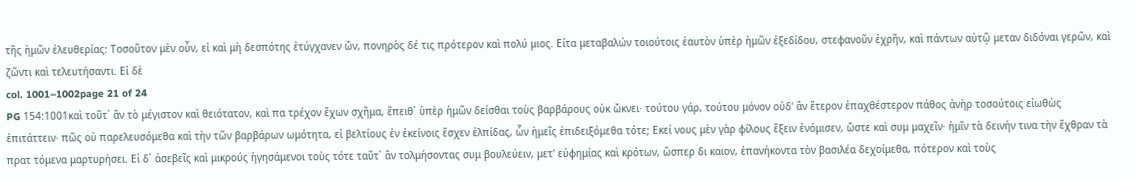τῆς ἡμῶν ἐλευθερίας: Τοσοῦτον μὲν οὖν, εἰ καὶ μὴ δεσπότης ἐτύγχανεν ὤν, πονηρὸς δέ τις πρότερον καὶ πολύ μιος. Είτα μεταβαλών τοιούτοις ἑαυτὸν ὑπὲρ ἡμῶν ἐξεδίδου, στεφανοῦν ἐχρῆν, καὶ πάντων αὐτῷ μεταν διδόναι γερῶν, καὶ ζῶντι καὶ τελευτήσαντι. Εἰ δὲ
col. 1001–1002page 21 of 24
PG 154:1001καὶ τοῦτ᾽ ἂν τὸ μέγιστον καὶ θειότατον, καὶ πα τρέχον ἔχων σχῆμα, ἔπειθ᾽ ὑπὲρ ἡμῶν δείσθαι τοὺς βαρβάρους οὐκ ὤκνει· τούτου γάρ, τούτου μόνον οὐδ' ἂν ἕτερον ἐπαχθέστερον πάθος ἀνὴρ τοσούτοις εἰωθὼς ἐπιτάττειν· πῶς οὐ παρελευσόμεθα καὶ τὴν τῶν βαρβάρων ωμότητα, εἰ βελτίους ἐν ἐκείνοις ἔσχεν ἐλπίδας, ὧν ἡμεῖς ἐπιδειξόμεθα τότε; Εκεί νους μὲν γὰρ φίλους ἕξειν ἐνόμισεν, ὥστε καὶ συμ μαχεῖν· ἡμῖν τὰ δεινήν τινα τὴν ἔχθραν τὰ πρατ τόμενα μαρτυρήσει. Εἰ δ᾽ ἀσεβεῖς καὶ μικρούς ἡγησάμενοι τοὺς τότε ταῦτ᾽ ἂν τολμήσοντας συμ βουλεύειν, μετ' εὐφημίας καὶ κρότων, ὥσπερ δι καιον, ἐπανήκοντα τὸν βασιλέα δεχοίμεθα, πότερον καὶ τοὺς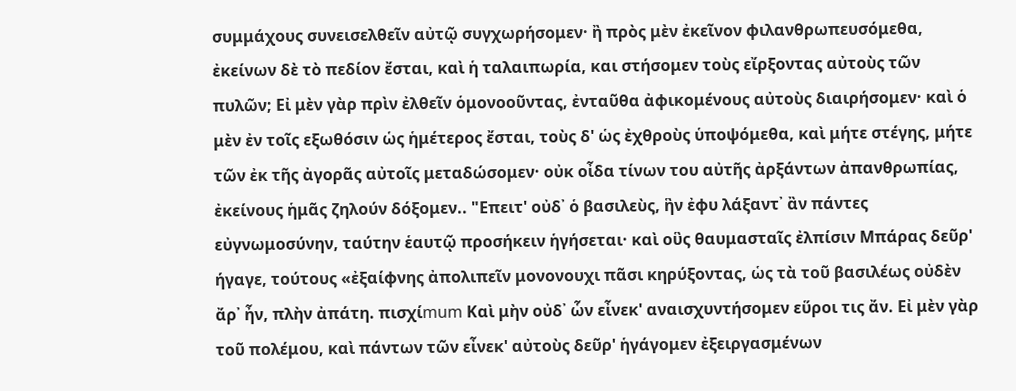συμμάχους συνεισελθεῖν αὐτῷ συγχωρήσομεν· ἢ πρὸς μὲν ἐκεῖνον φιλανθρωπευσόμεθα, ἐκείνων δὲ τὸ πεδίον ἔσται, καὶ ἡ ταλαιπωρία, και στήσομεν τοὺς εἴρξοντας αὐτοὺς τῶν πυλῶν; Εἰ μὲν γὰρ πρὶν ἐλθεῖν ὁμονοοῦντας, ἐνταῦθα ἀφικομένους αὐτοὺς διαιρήσομεν· καὶ ὁ μὲν ἐν τοῖς εξωθόσιν ὡς ἡμέτερος ἔσται, τοὺς δ' ὡς ἐχθροὺς ὑποψόμεθα, καὶ μήτε στέγης, μήτε τῶν ἐκ τῆς ἀγορᾶς αὐτοῖς μεταδώσομεν· οὐκ οἶδα τίνων του αὐτῆς ἀρξάντων ἀπανθρωπίας, ἐκείνους ἡμᾶς ζηλούν δόξομεν.. "Επειτ' οὐδ᾽ ὁ βασιλεὺς, ἣν ἐφυ λάξαντ᾽ ἂν πάντες εὐγνωμοσύνην, ταύτην ἑαυτῷ προσήκειν ἡγήσεται· καὶ οὓς θαυμασταῖς ἐλπίσιν Μπάρας δεῦρ' ήγαγε, τούτους «ἐξαίφνης ἀπολιπεῖν μονονουχι πᾶσι κηρύξοντας, ὡς τὰ τοῦ βασιλέως οὐδὲν ἄρ᾽ ἦν, πλὴν ἀπάτη. πισχίmum Καὶ μὴν οὐδ᾽ ὧν εἶνεκ' αναισχυντήσομεν εὕροι τις ἄν. Εἰ μὲν γὰρ τοῦ πολέμου, καὶ πάντων τῶν εἶνεκ' αὐτοὺς δεῦρ' ἡγάγομεν ἐξειργασμένων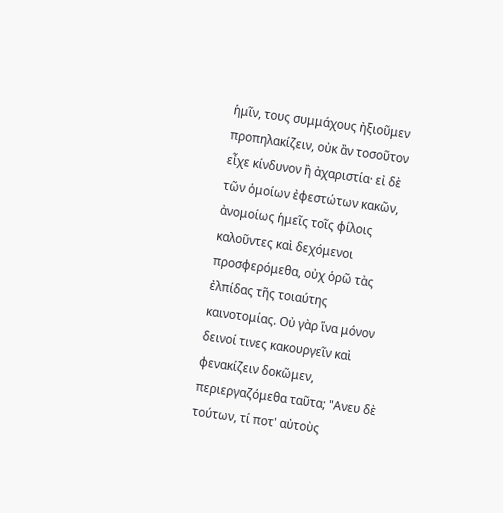ἡμῖν, τους συμμάχους ἠξιοῦμεν προπηλακίζειν, οὐκ ἂν τοσοῦτον εἶχε κίνδυνον ἢ ἀχαριστία· εἰ δὲ τῶν ὁμοίων ἐφεστώτων κακῶν, ἀνομοίως ἡμεῖς τοῖς φίλοις καλοῦντες καὶ δεχόμενοι προσφερόμεθα, οὐχ ὁρῶ τὰς ἐλπίδας τῆς τοιαύτης καινοτομίας. Οὐ γὰρ ἵνα μόνον δεινοί τινες κακουργεῖν καὶ φενακίζειν δοκῶμεν, περιεργαζόμεθα ταῦτα; "Ανευ δὲ τούτων, τί ποτ' αὐτοὺς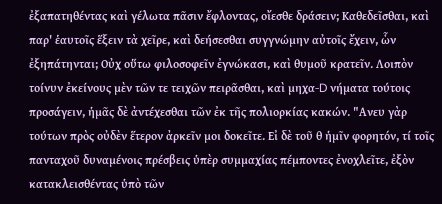ἐξαπατηθέντας καὶ γέλωτα πᾶσιν ἔφλοντας, οἴεσθε δράσειν; Καθεδεῖσθαι, καὶ παρ' ἑαυτοῖς ἕξειν τὰ χεῖρε, καὶ δεήσεσθαι συγγνώμην αὐτοῖς ἔχειν, ὧν ἐξηπάτηνται; Οὐχ οὕτω φιλοσοφεῖν ἐγνώκασι, καὶ θυμοῦ κρατεῖν. Λοιπὸν τοίνυν ἐκείνους μὲν τῶν τε τειχῶν πειρᾶσθαι, καὶ μηχα-D νήματα τούτοις προσάγειν, ἡμᾶς δὲ ἀντέχεσθαι τῶν ἐκ τῆς πολιορκίας κακών. "Ανευ γὰρ τούτων πρὸς οὐδὲν ἕτερον ἀρκεῖν μοι δοκεῖτε. Εἰ δὲ τοῦ θ ἡμῖν φορητόν, τί τοῖς πανταχοῦ δυναμένοις πρέσβεις ὑπὲρ συμμαχίας πέμποντες ἐνοχλεῖτε, ἐξὸν κατακλεισθέντας ὑπὸ τῶν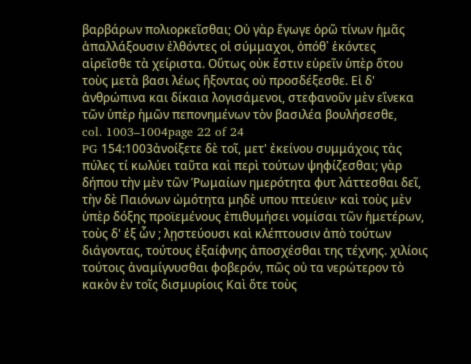βαρβάρων πολιορκεῖσθαι; Οὐ γὰρ ἔγωγε ὁρῶ τίνων ἡμᾶς ἀπαλλάξουσιν ἐλθόντες οἱ σύμμαχοι, ὀπόθ᾽ ἑκόντες αἱρεῖσθε τὰ χείριστα. Οὕτως οὐκ ἔστιν εὑρεῖν ὑπὲρ ὅτου τοὺς μετὰ βασι λέως ἥξοντας οὐ προσδέξεσθε. Εἰ δ' ἀνθρώπινα και δίκαια λογισάμενοι, στεφανοῦν μὲν εἵνεκα τῶν ὑπὲρ ἡμῶν πεπονημένων τὸν βασιλέα βουλήσεσθε,
col. 1003–1004page 22 of 24
PG 154:1003ἀνοίξετε δὲ τοῖ, μετ' ἐκείνου συμμάχοις τὰς πύλες τί κωλύει ταῦτα καὶ περὶ τούτων ψηφίζεσθαι; γὰρ δήπου τὴν μὲν τῶν Ῥωμαίων ημερότητα φυτ λάττεσθαι δεῖ, τὴν δὲ Παιόνων ὠμότητα μηδὲ υπου πτεύειν· καὶ τοὺς μὲν ὑπὲρ δόξης προϊεμένους ἐπιθυμήσει νομίσαι τῶν ἡμετέρων, τοὺς δ' ἐξ ὧν ; λῃστεύουσι καὶ κλέπτουσιν ἀπὸ τούτων διάγοντας, τούτους ἐξαίφνης ἀποσχέσθαι της τέχνης. χιλίοις τούτοις ἀναμίγνυσθαι φοβερόν, πῶς οὐ τα νερώτερον τὸ κακὸν ἐν τοῖς δισμυρίοις Καὶ ὅτε τοὺς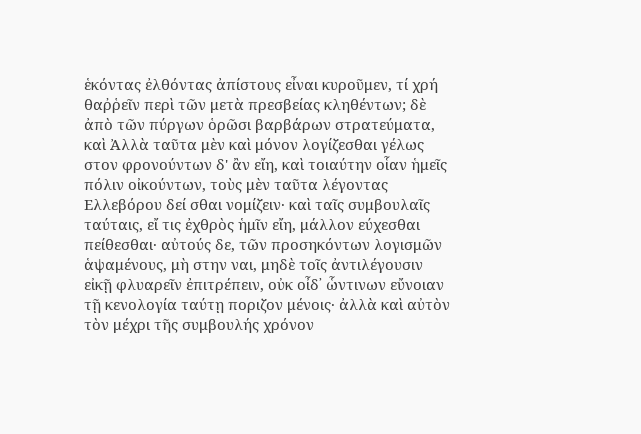ἑκόντας ἐλθόντας ἀπίστους εἶναι κυροῦμεν, τί χρή θαῤῥεῖν περὶ τῶν μετὰ πρεσβείας κληθέντων; δὲ ἀπὸ τῶν πύργων ὁρῶσι βαρβάρων στρατεύματα, καὶ Ἀλλὰ ταῦτα μὲν καὶ μόνον λογίζεσθαι γέλως στον φρονούντων δ' ἂν εἴη, καὶ τοιαύτην οἷαν ἡμεῖς πόλιν οἰκούντων, τοὺς μὲν ταῦτα λέγοντας Ελλεβόρου δεί σθαι νομίζειν· καὶ ταῖς συμβουλαῖς ταύταις, εἴ τις ἐχθρὸς ἡμῖν εἴη, μάλλον εύχεσθαι πείθεσθαι· αὐτούς δε, τῶν προσηκόντων λογισμῶν ἁψαμένους, μὴ στην ναι, μηδὲ τοῖς ἀντιλέγουσιν εἰκῇ φλυαρεῖν ἐπιτρέπειν, οὐκ οἶδ᾽ ὧντινων εὔνοιαν τῇ κενολογία ταύτῃ ποριζον μένοις· ἀλλὰ καὶ αὐτὸν τὸν μέχρι τῆς συμβουλής χρόνον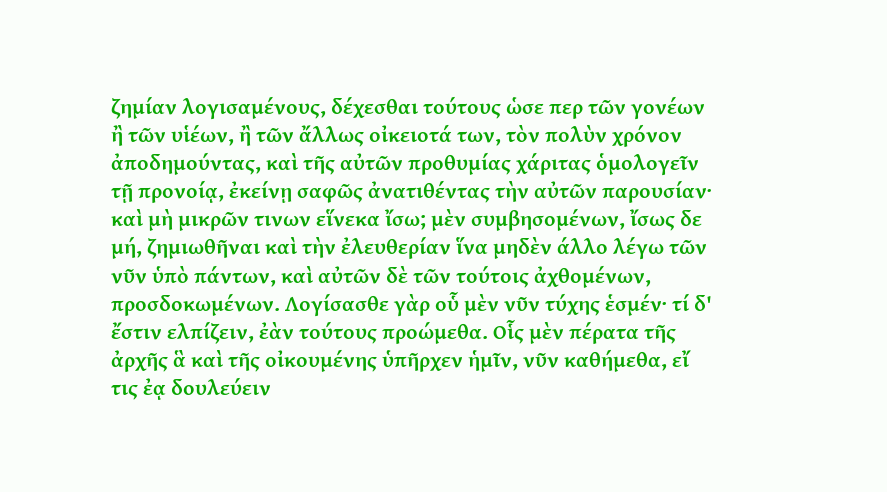ζημίαν λογισαμένους, δέχεσθαι τούτους ὡσε περ τῶν γονέων ἢ τῶν υἱέων, ἢ τῶν ἄλλως οἰκειοτά των, τὸν πολὺν χρόνον ἀποδημούντας, καὶ τῆς αὐτῶν προθυμίας χάριτας ὁμολογεῖν τῇ προνοίᾳ, ἐκείνῃ σαφῶς ἀνατιθέντας τὴν αὐτῶν παρουσίαν· καὶ μὴ μικρῶν τινων εἵνεκα ἴσω; μὲν συμβησομένων, ἴσως δε μή, ζημιωθῆναι καὶ τὴν ἐλευθερίαν ἵνα μηδὲν άλλο λέγω τῶν νῦν ὑπὸ πάντων, καὶ αὐτῶν δὲ τῶν τούτοις ἀχθομένων, προσδοκωμένων. Λογίσασθε γὰρ οὗ μὲν νῦν τύχης ἑσμέν· τί δ' ἔστιν ελπίζειν, ἐὰν τούτους προώμεθα. Οἷς μὲν πέρατα τῆς ἀρχῆς ἃ καὶ τῆς οἰκουμένης ὑπῆρχεν ἡμῖν, νῦν καθήμεθα, εἴ τις ἐᾳ δουλεύειν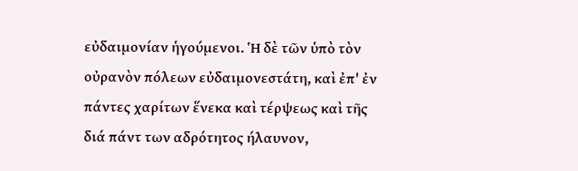εὐδαιμονίαν ἡγούμενοι. Ἡ δὲ τῶν ὑπὸ τὸν οὐρανὸν πόλεων εὐδαιμονεστάτη, καὶ ἐπ' ἐν πάντες χαρίτων ἕνεκα καὶ τέρψεως καὶ τῆς διά πάντ των αδρότητος ήλαυνον,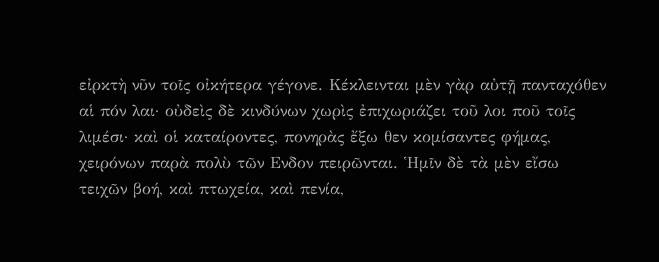εἰρκτὴ νῦν τοῖς οἰκήτερα γέγονε. Κέκλεινται μὲν γὰρ αὐτῇ πανταχόθεν αἱ πόν λαι· οὐδεὶς δὲ κινδύνων χωρὶς ἐπιχωριάζει τοῦ λοι ποῦ τοῖς λιμέσι· καὶ οἱ καταίροντες, πονηρὰς ἔξω θεν κομίσαντες φήμας, χειρόνων παρὰ πολὺ τῶν Ενδον πειρῶνται. Ἡμῖν δὲ τὰ μὲν εἴσω τειχῶν βοή, καὶ πτωχεία, καὶ πενία,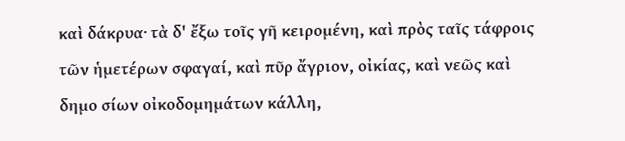καὶ δάκρυα· τὰ δ' ἔξω τοῖς γῆ κειρομένη, καὶ πρὸς ταῖς τάφροις τῶν ἡμετέρων σφαγαί, καὶ πῦρ ἄγριον, οἰκίας, καὶ νεῶς καὶ δημο σίων οἰκοδομημάτων κάλλη,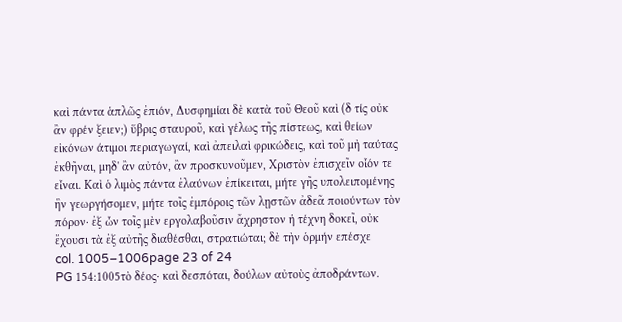καὶ πάντα ἁπλῶς ἐπιόν, Δυσφημίαι δὲ κατὰ τοῦ Θεοῦ καὶ (δ τίς οὐκ ἂν φρέν ξειεν;) ὕβρις σταυροῦ, καὶ γέλως τῆς πίστεως, καὶ θείων εἰκόνων άτιμοι περιαγωγαί, καὶ ἀπειλαὶ φρικώδεις, καὶ τοῦ μὴ ταύτας ἐκθῆναι, μηδ' ἂν αὐτόν, ἂν προσκυνοῦμεν, Χριστὸν ἐπισχεῖν οἷόν τε εἶναι. Καὶ ὁ λιμὸς πάντα ἐλαύνων ἐπίκειται, μήτε γῆς υπολειπομένης ἣν γεωργήσομεν, μήτε τοῖς ἐμπόροις τῶν λῃστῶν ἀδεᾶ ποιούντων τὸν πόρον· ἐξ ὧν τοῖς μὲν εργολαβοῦσιν ἄχρηστον ἡ τέχνη δοκεῖ, οὐκ ἔχουσι τὰ ἐξ αὐτῆς διαθέσθαι, στρατιώται; δὲ τὴν ὁρμήν επέσχε
col. 1005–1006page 23 of 24
PG 154:1005τὸ δέος· καὶ δεσπόται, δούλων αὐτοὺς ἀποδράντων.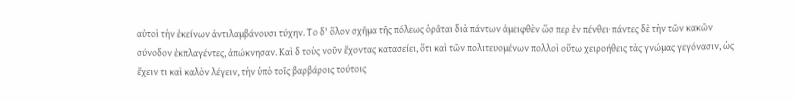αὐτοὶ τὴν ἐκείνων ἀντιλαμβάνουσι τύχην. Το δ' ὅλον σχῆμα τῆς πόλεως ὁρᾶται διὰ πάντων ἀμειφθὲν ὥσ περ ἐν πένθει· πάντες δὲ τὴν τῶν κακῶν σύνοδον ἐκπλαγέντες, ἀπώκνησαν. Καὶ δ τοὺς νοῦν ἔχοντας κατασείει, ὅτι καὶ τῶν πολιτευομένων πολλοὶ οὕτω χειροήθεις τὰς γνώμας γεγόνασιν, ὡς ἔχειν τι καὶ καλὸν λέγειν, τὴν ὑπὸ τοῖς βαρβάροις τούτοις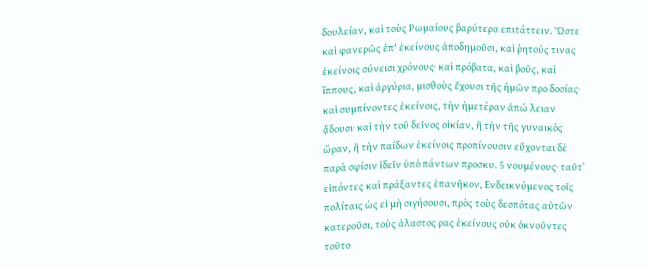δουλείαν, καὶ τοὺς Ρωμαίους βαρύτερα επιτάττειν. Ὥστε καὶ φανερῶς ἐπ' ἐκείνους ἀποδημοῦσι, καὶ ῥητούς τινας ἐκείνοις σύνεισι χρόνους· καὶ πρόβατα, καὶ βοῦς, καὶ ἵππους, καὶ ἀργύρια, μισθοὺς ἔχουσι τῆς ἡμῶν προ δοσίας· καὶ συμπίνοντες ἐκείνοις, τὴν ἡμετέραν ἀπώ λειαν ᾄδουσι· καὶ τὴν τοῦ δεῖνος οἰκίαν, ἢ τὴν τῆς γυναικὸς ὥραν, ἢ τὴν παίδων ἐκείνοις προπίνουσιν εὔχονται δὲ παρὰ σφίσιν ἰδεῖν ὑπὸ πάντων προσκυ. 5 νουμένους· ταῦτ᾽ εἰπόντες καὶ πράξαντες ἐπανῆκον, Ενδεικνύμενος τοῖς πολίταις ὡς εἰ μὴ σιγήσουσι, πρὸς τοὺς δεσπότας αὐτῶν κατεροῦσι, τοὺς ἀλαστος ρας ἐκείνους οὐκ ὀκνοῦντες τοῦτο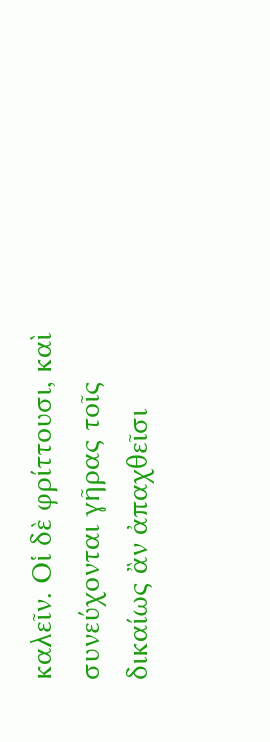καλεῖν. Οἱ δὲ φρίττουσι, καὶ συνεύχονται γῆρας τοῖς δικαίως ἂν ἀπαχθεῖσι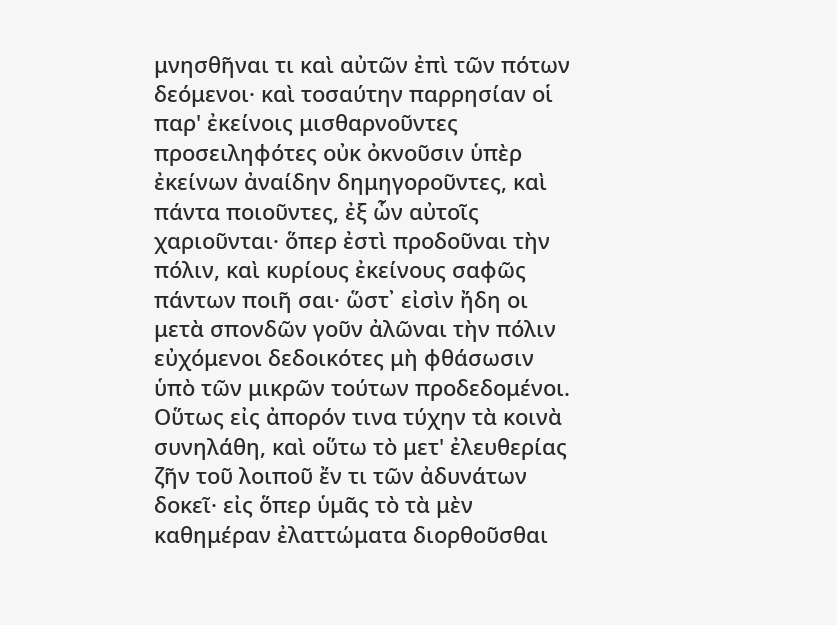μνησθῆναι τι καὶ αὐτῶν ἐπὶ τῶν πότων δεόμενοι· καὶ τοσαύτην παρρησίαν οἱ παρ' ἐκείνοις μισθαρνοῦντες προσειληφότες οὐκ ὀκνοῦσιν ὑπὲρ ἐκείνων ἀναίδην δημηγοροῦντες, καὶ πάντα ποιοῦντες, ἐξ ὧν αὐτοῖς χαριοῦνται· ὅπερ ἐστὶ προδοῦναι τὴν πόλιν, καὶ κυρίους ἐκείνους σαφῶς πάντων ποιῆ σαι· ὥστ᾽ εἰσὶν ἤδη οι μετὰ σπονδῶν γοῦν ἀλῶναι τὴν πόλιν εὐχόμενοι δεδοικότες μὴ φθάσωσιν ὑπὸ τῶν μικρῶν τούτων προδεδομένοι. Οὕτως εἰς ἀπορόν τινα τύχην τὰ κοινὰ συνηλάθη, καὶ οὕτω τὸ μετ' ἐλευθερίας ζῆν τοῦ λοιποῦ ἔν τι τῶν ἀδυνάτων δοκεῖ· εἰς ὅπερ ὑμᾶς τὸ τὰ μὲν καθημέραν ἐλαττώματα διορθοῦσθαι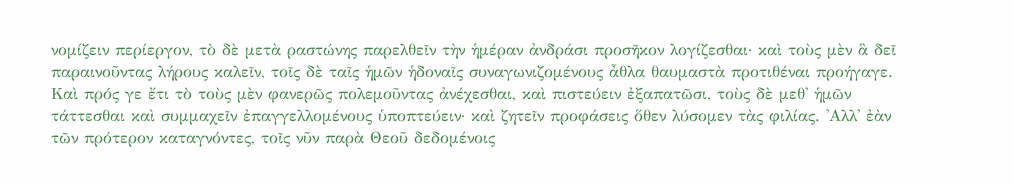νομίζειν περίεργον, τὸ δὲ μετὰ ραστώνης παρελθεῖν τὴν ἡμέραν ἀνδράσι προσῆκον λογίζεσθαι· καὶ τοὺς μὲν ἃ δεῖ παραινοῦντας λήρους καλεῖν, τοῖς δὲ ταῖς ἡμῶν ἡδοναῖς συναγωνιζομένους ἆθλα θαυμαστὰ προτιθέναι προήγαγε. Καὶ πρός γε ἔτι τὸ τοὺς μὲν φανερῶς πολεμοῦντας ἀνέχεσθαι, καὶ πιστεύειν ἐξαπατῶσι, τοὺς δὲ μεθ' ἡμῶν τάττεσθαι καὶ συμμαχεῖν ἐπαγγελλομένους ὑποπτεύειν· καὶ ζητεῖν προφάσεις ὅθεν λύσομεν τὰς φιλίας. 'Αλλ' ἐὰν τῶν πρότερον καταγνόντες, τοῖς νῦν παρὰ Θεοῦ δεδομένοις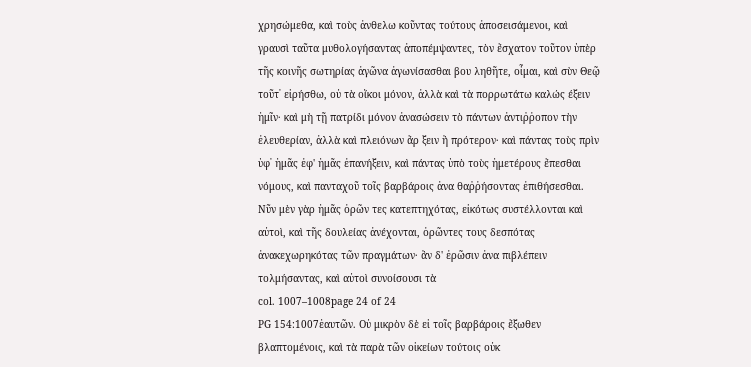χρησώμεθα, καὶ τοὺς ἀνθελω κοῦντας τούτους ἀποσεισάμενοι, καὶ γραυσὶ ταῦτα μυθολογήσαντας ἀποπέμψαντες, τὸν ἔσχατον τοῦτον ὑπὲρ τῆς κοινῆς σωτηρίας ἀγῶνα ἀγωνίσασθαι βου ληθῆτε, οἶμαι, καὶ σὺν Θεῷ τοῦτ᾽ εἰρήσθω, οὐ τὰ οἴκοι μόνον, ἀλλὰ καὶ τὰ πορρωτάτω καλώς έξειν ἡμῖν· καὶ μὴ τῇ πατρίδι μόνον ἀνασώσειν τὸ πάντων ἀντιῤῥοπον τὴν ἐλευθερίαν, ἀλλὰ καὶ πλειόνων ἄρ ξειν ἢ πρότερον· καὶ πάντας τοὺς πρὶν ὑφ᾽ ἡμᾶς ἐφ' ἡμᾶς ἐπανήξειν, καὶ πάντας ὑπὸ τοὺς ἡμετέρους ἔπεσθαι νόμους, καὶ πανταχοῦ τοῖς βαρβάροις ἀνα θαῤῥήσοντας ἐπιθήσεσθαι. Νῦν μὲν γὰρ ἡμᾶς ὁρῶν τες κατεπτηχότας, εἰκότως συστέλλονται καὶ αὐτοὶ, καὶ τῆς δουλείας ἀνέχονται, ὁρῶντες τους δεσπότας ἀνακεχωρηκότας τῶν πραγμάτων· ἂν δ' ἐρῶσιν ἀνα πιβλέπειν τολμήσαντας, καὶ αὐτοὶ συνοίσουσι τὰ
col. 1007–1008page 24 of 24
PG 154:1007ἑαυτῶν. Οὐ μικρὸν δὲ εἰ τοῖς βαρβάροις ἔξωθεν βλαπτομένοις, καὶ τὰ παρὰ τῶν οἰκείων τούτοις οὐκ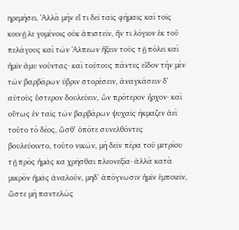ηρεμήσει. ᾿Αλλὰ μὴν εἴ τι δεῖ ταῖς φήμαις καὶ τοῖς κοινῇ λε γομένοις οὐκ ἀπιστεῖν, ἢν τι λόγιον ἐκ τοῦ πελάγους καὶ τῶν ᾿Αλπεων ἥξειν τοὺς τῇ πόλει καὶ ἡμῖν ἀμυ νοῦντας· καὶ τούτους πάντες εἶδον τὴν μὲν τῶν βαρβάρων ύβριν στορέσειν, ἀναγκάσειν δ' αὐτοὺς ὕστερον δουλεύειν, ὧν πρότερον ἦρχον· καὶ οὕτως ἐν ταῖς τῶν βαρβάρων ψυχαῖς ήκμαζεν ἀεὶ τοῦτο τὸ δέος, ὥσθ' ὁπότε συνελθόντες βουλεύοιντο, τοῦτο νικῶν, μὴ δεῖν πέρα τοῦ μετρίου τῇ πρὸς ἡμᾶς κα χρῆσθαι πλεονεξία· ἀλλὰ κατὰ μικρὸν ἡμᾶς ἀναλοῦν, μηδ' ἀπόγνωσιν ἡμῖν ἐμποιεῖν, ὥστε μὴ παντελώς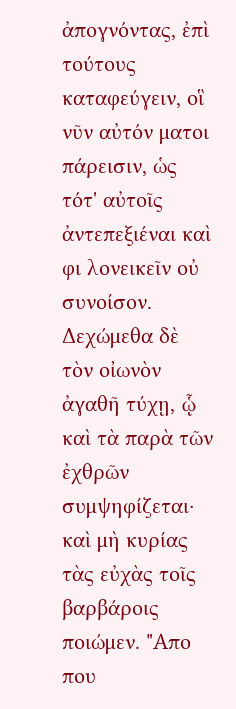ἀπογνόντας, ἐπὶ τούτους καταφεύγειν, οἳ νῦν αὐτόν ματοι πάρεισιν, ὡς τότ' αὐτοῖς ἀντεπεξιέναι καὶ φι λονεικεῖν οὐ συνοίσον. Δεχώμεθα δὲ τὸν οἰωνὸν ἀγαθῆ τύχῃ, ᾧ καὶ τὰ παρὰ τῶν ἐχθρῶν συμψηφίζεται· καὶ μὴ κυρίας τὰς εὐχὰς τοῖς βαρβάροις ποιώμεν. "Απο που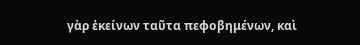γὰρ ἐκείνων ταῦτα πεφοβημένων, καὶ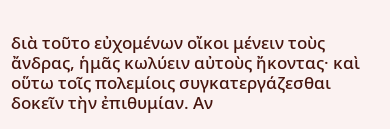διὰ τοῦτο εὐχομένων οἴκοι μένειν τοὺς ἄνδρας, ἡμᾶς κωλύειν αὐτοὺς ἤκοντας· καὶ οὕτω τοῖς πολεμίοις συγκατεργάζεσθαι δοκεῖν τὴν ἐπιθυμίαν. Αν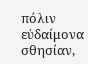πόλιν εὐδαίμονα σθησίαν,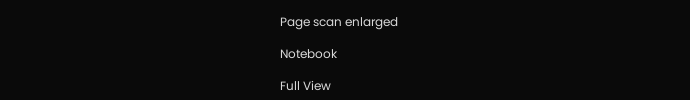Page scan enlarged

Notebook

Full View